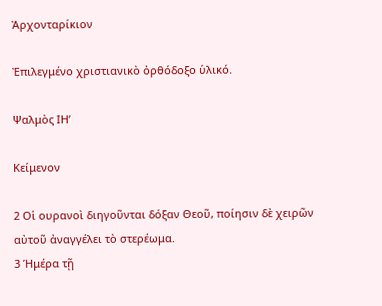Ἀρχονταρίκιον

Ἐπιλεγμένο χριστιανικὸ ὀρθόδοξο ὑλικό.

Ψαλμὸς ΙΗ’

Κείμενον

2 Οἱ ουρανοὶ διηγοῦνται δόξαν Θεοῦ, ποίησιν δὲ χειρῶν αὐτοῦ ἀναγγέλει τὸ στερέωμα.
3 Ἡμέρα τῇ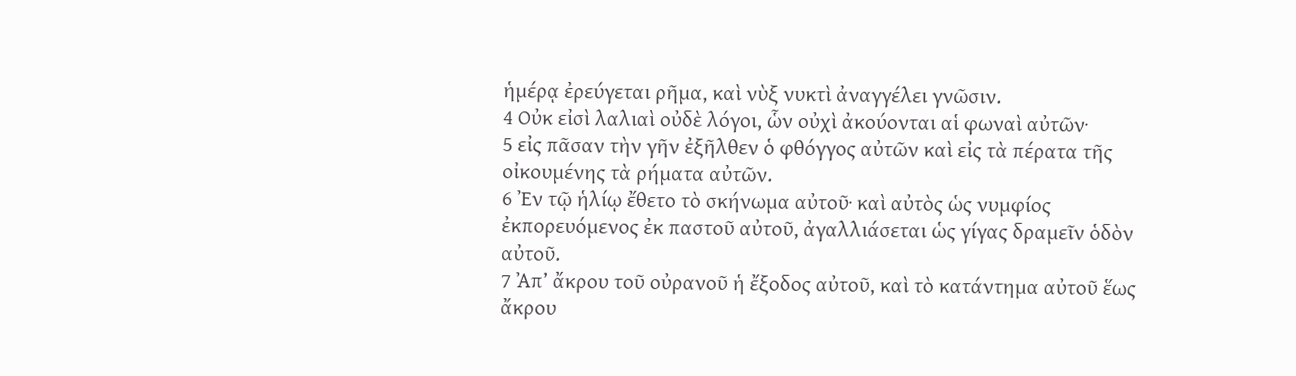ἡμέρᾳ ἐρεύγεται ρῆμα, καὶ νὺξ νυκτὶ ἀναγγέλει γνῶσιν.
4 Οὐκ εἰσὶ λαλιαὶ οὐδὲ λόγοι, ὧν οὐχὶ ἀκούονται αἱ φωναὶ αὐτῶν·
5 εἰς πᾶσαν τὴν γῆν ἐξῆλθεν ὁ φθόγγος αὐτῶν καὶ εἰς τὰ πέρατα τῆς οἰκουμένης τὰ ρήματα αὐτῶν.
6 Ἐν τῷ ἡλίῳ ἔθετο τὸ σκήνωμα αὐτοῦ· καὶ αὐτὸς ὡς νυμφίος ἐκπορευόμενος ἐκ παστοῦ αὐτοῦ, ἀγαλλιάσεται ὡς γίγας δραμεῖν ὁδὸν αὐτοῦ.
7 Ἀπ’ ἄκρου τοῦ οὐρανοῦ ἡ ἔξοδος αὐτοῦ, καὶ τὸ κατάντημα αὐτοῦ ἕως ἄκρου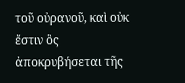τοῦ οὐρανοῦ, καὶ οὐκ ἔστιν ὃς ἀποκρυβήσεται τῆς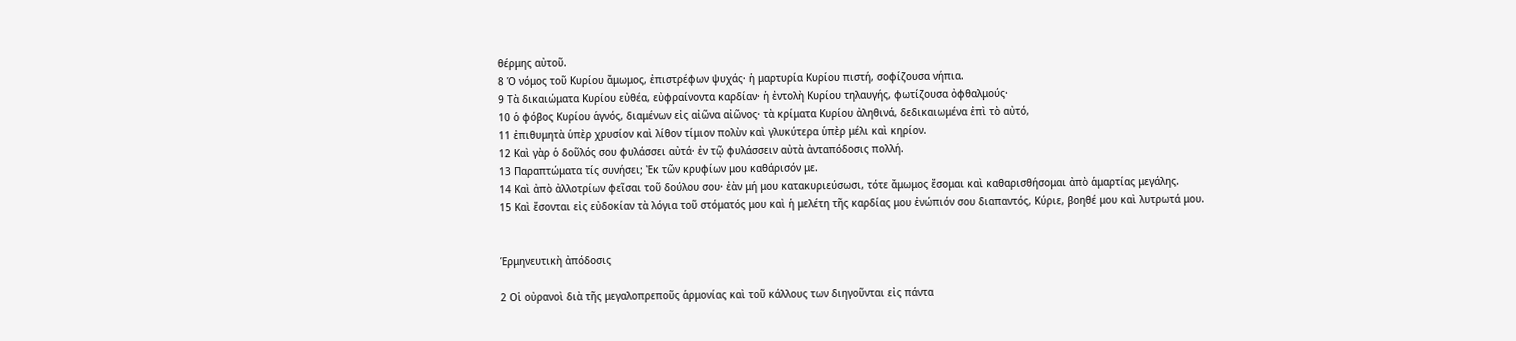θέρμης αὐτοῦ.
8 Ὁ νόμος τοῦ Κυρίου ἄμωμος, ἐπιστρέφων ψυχάς· ἡ μαρτυρία Κυρίου πιστή, σοφίζουσα νήπια.
9 Τὰ δικαιώματα Κυρίου εὐθέα, εὐφραίνοντα καρδίαν· ἡ ἐντολὴ Κυρίου τηλαυγής, φωτίζουσα ὀφθαλμούς·
10 ὁ φόβος Κυρίου ἁγνός, διαμένων εἰς αἰῶνα αἰῶνος· τὰ κρίματα Κυρίου ἀληθινά, δεδικαιωμένα ἐπὶ τὸ αὐτό,
11 ἐπιθυμητὰ ὑπὲρ χρυσίον καὶ λίθον τίμιον πολὺν καὶ γλυκύτερα ὑπὲρ μέλι καὶ κηρίον.
12 Καὶ γὰρ ὁ δοῦλός σου φυλάσσει αὐτά· ἐν τῷ φυλάσσειν αὐτὰ ἀνταπόδοσις πολλή.
13 Παραπτώματα τίς συνήσει; Ἐκ τῶν κρυφίων μου καθάρισόν με.
14 Καὶ ἀπὸ ἀλλοτρίων φεῖσαι τοῦ δούλου σου· ἐὰν μή μου κατακυριεύσωσι, τότε ἄμωμος ἔσομαι καὶ καθαρισθήσομαι ἀπὸ ἁμαρτίας μεγάλης.
15 Καὶ ἔσονται εἰς εὐδοκίαν τὰ λόγια τοῦ στόματός μου καὶ ἡ μελέτη τῆς καρδίας μου ἐνώπιόν σου διαπαντός, Κύριε, βοηθέ μου καὶ λυτρωτά μου.


Ἑρμηνευτικὴ ἀπόδοσις

2 Οἱ οὐρανοὶ διὰ τῆς μεγαλοπρεποῦς ἁρμονίας καὶ τοῦ κάλλους των διηγοῦνται εἰς πάντα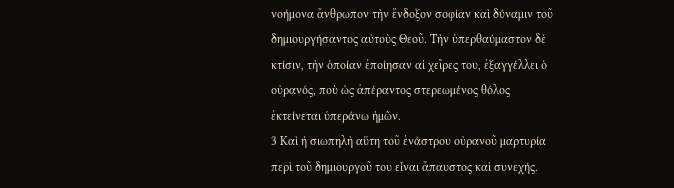νοήμονα ἄνθρωπον τὴν ἔνδοξον σοφίαν καὶ δύναμιν τοῦ δημιουργήσαντος αὐτοὺς Θεοῦ. Τὴν ὑπερθαύμαστον δὲ κτίσιν, τὴν ὁποίαν ἐποίησαν αἱ χεῖρες του, ἐξαγγέλλει ὁ οὐρανός, ποὺ ὡς ἀπέραντος στερεωμένος θόλος ἐκτείνεται ὑπεράνω ἡμῶν.
3 Καὶ ἡ σιωπηλὴ αὕτη τοῦ ἐνάστρου οὐρανοῦ μαρτυρία περὶ τοῦ δημιουργοῦ του εἶναι ἄπαυστος καὶ συνεχής.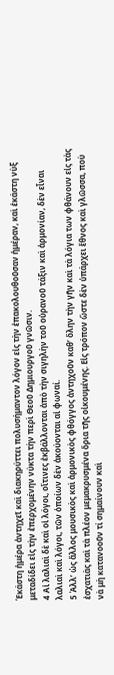Ἑκάστη ἡμέρα ἀντηχεῖ καὶ διακηρύττει πολυσήμαντον λόγον εἰς τὴν ἐπακολουθοῦσαν ἡμέραν, καὶ ἑκάστη νὺξ μεταδίδει εἰς τὴν ἐπερχομένην νύκτα τὴν περὶ Θεοῦ Δημιουργοῦ γνῶσιν.
4 Αἱ λαλιαὶ δὲ καὶ οἱ λόγοι, οἵτινες ἐκβάλλονται ἀπὸ τὴν σιγηλὴν τοῦ οὐρανοῦ τάξιν καὶ ἁρμονίαν, δὲν εἶναι λαλιαὶ καὶ λόγοι, τῶν ὁποίων δὲν ἀκούονται αἱ φωναί.
5 Ἀλλ’ ὡς ἄλλος μουσικὸς καὶ ἁρμονικὸς φθόγγος ἀντηχοῦν καθ’ ὅλην τὴν γῆν καὶ τὰ λόγια των φθάνουν εἰς τὰς ἐσχατιὰς καὶ τὰ πλέον μεμακρυσμένα ὅρια τῆς οἰκουμένης. Εἰς τρόπον ὥστε δὲν ὑπάρχει ἔθνος καὶ γλῶσσα, ποὺ νὰ μὴ κατανοοῦν τί σημαίνουν καὶ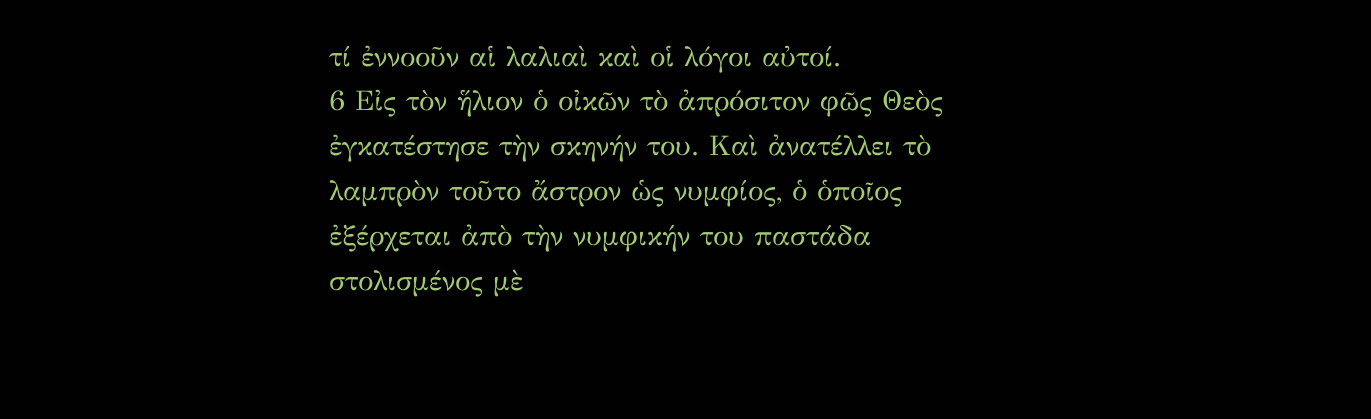τί ἐννοοῦν αἱ λαλιαὶ καὶ οἱ λόγοι αὐτοί.
6 Εἰς τὸν ἥλιον ὁ οἰκῶν τὸ ἀπρόσιτον φῶς Θεὸς ἐγκατέστησε τὴν σκηνήν του. Καὶ ἀνατέλλει τὸ λαμπρὸν τοῦτο ἄστρον ὡς νυμφίος, ὁ ὁποῖος ἐξέρχεται ἀπὸ τὴν νυμφικήν του παστάδα στολισμένος μὲ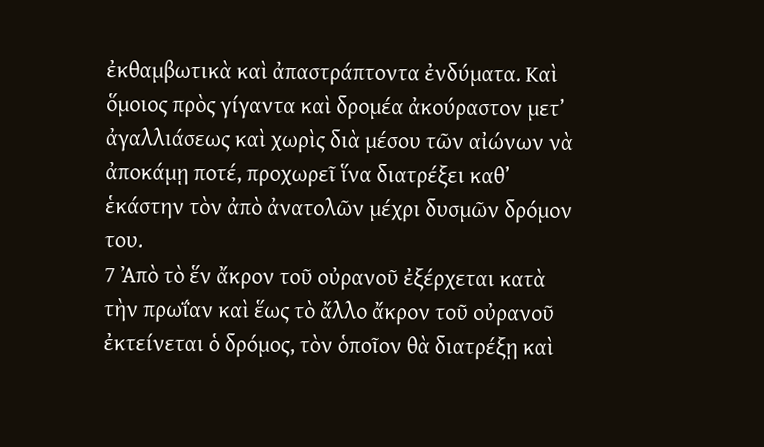ἐκθαμβωτικὰ καὶ ἀπαστράπτοντα ἐνδύματα. Καὶ ὅμοιος πρὸς γίγαντα καὶ δρομέα ἀκούραστον μετ’ ἀγαλλιάσεως καὶ χωρὶς διὰ μέσου τῶν αἰώνων νὰ ἀποκάμῃ ποτέ, προχωρεῖ ἵνα διατρέξει καθ’ ἑκάστην τὸν ἀπὸ ἀνατολῶν μέχρι δυσμῶν δρόμον του.
7 Ἀπὸ τὸ ἕν ἄκρον τοῦ οὐρανοῦ ἐξέρχεται κατὰ τὴν πρωΐαν καὶ ἕως τὸ ἄλλο ἄκρον τοῦ οὐρανοῦ ἐκτείνεται ὁ δρόμος, τὸν ὁποῖον θὰ διατρέξῃ καὶ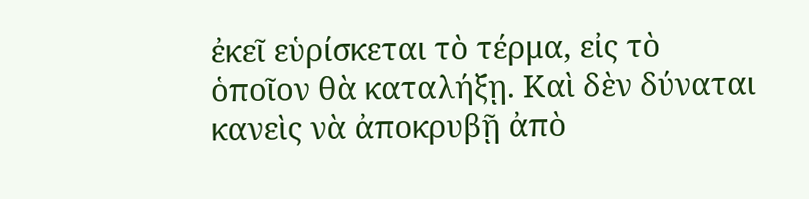ἐκεῖ εὑρίσκεται τὸ τέρμα, εἰς τὸ ὁποῖον θὰ καταλήξῃ. Καὶ δὲν δύναται κανεὶς νὰ ἀποκρυβῇ ἀπὸ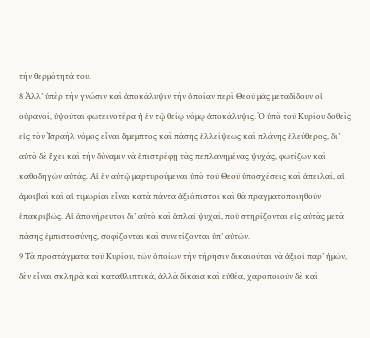τὴν θερμότητά του.
8 Ἀλλ’ ὑπὲρ τὴν γνώσιν καὶ ἀποκάλυψιν τὴν ὁποίαν περὶ Θεοῦ μᾶς μεταδίδουν οἱ οὐρανοί, ὑψοῦται φωτεινοτέρα ἡ ἐν τῷ θείῳ νόμῳ ἀποκάλυψις. Ὁ ὑπὸ τοῦ Κυρίου δοθεὶς εἰς τὸν Ἰσραὴλ νόμος εἶναι ἄμεμπτος καὶ πάσης ἐλλείψεως καὶ πλάνης ἐλεύθερος, δι’ αὐτὸ δὲ ἔχει καὶ τὴν δύναμιν νὰ ἐπιστρέφῃ τὰς πεπλανημένας ψυχάς, φωτίζων καὶ καθοδηγῶν αὐτάς. Αἱ ἐν αὐτῷ μαρτυρούμεναι ὑπὸ τοῦ Θεοῦ ὑποσχέσεις καὶ ἀπειλαί, αἱ ἀμοιβαὶ καὶ αἱ τιμωρίαι εἶναι κατὰ πάντα ἀξιόπιστοι καὶ θὰ πραγματοποιηθοῦν ἐπακριβῶς. Αἱ ἀπονήρευτοι δι’ αὐτὸ καὶ ἁπλαῖ ψυχαί, ποὺ στηρίζονται εἰς αὐτὰς μετὰ πάσης ἐμπιστοσύνης, σοφίζονται καὶ συνετίζονται ὑπ’ αὐτῶν.
9 Τὰ προστάγματα τοῦ Κυρίου, τῶν ὁποίων τὴν τήρησιν δικαιοῦται νὰ ἀξιοῖ παρ’ ἡμῶν, δὲν εἶναι σκληρὰ καὶ καταθλιπτικά, ἀλλὰ δίκαια καὶ εὐθέα, χαροποιοῦν δὲ καὶ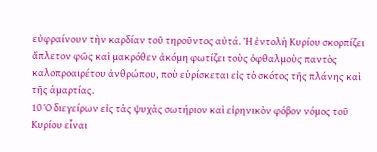εὐφραίνουν τὴν καρδίαν τοῦ τηροῦντος αὐτά. Ἡ ἐντολὴ Κυρίου σκορπίζει ἄπλετον φῶς καὶ μακρόθεν ἀκόμη φωτίζει τοὺς ὀφθαλμοὺς παντὸς καλοπροαιρέτου ἀνθρώπου, ποὺ εὑρίσκεται εἰς τὸ σκότος τῆς πλάνης καὶ τῆς ἁμαρτίας.
10 Ὁ διεγείρων εἰς τὰς ψυχὰς σωτήριον καὶ εἰρηνικὸν φόβον νόμος τοῦ Κυρίου εἶναι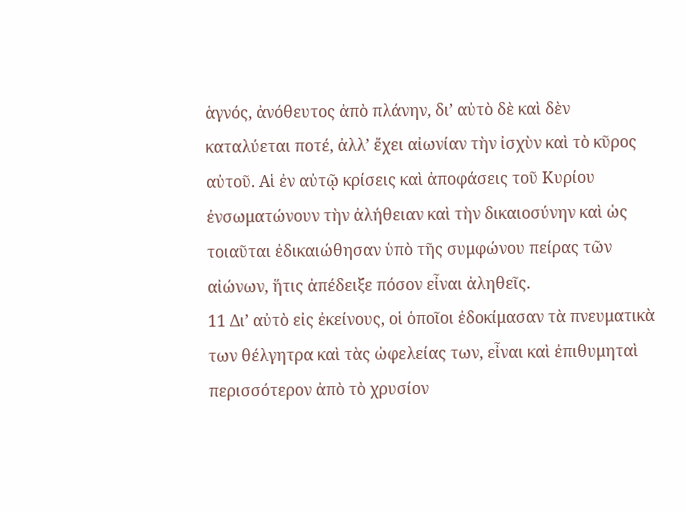ἁγνός, ἀνόθευτος ἀπὸ πλάνην, δι’ αὐτὸ δὲ καὶ δὲν καταλύεται ποτέ, ἀλλ’ ἔχει αἰωνίαν τὴν ἰσχὺν καὶ τὸ κῦρος αὐτοῦ. Αἱ ἐν αὐτῷ κρίσεις καὶ ἀποφάσεις τοῦ Κυρίου ἐνσωματώνουν τὴν ἀλήθειαν καὶ τὴν δικαιοσύνην καὶ ὡς τοιαῦται ἐδικαιώθησαν ὑπὸ τῆς συμφώνου πείρας τῶν αἰώνων, ἥτις ἀπέδειξε πόσον εἶναι ἀληθεῖς.
11 Δι’ αὐτὸ εἰς ἐκείνους, οἱ ὁποῖοι ἐδοκίμασαν τὰ πνευματικὰ των θέλγητρα καὶ τὰς ὠφελείας των, εἶναι καὶ ἐπιθυμηταὶ περισσότερον ἀπὸ τὸ χρυσίον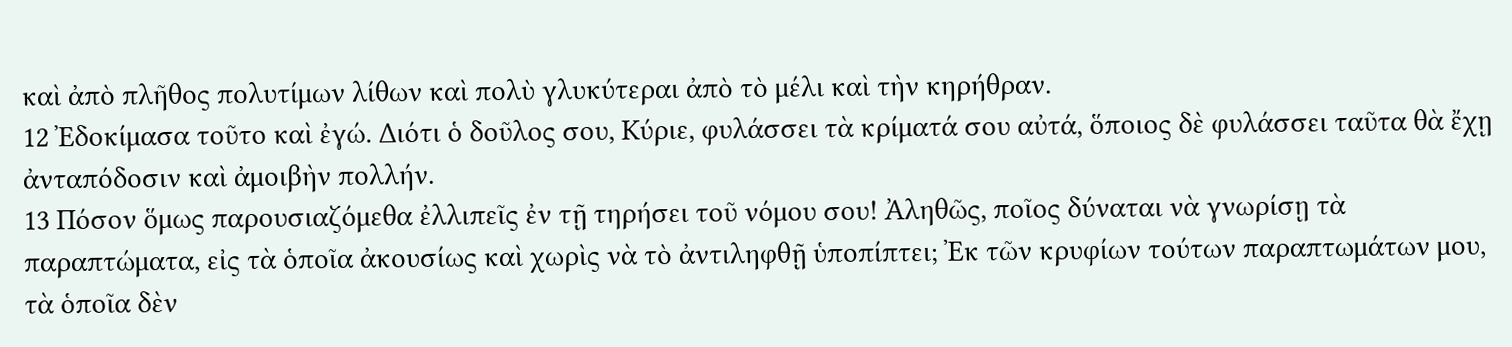καὶ ἀπὸ πλῆθος πολυτίμων λίθων καὶ πολὺ γλυκύτεραι ἀπὸ τὸ μέλι καὶ τὴν κηρήθραν.
12 Ἐδοκίμασα τοῦτο καὶ ἐγώ. Διότι ὁ δοῦλος σου, Κύριε, φυλάσσει τὰ κρίματά σου αὐτά, ὅποιος δὲ φυλάσσει ταῦτα θὰ ἔχῃ ἀνταπόδοσιν καὶ ἀμοιβὴν πολλήν.
13 Πόσον ὅμως παρουσιαζόμεθα ἐλλιπεῖς ἐν τῇ τηρήσει τοῦ νόμου σου! Ἀληθῶς, ποῖος δύναται νὰ γνωρίσῃ τὰ παραπτώματα, εἰς τὰ ὁποῖα ἀκουσίως καὶ χωρὶς νὰ τὸ ἀντιληφθῇ ὑποπίπτει; Ἐκ τῶν κρυφίων τούτων παραπτωμάτων μου, τὰ ὁποῖα δὲν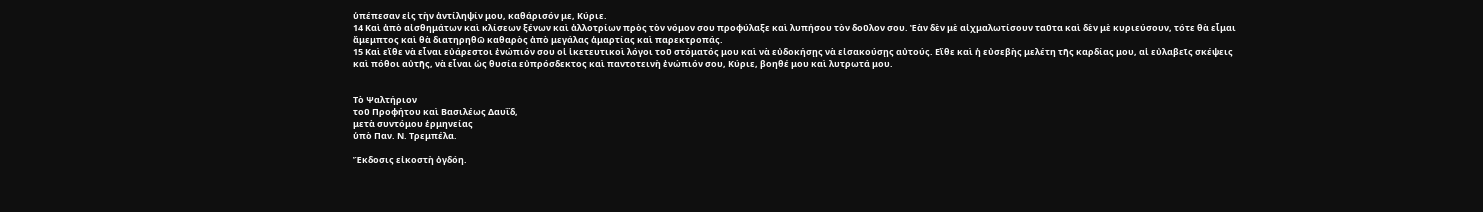ὑπέπεσαν εἰς τὴν ἀντίληψίν μου, καθάρισόν με, Κύριε.
14 Καὶ ἀπὸ αἰσθημάτων καὶ κλίσεων ξένων καὶ ἀλλοτρίων πρὸς τὸν νόμον σου προφύλαξε καὶ λυπήσου τὸν δοῦλον σου. Ἐὰν δὲν μὲ αἰχμαλωτίσουν ταῦτα καὶ δὲν μὲ κυριεύσουν, τότε θὰ εἶμαι ἄμεμπτος καὶ θὰ διατηρηθῶ καθαρὸς ἀπὸ μεγάλας ἁμαρτίας καὶ παρεκτροπάς.
15 Καὶ εἴθε νὰ εἶναι εὐάρεστοι ἐνώπιόν σου οἱ ἱκετευτικοὶ λόγοι τοῦ στόματός μου καὶ νὰ εὐδοκήσῃς νὰ εἰσακούσῃς αὐτούς. Εἴθε καὶ ἡ εὐσεβὴς μελέτη τῆς καρδίας μου, αἱ εὐλαβεῖς σκέψεις καὶ πόθοι αὐτῆς, νὰ εἶναι ὡς θυσία εὐπρόσδεκτος καὶ παντοτεινὴ ἐνώπιόν σου, Κύριε, βοηθέ μου καὶ λυτρωτά μου.


Τὸ Ψαλτήριον
τοῦ Προφήτου καὶ Βασιλέως Δαυΐδ,
μετὰ συντόμου ἑρμηνείας
ὑπὸ Παν. Ν. Τρεμπέλα.

Ἔκδοσις εἰκοστὴ ὀγδόη.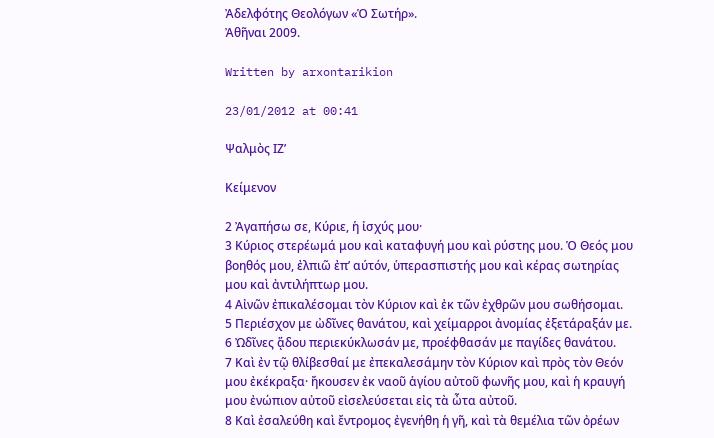Ἀδελφότης Θεολόγων «Ὁ Σωτήρ».
Ἀθῆναι 2009.

Written by arxontarikion

23/01/2012 at 00:41

Ψαλμὸς ΙΖ’

Κείμενον

2 Ἀγαπήσω σε, Κύριε, ἡ ἰσχύς μου·
3 Κύριος στερέωμά μου καὶ καταφυγή μου καὶ ρύστης μου. Ὁ Θεός μου βοηθός μου, ἐλπιῶ ἐπ’ αύτόν, ὑπερασπιστής μου καὶ κέρας σωτηρίας μου καὶ ἀντιλήπτωρ μου.
4 Αἰνῶν ἐπικαλέσομαι τὸν Κύριον καὶ ἐκ τῶν ἐχθρῶν μου σωθήσομαι.
5 Περιέσχον με ὠδῖνες θανάτου, καὶ χείμαρροι ἀνομίας ἐξετάραξάν με.
6 Ὠδῖνες ᾅδου περιεκύκλωσάν με, προέφθασάν με παγίδες θανάτου.
7 Καὶ ἐν τῷ θλίβεσθαί με ἐπεκαλεσάμην τὸν Κύριον καὶ πρὸς τὸν Θεόν μου ἐκέκραξα· ἤκουσεν ἐκ ναοῦ ἁγίου αὐτοῦ φωνῆς μου, καὶ ἡ κραυγή μου ἐνώπιον αὐτοῦ εἰσελεύσεται εἰς τὰ ὦτα αὐτοῦ.
8 Καὶ ἐσαλεύθη καὶ ἔντρομος ἐγενήθη ἡ γῆ, καὶ τὰ θεμέλια τῶν ὀρέων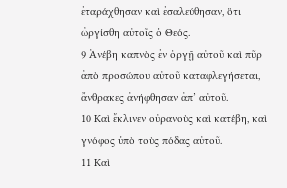ἐταράχθησαν καὶ ἐσαλεύθησαν, ὅτι ὠργίσθη αὐτοῖς ὁ Θεός.
9 Ἀνέβη καπνὸς ἐν ὀργῇ αὐτοῦ καὶ πῦρ ἀπὸ προσώπου αὐτοῦ καταφλεγήσεται, ἄνθρακες ἀνήφθησαν ἀπ’ αὐτοῦ.
10 Καὶ ἔκλινεν οὐρανοὺς καὶ κατέβη, καὶ γνόφος ὑπὸ τοὺς πόδας αὐτοῦ.
11 Καὶ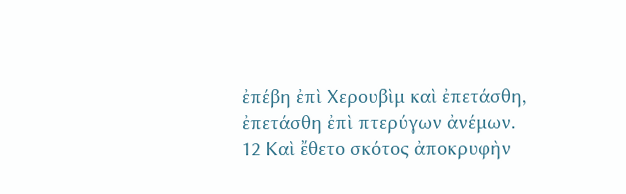ἐπέβη ἐπὶ Χερουβὶμ καὶ ἐπετάσθη, ἐπετάσθη ἐπὶ πτερύγων ἀνέμων.
12 Καὶ ἔθετο σκότος ἀποκρυφὴν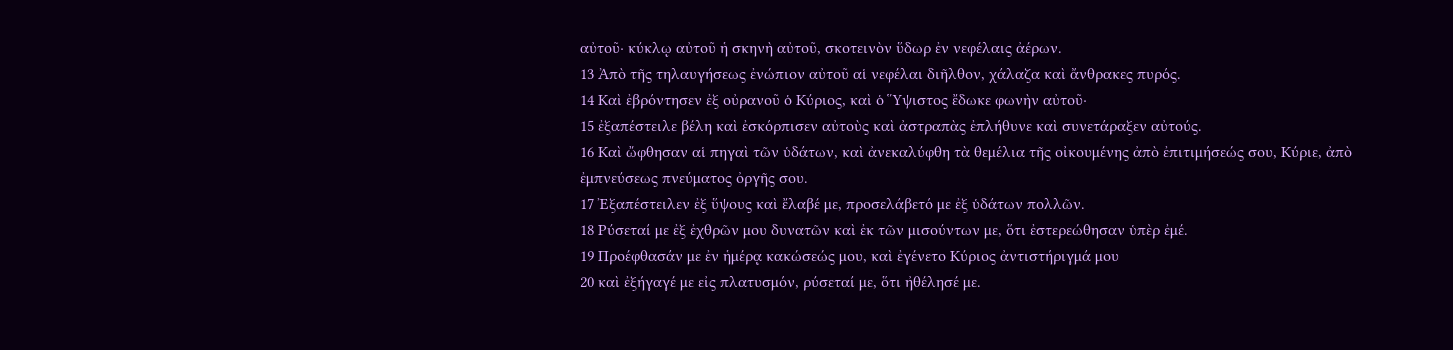αὐτοῦ· κύκλῳ αὐτοῦ ἡ σκηνὴ αὐτοῦ, σκοτεινὸν ὕδωρ ἐν νεφέλαις ἀέρων.
13 Ἀπὸ τῆς τηλαυγήσεως ἐνώπιον αὐτοῦ αἱ νεφέλαι διῆλθον, χάλαζα καὶ ἄνθρακες πυρός.
14 Καὶ ἐβρόντησεν ἐξ οὐρανοῦ ὁ Κύριος, καὶ ὁ Ὕψιστος ἔδωκε φωνὴν αὐτοῦ·
15 ἐξαπέστειλε βέλη καὶ ἐσκόρπισεν αὐτοὺς καὶ ἀστραπὰς ἐπλήθυνε καὶ συνετάραξεν αὐτούς.
16 Καὶ ὤφθησαν αἱ πηγαὶ τῶν ὑδάτων, καὶ ἀνεκαλύφθη τὰ θεμέλια τῆς οἰκουμένης ἀπὸ ἐπιτιμήσεώς σου, Κύριε, ἀπὸ ἐμπνεύσεως πνεύματος ὀργῆς σου.
17 Ἐξαπέστειλεν ἐξ ὕψους καὶ ἔλαβέ με, προσελάβετό με ἐξ ὑδάτων πολλῶν.
18 Ρύσεταί με ἐξ ἐχθρῶν μου δυνατῶν καὶ ἐκ τῶν μισούντων με, ὅτι ἐστερεώθησαν ὑπὲρ ἐμέ.
19 Προέφθασάν με ἐν ἡμέρᾳ κακώσεώς μου, καὶ ἐγένετο Κύριος ἀντιστήριγμά μου
20 καὶ ἐξήγαγέ με εἰς πλατυσμόν, ρύσεταί με, ὅτι ἠθέλησέ με.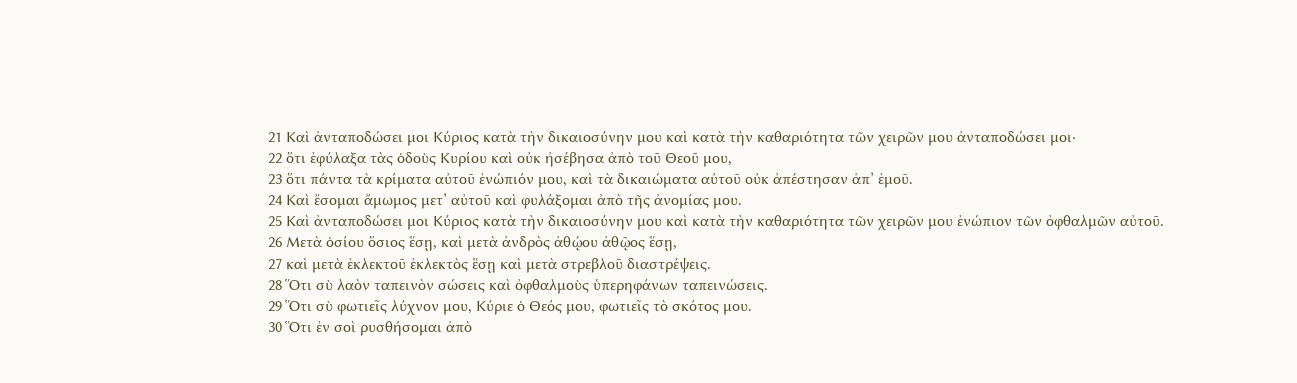21 Καὶ ἀνταποδώσει μοι Κύριος κατὰ τὴν δικαιοσύνην μου καὶ κατὰ τὴν καθαριότητα τῶν χειρῶν μου ἀνταποδώσει μοι·
22 ὅτι ἐφύλαξα τὰς ὁδοὺς Κυρίου καὶ οὐκ ἠσέβησα ἀπὸ τοῦ Θεοῦ μου,
23 ὅτι πάντα τὰ κρίματα αὐτοῦ ἐνώπιόν μου, καὶ τὰ δικαιώματα αὐτοῦ οὐκ ἀπέστησαν ἀπ’ ἐμοῦ.
24 Καὶ ἔσομαι ἄμωμος μετ’ αὐτοῦ καὶ φυλάξομαι ἀπὸ τῆς ἀνομίας μου.
25 Καὶ ἀνταποδώσει μοι Κύριος κατὰ τὴν δικαιοσύνην μου καὶ κατὰ τὴν καθαριότητα τῶν χειρῶν μου ἐνώπιον τῶν ὀφθαλμῶν αὐτοῦ.
26 Μετὰ ὁσίου ὅσιος ἕσῃ, καὶ μετὰ ἀνδρὸς ἀθῴου ἀθῷος ἕσῃ,
27 καὶ μετὰ ἐκλεκτοῦ ἐκλεκτὸς ἕσῃ καὶ μετὰ στρεβλοῦ διαστρέψεις.
28 Ὅτι σὺ λαὸν ταπεινὸν σώσεις καὶ ὀφθαλμοὺς ὑπερηφάνων ταπεινώσεις.
29 Ὅτι σὺ φωτιεῖς λύχνον μου, Κύριε ὁ Θεός μου, φωτιεῖς τὸ σκότος μου.
30 Ὅτι ἐν σοὶ ρυσθήσομαι ἀπὸ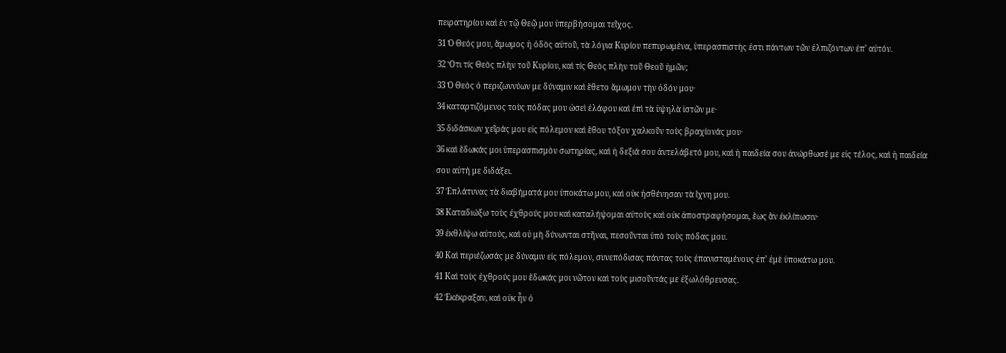πειρατηρίου καὶ ἐν τῷ Θεῷ μου ὑπερβήσομαι τεῖχος.
31 Ὁ Θεός μου, ἄμωμος ἡ ὁδὸς αὐτοῦ, τὰ λόγια Κυρίου πεπυρωμένα, ὑπερασπιστὴς ἐστι πάντων τῶν ἐλπιζόντων ἐπ’ αὐτόν.
32 Ὅτι τίς Θεὸς πλὴν τοῦ Κυρίου, καὶ τίς Θεὸς πλὴν τοῦ Θεοῦ ἡμῶν;
33 Ὁ Θεὸς ὁ περιζωννύων με δύναμιν καὶ ἔθετο ἄμωμον τὴν ὁδόν μου·
34 καταρτιζόμενος τοὺς πόδας μου ὡσεὶ ἐλάφου καὶ ἐπὶ τὰ ὑψηλὰ ἱστῶν με·
35 διδάσκων χεῖράς μου εἰς πόλεμον καὶ ἔθου τόξον χαλκοῦν τοὺς βραχίονάς μου·
36 καὶ ἔδωκάς μοι ὑπερασπισμὸν σωτηρίας, καὶ ἡ δεξιά σου ἀντελάβετό μου, καὶ ἡ παιδεία σου ἀνώρθωσέ με εἰς τέλος, καὶ ἡ παιδεία σου αὐτή με διδάξει.
37 Ἐπλάτυνας τὰ διαβήματά μου ὑποκάτω μου, καὶ οὐκ ἠσθένησαν τὰ ἴχνη μου.
38 Καταδιώξω τοὺς ἐχθρούς μου καὶ καταλήψομαι αὐτοὺς καὶ οὐκ ἀποστραφήσομαι, ἕως ἂν ἐκλίπωσιν·
39 ἐκθλίψω αὐτούς, καὶ οὐ μὴ δύνωνται στῆναι, πεσοῦνται ὑπὸ τοὺς πόδας μου.
40 Καὶ περιέζωσάς με δύναμιν εἰς πόλεμον, συνεπόδισας πάντας τοὺς ἐπανισταμένους ἐπ’ ἐμὲ ὑποκάτω μου.
41 Καὶ τοὺς ἐχθρούς μου ἔδωκάς μοι νῶτον καὶ τοὺς μισοῦντάς με ἐξωλόθρευσας.
42 Ἐκέκραξαν, καὶ οὐκ ἦν ὁ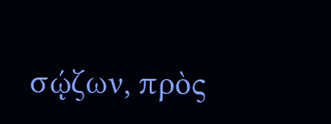σῴζων, πρὸς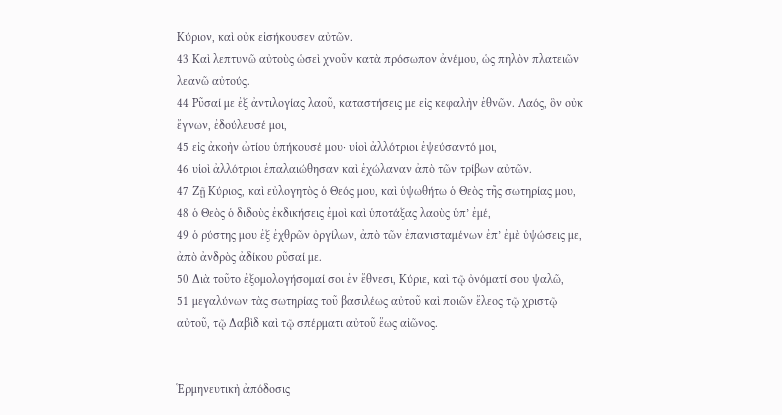Κύριον, καὶ οὐκ εἰσήκουσεν αὐτῶν.
43 Καὶ λεπτυνῶ αὐτοὺς ὡσεὶ χνοῦν κατὰ πρόσωπον ἀνέμου, ὡς πηλὸν πλατειῶν λεανῶ αὐτούς.
44 Ρῦσαί με ἐξ ἀντιλογίας λαοῦ, καταστήσεις με εἰς κεφαλὴν ἐθνῶν. Λαός, ὃν οὐκ ἔγνων, ἐδούλευσέ μοι,
45 εἰς ἀκοὴν ὠτίου ὑπήκουσέ μου· υἱοὶ ἀλλότριοι ἐψεύσαντό μοι,
46 υἱοὶ ἀλλότριοι ἐπαλαιώθησαν καὶ ἐχώλαναν ἀπὸ τῶν τρίβων αὐτῶν.
47 Ζῇ Κύριος, καὶ εὐλογητὸς ὁ Θεός μου, καὶ ὑψωθήτω ὁ Θεὸς τῆς σωτηρίας μου,
48 ὁ Θεὸς ὁ διδοὺς ἐκδικήσεις ἐμοὶ καὶ ὑποτάξας λαοὺς ὑπ’ ἐμέ,
49 ὁ ρύστης μου ἐξ ἐχθρῶν ὀργίλων, ἀπὸ τῶν ἐπανισταμένων ἐπ’ ἐμὲ ὑψώσεις με, ἀπὸ ἀνδρὸς ἀδίκου ρῦσαί με.
50 Διὰ τοῦτο ἐξομολογήσομαί σοι ἐν ἔθνεσι, Κύριε, καὶ τῷ ὀνόματί σου ψαλῶ,
51 μεγαλύνων τὰς σωτηρίας τοῦ βασιλέως αὐτοῦ καὶ ποιῶν ἔλεος τῷ χριστῷ αὐτοῦ, τῷ Δαβὶδ καὶ τῷ σπέρματι αὐτοῦ ἕως αἰῶνος.


Ἑρμηνευτικὴ ἀπόδοσις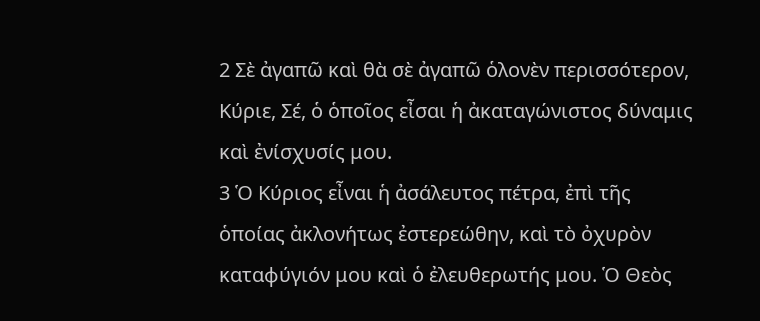2 Σὲ ἀγαπῶ καὶ θὰ σὲ ἀγαπῶ ὁλονὲν περισσότερον, Κύριε, Σέ, ὁ ὁποῖος εἶσαι ἡ ἀκαταγώνιστος δύναμις καὶ ἐνίσχυσίς μου.
3 Ὁ Κύριος εἶναι ἡ ἀσάλευτος πέτρα, ἐπὶ τῆς ὁποίας ἀκλονήτως ἐστερεώθην, καὶ τὸ ὀχυρὸν καταφύγιόν μου καὶ ὁ ἐλευθερωτής μου. Ὁ Θεὸς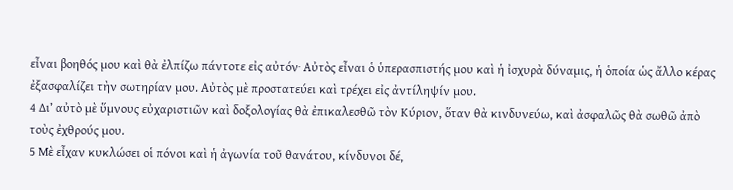εἶναι βοηθός μου καὶ θὰ ἐλπίζω πάντοτε εἰς αὐτόν· Αὐτὸς εἶναι ὁ ὑπερασπιστής μου καὶ ἡ ἰσχυρὰ δύναμις, ἡ ὁποία ὡς ἄλλο κέρας ἐξασφαλίζει τὴν σωτηρίαν μου. Αὐτὸς μὲ προστατεύει καὶ τρέχει εἰς ἀντίληψίν μου.
4 Δι’ αὐτὸ μὲ ὕμνους εὐχαριστιῶν καὶ δοξολογίας θὰ ἐπικαλεσθῶ τὸν Κύριον, ὅταν θὰ κινδυνεύω, καὶ ἀσφαλῶς θὰ σωθῶ ἀπὸ τοὺς ἐχθρούς μου.
5 Μὲ εἶχαν κυκλώσει οἱ πόνοι καὶ ἡ ἀγωνία τοῦ θανάτου, κίνδυνοι δέ,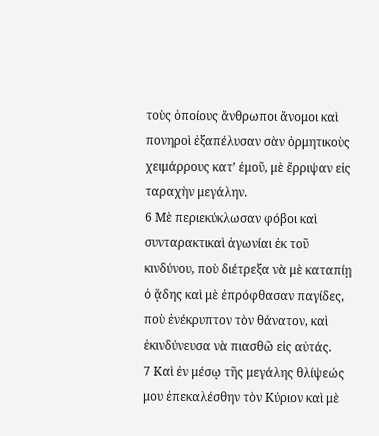τοὺς ὁποίους ἄνθρωποι ἄνομοι καὶ πονηροὶ ἐξαπέλυσαν σὰν ὁρμητικοὺς χειμάρρους κατ’ ἐμοῦ, μὲ ἔρριψαν εἰς ταραχὴν μεγάλην.
6 Μὲ περιεκύκλωσαν φόβοι καὶ συνταρακτικαὶ ἀγωνίαι ἐκ τοῦ κινδύνου, ποὺ διέτρεξα νὰ μὲ καταπίῃ ὁ ᾅδης καὶ μὲ ἐπρόφθασαν παγίδες, ποὺ ἐνέκρυπτον τὸν θάνατον, καὶ ἐκινδύνευσα νὰ πιασθῶ εἰς αὐτάς.
7 Καὶ ἐν μέσῳ τῆς μεγάλης θλίψεώς μου ἐπεκαλέσθην τὸν Κύριον καὶ μὲ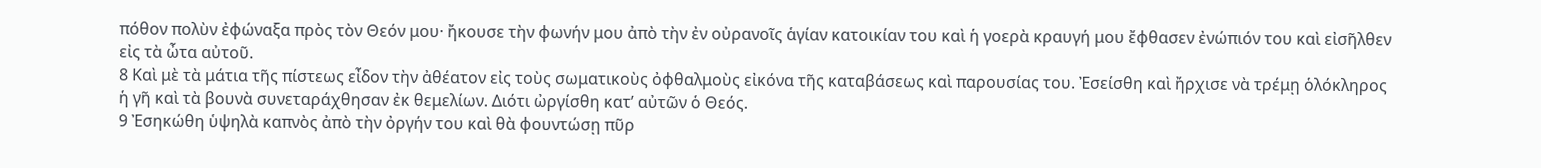πόθον πολὺν ἐφώναξα πρὸς τὸν Θεόν μου· ἤκουσε τὴν φωνήν μου ἀπὸ τὴν ἐν οὐρανοῖς ἁγίαν κατοικίαν του καὶ ἡ γοερὰ κραυγή μου ἔφθασεν ἐνώπιόν του καὶ εἰσῆλθεν εἰς τὰ ὦτα αὐτοῦ.
8 Καὶ μὲ τὰ μάτια τῆς πίστεως εἶδον τὴν ἀθέατον εἰς τοὺς σωματικοὺς ὀφθαλμοὺς εἰκόνα τῆς καταβάσεως καὶ παρουσίας του. Ἐσείσθη καὶ ἤρχισε νὰ τρέμῃ ὁλόκληρος ἡ γῆ καὶ τὰ βουνὰ συνεταράχθησαν ἐκ θεμελίων. Διότι ὠργίσθη κατ’ αὐτῶν ὁ Θεός.
9 Ἐσηκώθη ὑψηλὰ καπνὸς ἀπὸ τὴν ὀργήν του καὶ θὰ φουντώσῃ πῦρ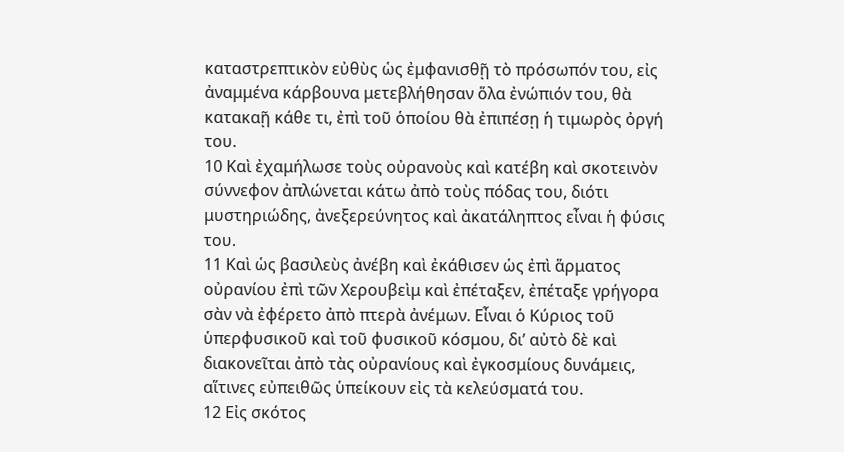καταστρεπτικὸν εὐθὺς ὡς ἐμφανισθῇ τὸ πρόσωπόν του, εἰς ἀναμμένα κάρβουνα μετεβλήθησαν ὅλα ἐνώπιόν του, θὰ κατακαῇ κάθε τι, ἐπὶ τοῦ ὁποίου θὰ ἐπιπέσῃ ἡ τιμωρὸς ὀργή του.
10 Καὶ ἐχαμήλωσε τοὺς οὐρανοὺς καὶ κατέβη καὶ σκοτεινὸν σύννεφον ἀπλώνεται κάτω ἀπὸ τοὺς πόδας του, διότι μυστηριώδης, ἀνεξερεύνητος καὶ ἀκατάληπτος εἶναι ἡ φύσις του.
11 Καὶ ὡς βασιλεὺς ἀνέβη καὶ ἐκάθισεν ὡς ἐπὶ ἅρματος οὐρανίου ἐπὶ τῶν Χερουβεὶμ καὶ ἐπέταξεν, ἐπέταξε γρήγορα σὰν νὰ ἐφέρετο ἀπὸ πτερὰ ἀνέμων. Εἶναι ὁ Κύριος τοῦ ὑπερφυσικοῦ καὶ τοῦ φυσικοῦ κόσμου, δι’ αὐτὸ δὲ καὶ διακονεῖται ἀπὸ τὰς οὐρανίους καὶ ἐγκοσμίους δυνάμεις, αἵτινες εὐπειθῶς ὑπείκουν εἰς τὰ κελεύσματά του.
12 Εἰς σκότος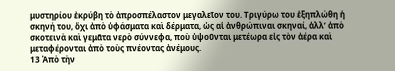μυστηρίου ἐκρύβη τὸ ἀπροσπέλαστον μεγαλεῖον του. Τριγύρω του ἐξηπλώθη ἡ σκηνή του, ὄχι ἀπὸ ὑφάσματα καὶ δέρματα, ὡς αἱ ἀνθρώπιναι σκηναί, ἀλλ’ ἀπὸ σκοτεινὰ καὶ γεμᾶτα νερὸ σύννεφα, ποὺ ὑψοῦνται μετέωρα εἰς τὸν ἀέρα καὶ μεταφέρονται ἀπὸ τοὺς πνέοντας ἀνέμους.
13 Ἀπὸ τὴν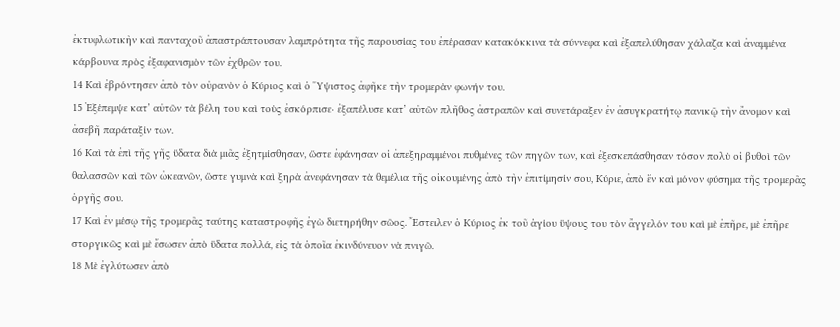ἐκτυφλωτικὴν καὶ πανταχοῦ ἀπαστράπτουσαν λαμπρότητα τῆς παρουσίας του ἐπέρασαν κατακόκκινα τὰ σύννεφα καὶ ἐξαπελύθησαν χάλαζα καὶ ἀναμμένα κάρβουνα πρὸς ἐξαφανισμὸν τῶν ἐχθρῶν του.
14 Καὶ ἐβρόντησεν ἀπὸ τὸν οὐρανὸν ὁ Κύριος καὶ ὁ Ὕψιστος ἀφῆκε τὴν τρομερὰν φωνήν του.
15 Ἐξέπεμψε κατ’ αὐτῶν τὰ βέλη του καὶ τοὺς ἐσκόρπισε· ἐξαπέλυσε κατ’ αὐτῶν πλῆθος ἀστραπῶν καὶ συνετάραξεν ἐν ἀσυγκρατήτῳ πανικῷ τὴν ἄνομον καὶ ἀσεβῆ παράταξίν των.
16 Καὶ τὰ ἐπὶ τῆς γῆς ὕδατα διὰ μιᾶς ἐξητμίσθησαν, ὥστε ἐφάνησαν οἱ ἀπεξηραμμένοι πυθμένες τῶν πηγῶν των, καὶ ἐξεσκεπάσθησαν τόσον πολὺ οἱ βυθοὶ τῶν θαλασσῶν καὶ τῶν ὠκεανῶν, ὥστε γυμνὰ καὶ ξηρὰ ἀνεφάνησαν τὰ θεμέλια τῆς οἰκουμένης ἀπὸ τὴν ἐπιτίμησίν σου, Κύριε, ἀπὸ ἕν καὶ μόνον φύσημα τῆς τρομερᾶς ὀργῆς σου.
17 Καὶ ἐν μέσῳ τῆς τρομερᾶς ταύτης καταστροφῆς ἐγὼ διετηρήθην σῶος. Ἔστειλεν ὁ Κύριος ἐκ τοῦ ἁγίου ὕψους του τὸν ἄγγελόν του καὶ μὲ ἐπῆρε, μὲ ἐπῆρε στοργικῶς καὶ μὲ ἔσωσεν ἀπὸ ὕδατα πολλά, εἰς τὰ ὁποῖα ἐκινδύνευον νὰ πνιγῶ.
18 Μὲ ἐγλύτωσεν ἀπὸ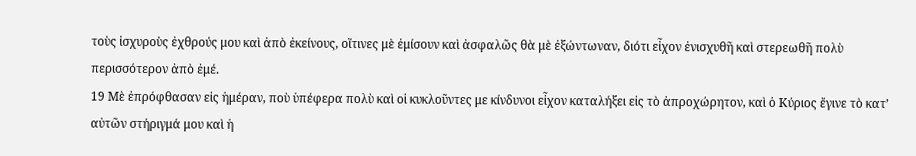τοὺς ἰσχυροὺς ἐχθρούς μου καὶ ἀπὸ ἐκείνους, οἵτινες μὲ ἐμίσουν καὶ ἀσφαλῶς θὰ μὲ ἐξώντωναν, διότι εἶχον ἐνισχυθῆ καὶ στερεωθῆ πολὺ περισσότερον ἀπὸ ἐμέ.
19 Μὲ ἐπρόφθασαν εἰς ἡμέραν, ποὺ ὑπέφερα πολὺ καὶ οἱ κυκλοῦντες με κίνδυνοι εἶχον καταλήξει εἰς τὸ ἀπροχώρητον, καὶ ὁ Κύριος ἔγινε τὸ κατ’ αὐτῶν στήριγμά μου καὶ ἡ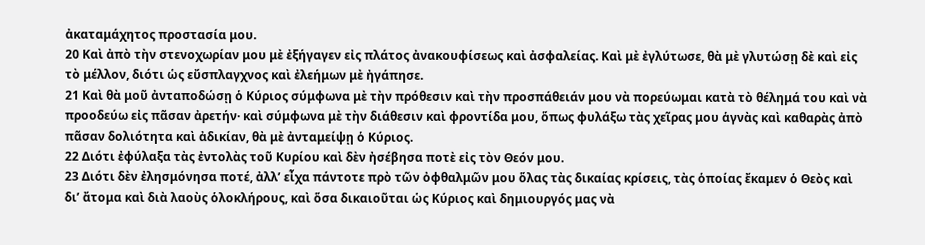ἀκαταμάχητος προστασία μου.
20 Καὶ ἀπὸ τὴν στενοχωρίαν μου μὲ ἐξήγαγεν εἰς πλάτος ἀνακουφίσεως καὶ ἀσφαλείας. Καὶ μὲ ἐγλύτωσε, θὰ μὲ γλυτώσῃ δὲ καὶ εἰς τὸ μέλλον, διότι ὡς εὔσπλαγχνος καὶ ἐλεήμων μὲ ἠγάπησε.
21 Καὶ θὰ μοῦ ἀνταποδώσῃ ὁ Κύριος σύμφωνα μὲ τὴν πρόθεσιν καὶ τὴν προσπάθειάν μου νὰ πορεύωμαι κατὰ τὸ θέλημά του καὶ νὰ προοδεύω εἰς πᾶσαν ἀρετήν· καὶ σύμφωνα μὲ τὴν διάθεσιν καὶ φροντίδα μου, ὅπως φυλάξω τὰς χεῖρας μου ἁγνὰς καὶ καθαρὰς ἀπὸ πᾶσαν δολιότητα καὶ ἀδικίαν, θὰ μὲ ἀνταμείψῃ ὁ Κύριος.
22 Διότι ἐφύλαξα τὰς ἐντολὰς τοῦ Κυρίου καὶ δὲν ἠσέβησα ποτὲ εἰς τὸν Θεόν μου.
23 Διότι δὲν ἐλησμόνησα ποτέ, ἀλλ’ εἶχα πάντοτε πρὸ τῶν ὀφθαλμῶν μου ὅλας τὰς δικαίας κρίσεις, τὰς ὁποίας ἔκαμεν ὁ Θεὸς καὶ δι’ ἄτομα καὶ διὰ λαοὺς ὁλοκλήρους, καὶ ὅσα δικαιοῦται ὡς Κύριος καὶ δημιουργός μας νὰ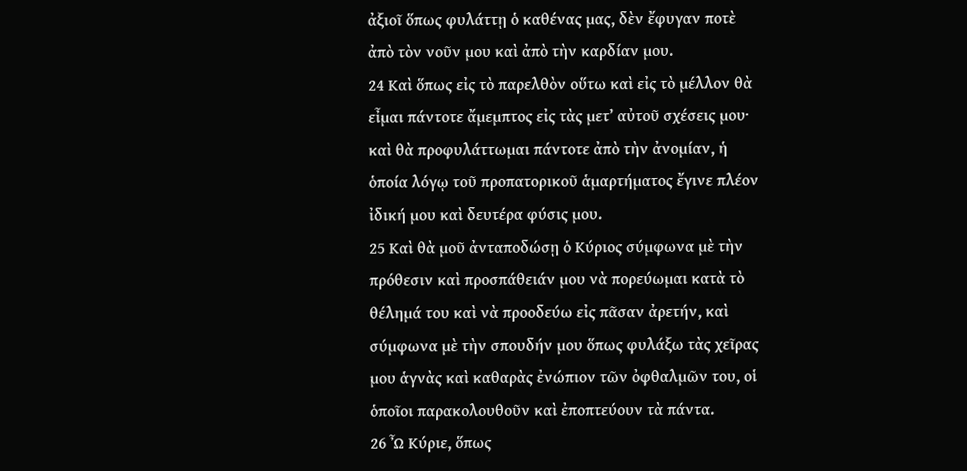ἀξιοῖ ὅπως φυλάττῃ ὁ καθένας μας, δὲν ἔφυγαν ποτὲ ἀπὸ τὸν νοῦν μου καὶ ἀπὸ τὴν καρδίαν μου.
24 Καὶ ὅπως εἰς τὸ παρελθὸν οὕτω καὶ εἰς τὸ μέλλον θὰ εἶμαι πάντοτε ἄμεμπτος εἰς τὰς μετ’ αὐτοῦ σχέσεις μου· καὶ θὰ προφυλάττωμαι πάντοτε ἀπὸ τὴν ἀνομίαν, ἡ ὁποία λόγῳ τοῦ προπατορικοῦ ἁμαρτήματος ἔγινε πλέον ἰδική μου καὶ δευτέρα φύσις μου.
25 Καὶ θὰ μοῦ ἀνταποδώσῃ ὁ Κύριος σύμφωνα μὲ τὴν πρόθεσιν καὶ προσπάθειάν μου νὰ πορεύωμαι κατὰ τὸ θέλημά του καὶ νὰ προοδεύω εἰς πᾶσαν ἀρετήν, καὶ σύμφωνα μὲ τὴν σπουδήν μου ὅπως φυλάξω τὰς χεῖρας μου ἁγνὰς καὶ καθαρὰς ἐνώπιον τῶν ὀφθαλμῶν του, οἱ ὁποῖοι παρακολουθοῦν καὶ ἐποπτεύουν τὰ πάντα.
26 Ὦ Κύριε, ὅπως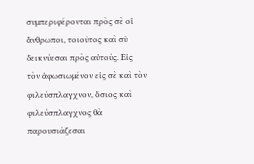συμπεριφέρονται πρὸς σὲ οἱ ἄνθρωποι, τοιοῦτος καὶ σὺ δεικνύεσαι πρὸς αὐτούς. Εἰς τὸν ἀφωσιωμένον εἰς σὲ καὶ τὸν φιλεύσπλαγχνον, ὅσιος καὶ φιλεύσπλαγχνος θὰ παρουσιάζεσαι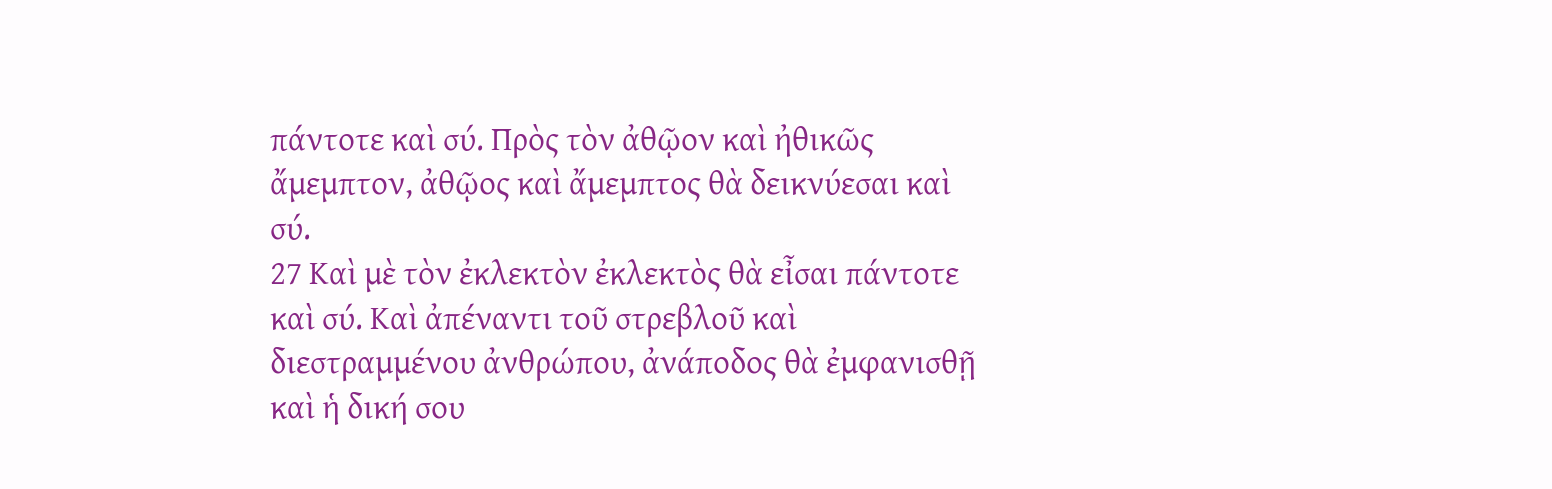πάντοτε καὶ σύ. Πρὸς τὸν ἀθῷον καὶ ἠθικῶς ἄμεμπτον, ἀθῷος καὶ ἄμεμπτος θὰ δεικνύεσαι καὶ σύ.
27 Καὶ μὲ τὸν ἐκλεκτὸν ἐκλεκτὸς θὰ εἶσαι πάντοτε καὶ σύ. Καὶ ἀπέναντι τοῦ στρεβλοῦ καὶ διεστραμμένου ἀνθρώπου, ἀνάποδος θὰ ἐμφανισθῇ καὶ ἡ δική σου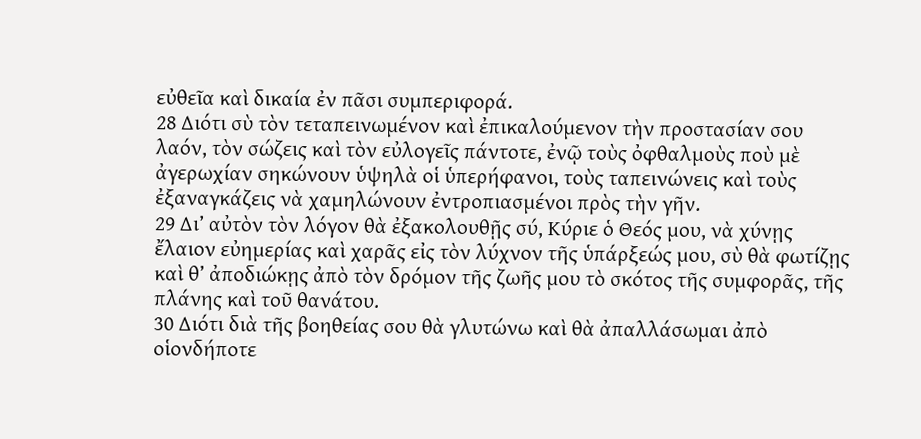εὐθεῖα καὶ δικαία ἐν πᾶσι συμπεριφορά.
28 Διότι σὺ τὸν τεταπεινωμένον καὶ ἐπικαλούμενον τὴν προστασίαν σου λαόν, τὸν σώζεις καὶ τὸν εὐλογεῖς πάντοτε, ἐνῷ τοὺς ὀφθαλμοὺς ποὺ μὲ ἀγερωχίαν σηκώνουν ὑψηλὰ οἱ ὑπερήφανοι, τοὺς ταπεινώνεις καὶ τοὺς ἐξαναγκάζεις νὰ χαμηλώνουν ἐντροπιασμένοι πρὸς τὴν γῆν.
29 Δι’ αὐτὸν τὸν λόγον θὰ ἐξακολουθῇς σύ, Κύριε ὁ Θεός μου, νὰ χύνῃς ἔλαιον εὐημερίας καὶ χαρᾶς εἰς τὸν λύχνον τῆς ὑπάρξεώς μου, σὺ θὰ φωτίζῃς καὶ θ’ ἀποδιώκῃς ἀπὸ τὸν δρόμον τῆς ζωῆς μου τὸ σκότος τῆς συμφορᾶς, τῆς πλάνης καὶ τοῦ θανάτου.
30 Διότι διὰ τῆς βοηθείας σου θὰ γλυτώνω καὶ θὰ ἀπαλλάσωμαι ἀπὸ οἱονδήποτε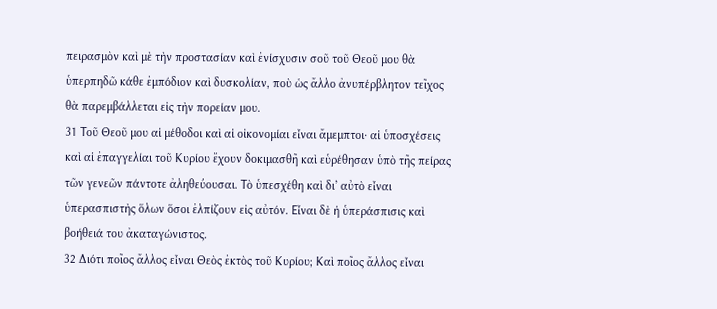πειρασμὸν καὶ μὲ τὴν προστασίαν καὶ ἐνίσχυσιν σοῦ τοῦ Θεοῦ μου θὰ ὑπερπηδῶ κάθε ἐμπόδιον καὶ δυσκολίαν, ποὺ ὡς ἄλλο ἀνυπέρβλητον τεῖχος θὰ παρεμβάλλεται εἰς τὴν πορείαν μου.
31 Τοῦ Θεοῦ μου αἱ μέθοδοι καὶ αἱ οἰκονομίαι εἶναι ἄμεμπτοι· αἱ ὑποσχέσεις καὶ αἱ ἐπαγγελίαι τοῦ Κυρίου ἔχουν δοκιμασθῆ καὶ εὑρέθησαν ὑπὸ τῆς πείρας τῶν γενεῶν πάντοτε ἀληθεύουσαι. Τὸ ὑπεσχέθη καὶ δι’ αὐτὸ εἶναι ὑπερασπιστὴς ὅλων ὅσοι ἐλπίζουν εἰς αὐτόν. Εἶναι δὲ ἡ ὑπεράσπισις καὶ βοήθειά του ἀκαταγώνιστος.
32 Διότι ποῖος ἄλλος εἶναι Θεὸς ἐκτὸς τοῦ Κυρίου; Καὶ ποῖος ἄλλος εἶναι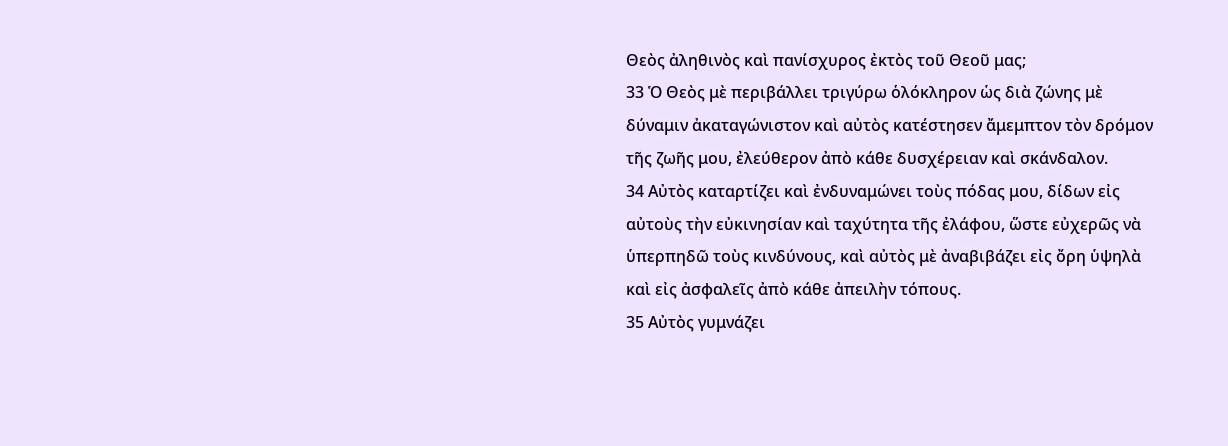Θεὸς ἀληθινὸς καὶ πανίσχυρος ἐκτὸς τοῦ Θεοῦ μας;
33 Ὁ Θεὸς μὲ περιβάλλει τριγύρω ὁλόκληρον ὡς διὰ ζώνης μὲ δύναμιν ἀκαταγώνιστον καὶ αὐτὸς κατέστησεν ἄμεμπτον τὸν δρόμον τῆς ζωῆς μου, ἐλεύθερον ἀπὸ κάθε δυσχέρειαν καὶ σκάνδαλον.
34 Αὐτὸς καταρτίζει καὶ ἐνδυναμώνει τοὺς πόδας μου, δίδων εἰς αὐτοὺς τὴν εὐκινησίαν καὶ ταχύτητα τῆς ἐλάφου, ὥστε εὐχερῶς νὰ ὑπερπηδῶ τοὺς κινδύνους, καὶ αὐτὸς μὲ ἀναβιβάζει εἰς ὄρη ὑψηλὰ καὶ εἰς ἀσφαλεῖς ἀπὸ κάθε ἀπειλὴν τόπους.
35 Αὐτὸς γυμνάζει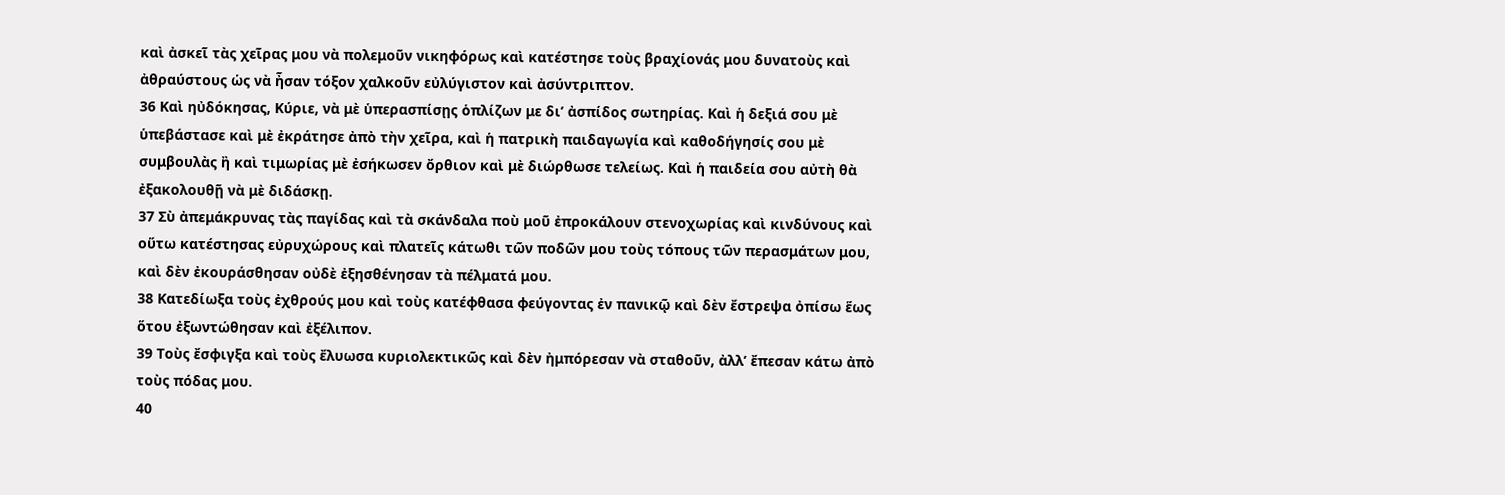καὶ ἀσκεῖ τὰς χεῖρας μου νὰ πολεμοῦν νικηφόρως καὶ κατέστησε τοὺς βραχίονάς μου δυνατοὺς καὶ ἀθραύστους ὡς νὰ ἦσαν τόξον χαλκοῦν εὐλύγιστον καὶ ἀσύντριπτον.
36 Καὶ ηὐδόκησας, Κύριε, νὰ μὲ ὑπερασπίσῃς ὁπλίζων με δι’ ἀσπίδος σωτηρίας. Καὶ ἡ δεξιά σου μὲ ὑπεβάστασε καὶ μὲ ἐκράτησε ἀπὸ τὴν χεῖρα, καὶ ἡ πατρικὴ παιδαγωγία καὶ καθοδήγησίς σου μὲ συμβουλὰς ἢ καὶ τιμωρίας μὲ ἐσήκωσεν ὄρθιον καὶ μὲ διώρθωσε τελείως. Καὶ ἡ παιδεία σου αὐτὴ θὰ ἐξακολουθῇ νὰ μὲ διδάσκῃ.
37 Σὺ ἀπεμάκρυνας τὰς παγίδας καὶ τὰ σκάνδαλα ποὺ μοῦ ἐπροκάλουν στενοχωρίας καὶ κινδύνους καὶ οὕτω κατέστησας εὐρυχώρους καὶ πλατεῖς κάτωθι τῶν ποδῶν μου τοὺς τόπους τῶν περασμάτων μου, καὶ δὲν ἐκουράσθησαν οὐδὲ ἐξησθένησαν τὰ πέλματά μου.
38 Κατεδίωξα τοὺς ἐχθρούς μου καὶ τοὺς κατέφθασα φεύγοντας ἐν πανικῷ καὶ δὲν ἔστρεψα ὀπίσω ἕως ὅτου ἐξωντώθησαν καὶ ἐξέλιπον.
39 Τοὺς ἔσφιγξα καὶ τοὺς ἔλυωσα κυριολεκτικῶς καὶ δὲν ἠμπόρεσαν νὰ σταθοῦν, ἀλλ’ ἔπεσαν κάτω ἀπὸ τοὺς πόδας μου.
40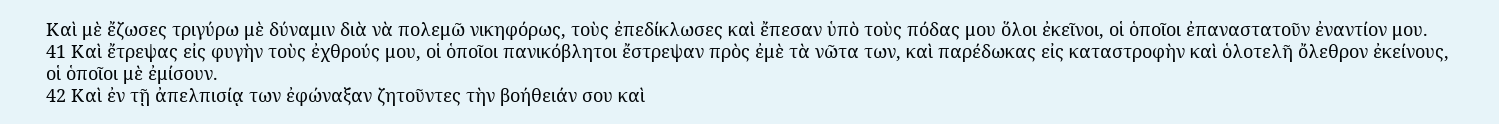Καὶ μὲ ἔζωσες τριγύρω μὲ δύναμιν διὰ νὰ πολεμῶ νικηφόρως, τοὺς ἐπεδίκλωσες καὶ ἔπεσαν ὑπὸ τοὺς πόδας μου ὅλοι ἐκεῖνοι, οἱ ὁποῖοι ἐπαναστατοῦν ἐναντίον μου.
41 Καὶ ἔτρεψας εἰς φυγὴν τοὺς ἐχθρούς μου, οἱ ὁποῖοι πανικόβλητοι ἔστρεψαν πρὸς ἐμὲ τὰ νῶτα των, καὶ παρέδωκας εἰς καταστροφὴν καὶ ὁλοτελῆ ὄλεθρον ἐκείνους, οἱ ὁποῖοι μὲ ἐμίσουν.
42 Καὶ ἐν τῇ ἀπελπισίᾳ των ἐφώναξαν ζητοῦντες τὴν βοήθειάν σου καὶ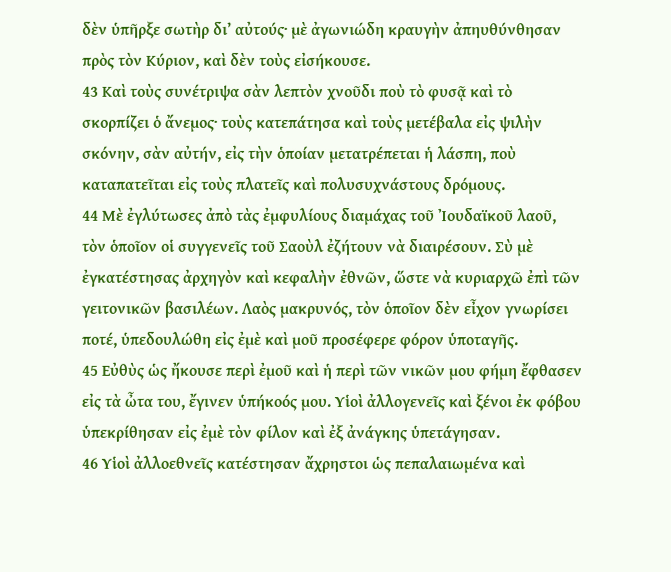δὲν ὑπῆρξε σωτὴρ δι’ αὐτούς· μὲ ἀγωνιώδη κραυγὴν ἀπηυθύνθησαν πρὸς τὸν Κύριον, καὶ δὲν τοὺς εἰσήκουσε.
43 Καὶ τοὺς συνέτριψα σὰν λεπτὸν χνοῦδι ποὺ τὸ φυσᾷ καὶ τὸ σκορπίζει ὁ ἄνεμος· τοὺς κατεπάτησα καὶ τοὺς μετέβαλα εἰς ψιλὴν σκόνην, σὰν αὐτήν, εἰς τὴν ὁποίαν μετατρέπεται ἡ λάσπη, ποὺ καταπατεῖται εἰς τοὺς πλατεῖς καὶ πολυσυχνάστους δρόμους.
44 Μὲ ἐγλύτωσες ἀπὸ τὰς ἐμφυλίους διαμάχας τοῦ Ἰουδαϊκοῦ λαοῦ, τὸν ὁποῖον οἱ συγγενεῖς τοῦ Σαοὺλ ἐζήτουν νὰ διαιρέσουν. Σὺ μὲ ἐγκατέστησας ἀρχηγὸν καὶ κεφαλὴν ἐθνῶν, ὥστε νὰ κυριαρχῶ ἐπὶ τῶν γειτονικῶν βασιλέων. Λαὸς μακρυνός, τὸν ὁποῖον δὲν εἶχον γνωρίσει ποτέ, ὑπεδουλώθη εἰς ἐμὲ καὶ μοῦ προσέφερε φόρον ὑποταγῆς.
45 Εὐθὺς ὡς ἤκουσε περὶ ἐμοῦ καὶ ἡ περὶ τῶν νικῶν μου φήμη ἔφθασεν εἰς τὰ ὦτα του, ἔγινεν ὑπήκοός μου. Υἱοὶ ἀλλογενεῖς καὶ ξένοι ἐκ φόβου ὑπεκρίθησαν εἰς ἐμὲ τὸν φίλον καὶ ἐξ ἀνάγκης ὑπετάγησαν.
46 Υἱοὶ ἀλλοεθνεῖς κατέστησαν ἄχρηστοι ὡς πεπαλαιωμένα καὶ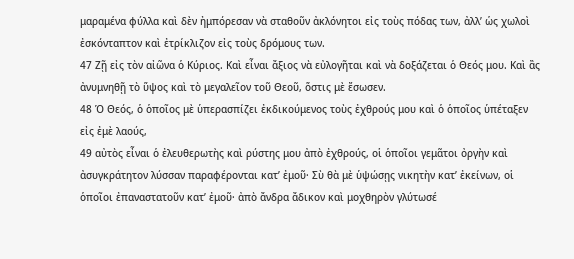μαραμένα φύλλα καὶ δὲν ἠμπόρεσαν νὰ σταθοῦν ἀκλόνητοι εἰς τοὺς πόδας των, ἀλλ’ ὡς χωλοὶ ἐσκόνταπτον καὶ ἐτρίκλιζον εἰς τοὺς δρόμους των.
47 Ζῇ εἰς τὸν αἰῶνα ὁ Κύριος. Καὶ εἶναι ἄξιος νὰ εὐλογῆται καὶ νὰ δοξάζεται ὁ Θεός μου. Καὶ ἂς ἀνυμνηθῇ τὸ ὕψος καὶ τὸ μεγαλεῖον τοῦ Θεοῦ, ὅστις μὲ ἔσωσεν.
48 Ὁ Θεός, ὁ ὁποῖος μὲ ὑπερασπίζει ἐκδικούμενος τοὺς ἐχθρούς μου καὶ ὁ ὁποῖος ὑπέταξεν εἰς ἐμὲ λαούς,
49 αὐτὸς εἶναι ὁ ἐλευθερωτὴς καὶ ρύστης μου ἀπὸ ἐχθρούς, οἱ ὁποῖοι γεμᾶτοι ὀργὴν καὶ ἀσυγκράτητον λύσσαν παραφέρονται κατ’ ἐμοῦ· Σὺ θὰ μὲ ὑψώσῃς νικητὴν κατ’ ἐκείνων, οἱ ὁποῖοι ἐπαναστατοῦν κατ’ ἐμοῦ· ἀπὸ ἄνδρα ἄδικον καὶ μοχθηρὸν γλύτωσέ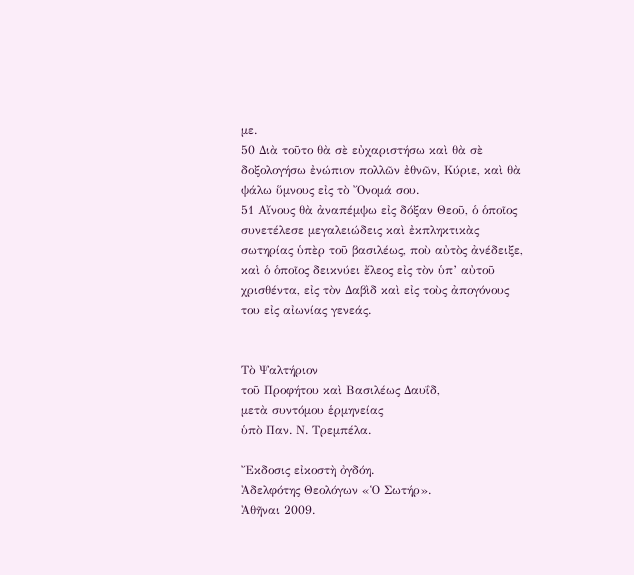με.
50 Διὰ τοῦτο θὰ σὲ εὐχαριστήσω καὶ θὰ σὲ δοξολογήσω ἐνώπιον πολλῶν ἐθνῶν, Κύριε, καὶ θὰ ψάλω ὕμνους εἰς τὸ Ὄνομά σου.
51 Αἴνους θὰ ἀναπέμψω εἰς δόξαν Θεοῦ, ὁ ὁποῖος συνετέλεσε μεγαλειώδεις καὶ ἐκπληκτικὰς σωτηρίας ὑπὲρ τοῦ βασιλέως, ποὺ αὐτὸς ἀνέδειξε, καὶ ὁ ὁποῖος δεικνύει ἔλεος εἰς τὸν ὑπ’ αὐτοῦ χρισθέντα, εἰς τὸν Δαβὶδ καὶ εἰς τοὺς ἀπογόνους του εἰς αἰωνίας γενεάς.


Τὸ Ψαλτήριον
τοῦ Προφήτου καὶ Βασιλέως Δαυΐδ,
μετὰ συντόμου ἑρμηνείας
ὑπὸ Παν. Ν. Τρεμπέλα.

Ἔκδοσις εἰκοστὴ ὀγδόη.
Ἀδελφότης Θεολόγων «Ὁ Σωτήρ».
Ἀθῆναι 2009.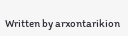Written by arxontarikion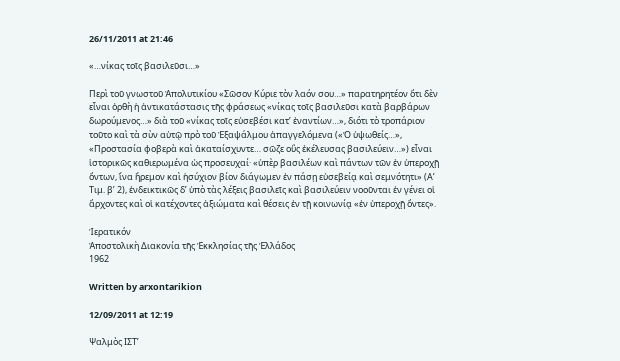26/11/2011 at 21:46

«…νίκας τοῖς βασιλεῦσι…»

Περὶ τοῦ γνωστοῦ Ἀπολυτικίου «Σῶσον Κύριε τὸν λαόν σου…» παρατηρητέον ὅτι δὲν εἶναι ὀρθὴ ἡ ἀντικατάστασις τῆς φράσεως «νίκας τοῖς βασιλεῦσι κατὰ βαρβάρων δωρούμενος…» διὰ τοῦ «νίκας τοῖς εὐσεβέσι κατ’ ἐναντίων…», διότι τὸ τροπάριον τοῦτο καὶ τὰ σὺν αὐτῷ πρὸ τοῦ Ἐξαψάλμου ἀπαγγελόμενα («Ὁ ὑψωθείς…», «Προστασία φοβερὰ καὶ ἀκαταίσχυντε… σῶζε οὓς ἐκέλευσας βασιλεύειν…») εἶναι ἱστορικῶς καθιερωμένα ὡς προσευχαί· «ὑπὲρ βασιλέων καὶ πάντων τῶν ἐν ὑπεροχῇ ὄντων, ἵνα ἤρεμον καὶ ἡσύχιον βίον διάγωμεν ἐν πάσῃ εὐσεβείᾳ καὶ σεμνότητι» (Α’ Τιμ. β’ 2), ἐνδεικτικῶς δ’ ὑπὸ τὰς λέξεις βασιλεῖς καὶ βασιλεύειν νοοῦνται ἐν γένει οἱ ἄρχοντες καὶ οἱ κατέχοντες ἀξιώματα καὶ θέσεις ἐν τῇ κοινωνίᾳ «ἐν ὑπεροχῇ ὄντες».

Ἱερατικόν
Ἀποστολικὴ Διακονία τῆς Ἑκκλησίας τῆς Ἑλλάδος
1962

Written by arxontarikion

12/09/2011 at 12:19

Ψαλμὸς ΙΣΤ’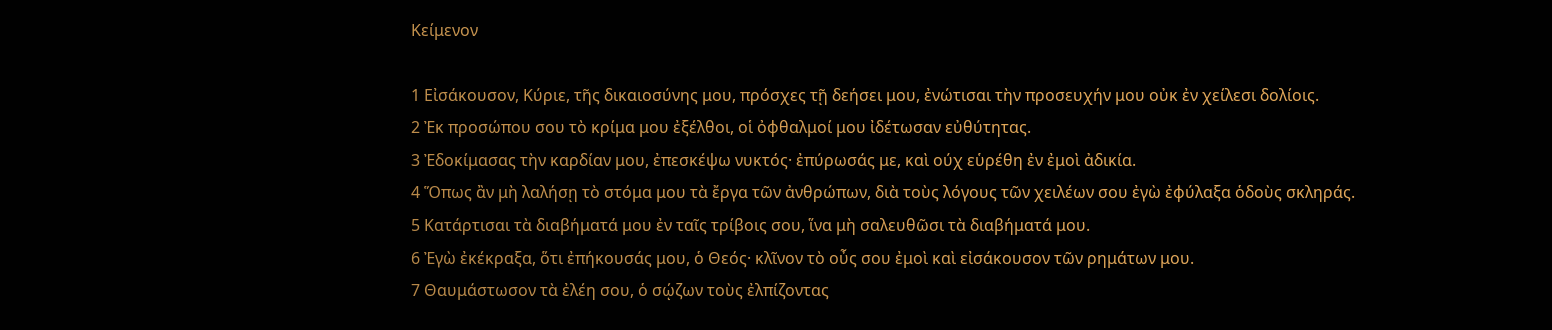Κείμενον

1 Εἰσάκουσον, Κύριε, τῆς δικαιοσύνης μου, πρόσχες τῇ δεήσει μου, ἐνώτισαι τὴν προσευχήν μου οὐκ ἐν χείλεσι δολίοις.
2 Ἐκ προσώπου σου τὸ κρίμα μου ἐξέλθοι, οἱ ὀφθαλμοί μου ἰδέτωσαν εὐθύτητας.
3 Ἐδοκίμασας τὴν καρδίαν μου, ἐπεσκέψω νυκτός· ἐπύρωσάς με, καὶ ούχ εὑρέθη ἐν ἐμοὶ ἀδικία.
4 Ὅπως ἂν μὴ λαλήσῃ τὸ στόμα μου τὰ ἔργα τῶν ἀνθρώπων, διὰ τοὺς λόγους τῶν χειλέων σου ἐγὼ ἐφύλαξα ὁδοὺς σκληράς.
5 Κατάρτισαι τὰ διαβήματά μου ἐν ταῖς τρίβοις σου, ἵνα μὴ σαλευθῶσι τὰ διαβήματά μου.
6 Ἐγὼ ἐκέκραξα, ὅτι ἐπήκουσάς μου, ὁ Θεός· κλῖνον τὸ οὖς σου ἐμοὶ καὶ εἰσάκουσον τῶν ρημάτων μου.
7 Θαυμάστωσον τὰ ἐλέη σου, ὁ σῴζων τοὺς ἐλπίζοντας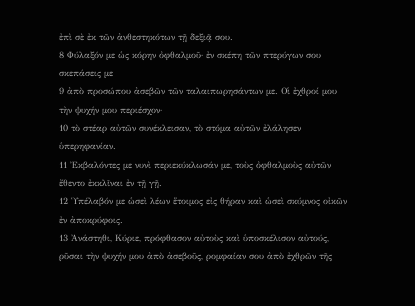ἐπὶ σὲ ἐκ τῶν ἀνθεστηκότων τῇ δεξιᾷ σου.
8 Φύλαξόν με ὡς κόρην ὀφθαλμοῦ· ἐν σκέπη τῶν πτερύγων σου σκεπάσεις με
9 ἀπὸ προσώπου ἀσεβῶν τῶν ταλαιπωρησάντων με. Οἱ ἐχθροί μου τὴν ψυχήν μου περιέσχον·
10 τὸ στέαρ αὐτῶν συνέκλεισαν, τὸ στόμα αὐτῶν ἐλάλησεν ὑπερηφανίαν.
11 Ἐκβαλόντες με νυνὶ περιεκύκλωσάν με, τοὺς ὀφθαλμοὺς αὐτῶν ἔθεντο ἐκκλῖναι ἐν τῇ γῇ.
12 Ὑπέλαβόν με ὡσεὶ λέων ἕτοιμος εἰς θήραν καὶ ὡσεὶ σκύμνος οἰκῶν ἐν ἀποκρύφοις.
13 Ἀνάστηθι, Κύριε, πρόφθασον αὐτοὺς καὶ ὑποσκέλισον αὐτούς, ρῦσαι τὴν ψυχήν μου ἀπὸ ἀσεβοῦς, ρομφαίαν σου ἀπὸ ἐχθρῶν τῆς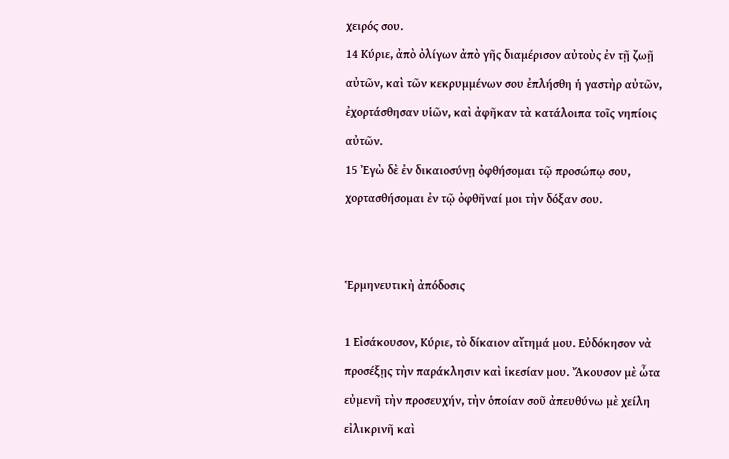χειρός σου.
14 Κύριε, ἀπὸ ὀλίγων ἀπὸ γῆς διαμέρισον αὐτοὺς ἐν τῇ ζωῇ αὐτῶν, καὶ τῶν κεκρυμμένων σου ἐπλήσθη ἡ γαστὴρ αὐτῶν, ἐχορτάσθησαν υἱῶν, καὶ ἀφῆκαν τὰ κατάλοιπα τοῖς νηπίοις αὐτῶν.
15 Ἐγὼ δὲ ἐν δικαιοσύνῃ ὀφθήσομαι τῷ προσώπῳ σου, χορτασθήσομαι ἐν τῷ ὀφθῆναί μοι τὴν δόξαν σου.


Ἑρμηνευτικὴ ἀπόδοσις

1 Εἰσάκουσον, Κύριε, τὸ δίκαιον αἴτημά μου. Εὐδόκησον νὰ προσέξῃς τὴν παράκλησιν καὶ ἱκεσίαν μου. Ἄκουσον μὲ ὦτα εὐμενῆ τὴν προσευχήν, τὴν ὁποίαν σοῦ ἀπευθύνω μὲ χείλη εἰλικρινῆ καὶ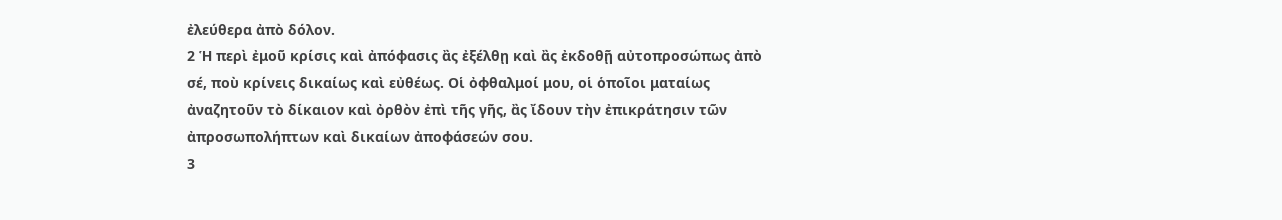ἐλεύθερα ἀπὸ δόλον.
2 Ἡ περὶ ἐμοῦ κρίσις καὶ ἀπόφασις ἂς ἐξέλθῃ καὶ ἂς ἐκδοθῇ αὐτοπροσώπως ἀπὸ σέ, ποὺ κρίνεις δικαίως καὶ εὐθέως. Οἱ ὀφθαλμοί μου, οἱ ὁποῖοι ματαίως ἀναζητοῦν τὸ δίκαιον καὶ ὀρθὸν ἐπὶ τῆς γῆς, ἂς ἴδουν τὴν ἐπικράτησιν τῶν ἀπροσωπολήπτων καὶ δικαίων ἀποφάσεών σου.
3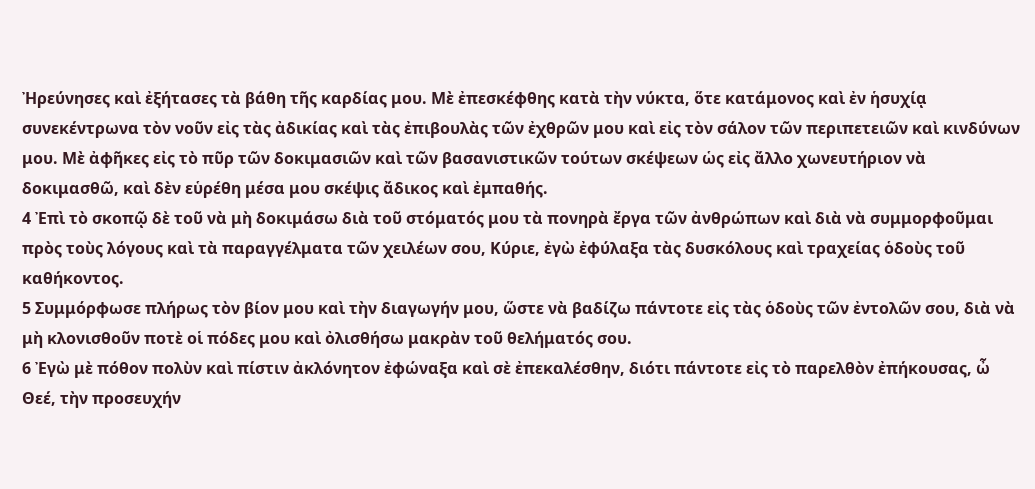Ἠρεύνησες καὶ ἐξήτασες τὰ βάθη τῆς καρδίας μου. Μὲ ἐπεσκέφθης κατὰ τὴν νύκτα, ὅτε κατάμονος καὶ ἐν ἡσυχίᾳ συνεκέντρωνα τὸν νοῦν εἰς τὰς ἀδικίας καὶ τὰς ἐπιβουλὰς τῶν ἐχθρῶν μου καὶ εἰς τὸν σάλον τῶν περιπετειῶν καὶ κινδύνων μου. Μὲ ἀφῆκες εἰς τὸ πῦρ τῶν δοκιμασιῶν καὶ τῶν βασανιστικῶν τούτων σκέψεων ὡς εἰς ἄλλο χωνευτήριον νὰ δοκιμασθῶ, καὶ δὲν εὑρέθη μέσα μου σκέψις ἄδικος καὶ ἐμπαθής.
4 Ἐπὶ τὸ σκοπῷ δὲ τοῦ νὰ μὴ δοκιμάσω διὰ τοῦ στόματός μου τὰ πονηρὰ ἔργα τῶν ἀνθρώπων καὶ διὰ νὰ συμμορφοῦμαι πρὸς τοὺς λόγους καὶ τὰ παραγγέλματα τῶν χειλέων σου, Κύριε, ἐγὼ ἐφύλαξα τὰς δυσκόλους καὶ τραχείας ὁδοὺς τοῦ καθήκοντος.
5 Συμμόρφωσε πλήρως τὸν βίον μου καὶ τὴν διαγωγήν μου, ὥστε νὰ βαδίζω πάντοτε εἰς τὰς ὁδοὺς τῶν ἐντολῶν σου, διὰ νὰ μὴ κλονισθοῦν ποτὲ οἱ πόδες μου καὶ ὀλισθήσω μακρὰν τοῦ θελήματός σου.
6 Ἐγὼ μὲ πόθον πολὺν καὶ πίστιν ἀκλόνητον ἐφώναξα καὶ σὲ ἐπεκαλέσθην, διότι πάντοτε εἰς τὸ παρελθὸν ἐπήκουσας, ὦ Θεέ, τὴν προσευχήν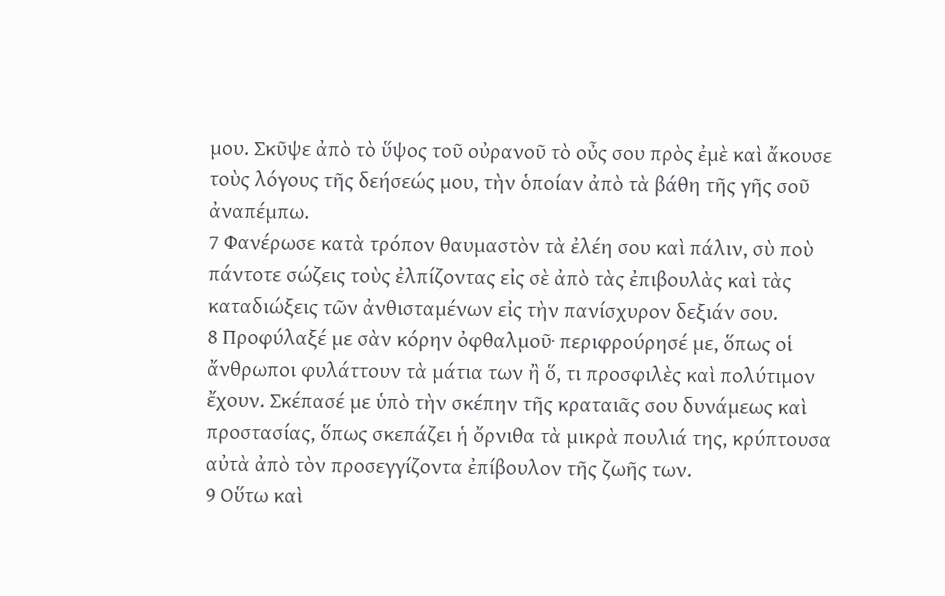μου. Σκῦψε ἀπὸ τὸ ὕψος τοῦ οὐρανοῦ τὸ οὖς σου πρὸς ἐμὲ καὶ ἄκουσε τοὺς λόγους τῆς δεήσεώς μου, τὴν ὁποίαν ἀπὸ τὰ βάθη τῆς γῆς σοῦ ἀναπέμπω.
7 Φανέρωσε κατὰ τρόπον θαυμαστὸν τὰ ἐλέη σου καὶ πάλιν, σὺ ποὺ πάντοτε σώζεις τοὺς ἐλπίζοντας εἰς σὲ ἀπὸ τὰς ἐπιβουλὰς καὶ τὰς καταδιώξεις τῶν ἀνθισταμένων εἰς τὴν πανίσχυρον δεξιάν σου.
8 Προφύλαξέ με σὰν κόρην ὀφθαλμοῦ· περιφρούρησέ με, ὅπως οἱ ἄνθρωποι φυλάττουν τὰ μάτια των ἢ ὅ, τι προσφιλὲς καὶ πολύτιμον ἔχουν. Σκέπασέ με ὑπὸ τὴν σκέπην τῆς κραταιᾶς σου δυνάμεως καὶ προστασίας, ὅπως σκεπάζει ἡ ὄρνιθα τὰ μικρὰ πουλιά της, κρύπτουσα αὐτὰ ἀπὸ τὸν προσεγγίζοντα ἐπίβουλον τῆς ζωῆς των.
9 Οὕτω καὶ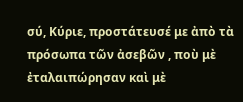σύ, Κύριε, προστάτευσέ με ἀπὸ τὰ πρόσωπα τῶν ἀσεβῶν , ποὺ μὲ ἐταλαιπώρησαν καὶ μὲ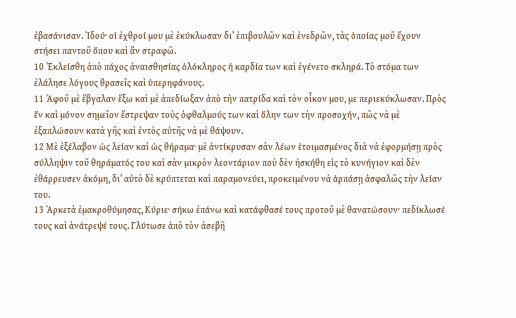ἐβασάνισαν. Ἰδού· οἱ ἐχθροί μου μὲ ἐκύκλωσαν δι’ ἐπιβουλῶν καὶ ἐνεδρῶν, τὰς ὁποίας μοῦ ἔχουν στήσει παντοῦ ὅπου καὶ ἂν στραφῶ.
10 Ἐκλείσθη ἀπὸ πάχος ἀναισθησίας ὁλόκληρος ἡ καρδία των καὶ ἐγένετο σκληρά. Τὸ στόμα των ἐλάλησε λόγους θρασεῖς καὶ ὑπερηφάνους.
11 Ἀφοῦ μὲ ἔβγαλαν ἔξω καὶ μὲ ἀπεδίωξαν ἀπὸ τὴν πατρίδα καὶ τὸν οἶκον μου, με περιεκύκλωσαν. Πρὸς ἕν καὶ μόνον σημεῖον ἔστρεψαν τοὺς ὀφθαλμούς των καὶ ὅλην των τὴν προσοχήν, πῶς νὰ μὲ ἐξαπλώσουν κατὰ γῆς καὶ ἐντὸς αὐτῆς νὰ μὲ θάψουν.
12 Μὲ ἐξέλαβον ὡς λείαν καὶ ὡς θήραμα· μὲ ἀντίκρυσαν σὰν λέων ἑτοιμασμένος διὰ νὰ ἐφορμήσῃ πρὸς σύλληψιν τοῦ θηράματός του καὶ σὰν μικρὸν λεοντάριον ποὺ δὲν ἠσκήθη εἰς τὸ κυνήγιον καὶ δὲν ἐθάρρευσεν ἀκόμη, δι’ αὐτὸ δὲ κρύπτεται καὶ παραμονεύει, προκειμένου νὰ ἁρπάσῃ ἀσφαλῶς τὴν λείαν του.
13 Ἀρκετὰ ἐμακροθύμησας, Κύριε· σήκω ἐπάνω καὶ κατάφθασέ τους προτοῦ μὲ θανατώσουν· πεδίκλωσέ τους καὶ ἀνάτρεψέ τους. Γλύτωσε ἀπὸ τὸν ἀσεβῆ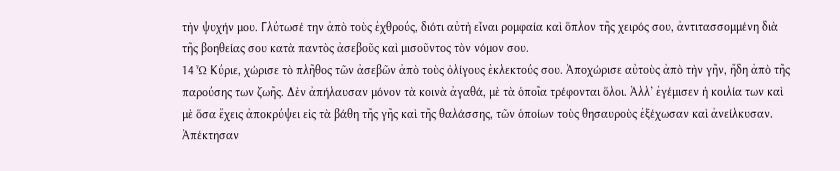τὴν ψυχήν μου. Γλύτωσέ την ἀπὸ τοὺς ἐχθρούς, διότι αὐτὴ εἶναι ρομφαία καὶ ὅπλον τῆς χειρός σου, ἀντιτασσομμένη διὰ τῆς βοηθείας σου κατὰ παντὸς ἀσεβοῦς καὶ μισοῦντος τὸν νόμον σου.
14 Ὦ Κύριε, χώρισε τὸ πλῆθος τῶν ἀσεβῶν ἀπὸ τοὺς ὀλίγους ἐκλεκτούς σου. Ἀποχώρισε αὐτοὺς ἀπὸ τὴν γῆν, ἤδη ἀπὸ τῆς παρούσης των ζωῆς. Δὲν ἀπήλαυσαν μόνον τὰ κοινὰ ἀγαθά, μὲ τὰ ὁποῖα τρέφονται ὅλοι. Ἀλλ’ ἐγέμισεν ἡ κοιλία των καὶ μὲ ὅσα ἔχεις ἀποκρύψει εἰς τὰ βάθη τῆς γῆς καὶ τῆς θαλάσσης, τῶν ὁποίων τοὺς θησαυροὺς ἐξέχωσαν καὶ ἀνείλκυσαν. Ἀπέκτησαν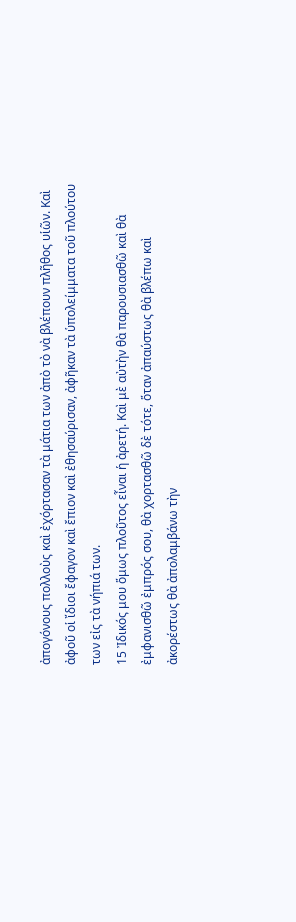ἀπογόνους πολλοὺς καὶ ἐχόρτασαν τὰ μάτια των ἀπὸ τὸ νὰ βλέπουν πλῆθος υἱῶν. Καὶ ἀφοῦ οἱ ἴδιοι ἔφαγον καὶ ἔπιον καὶ ἐθησαύρισαν, ἀφῆκαν τὰ ὑπολείμματα τοῦ πλούτου των εἰς τὰ νήπιά των.
15 Ἰδικός μου ὅμως πλοῦτος εἶναι ἡ ἀρετή. Καὶ μὲ αὐτὴν θὰ παρουσιασθῶ καὶ θὰ ἐμφανισθῶ ἐμπρός σου, θὰ χορτασθῶ δὲ τότε, ὅταν ἀπαύστως θὰ βλέπω καὶ ἀκορέστως θὰ ἀπολαμβάνω τὴν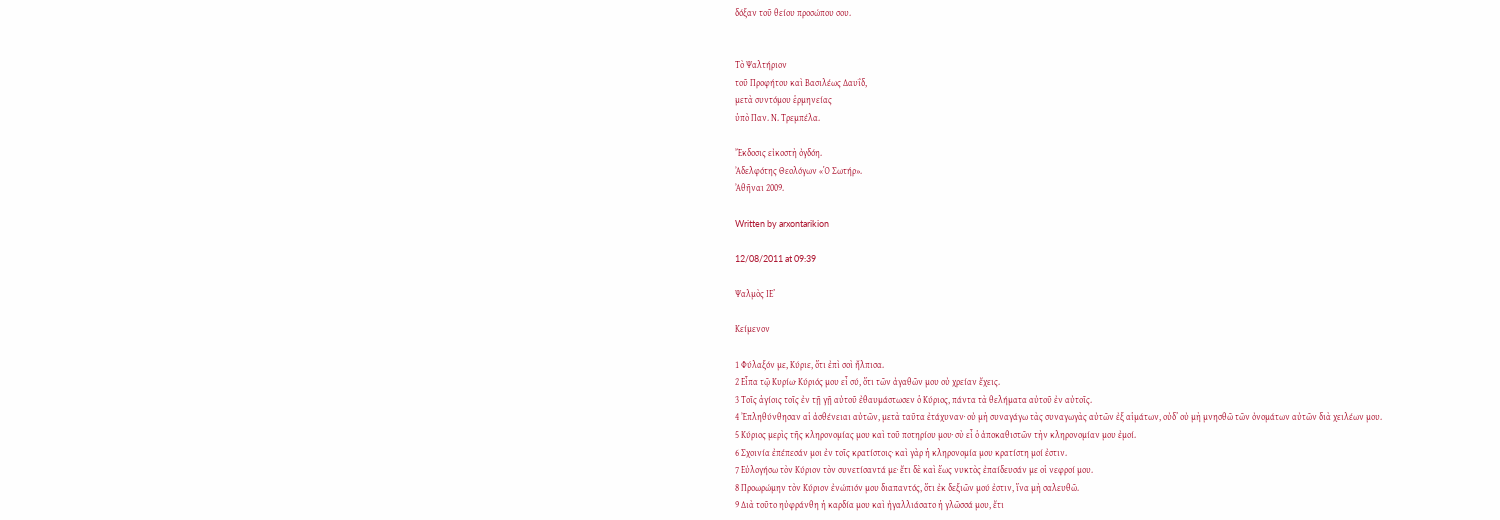δόξαν τοῦ θείου προσώπου σου.


Τὸ Ψαλτήριον
τοῦ Προφήτου καὶ Βασιλέως Δαυΐδ,
μετὰ συντόμου ἑρμηνείας
ὑπὸ Παν. Ν. Τρεμπέλα.

Ἔκδοσις εἰκοστὴ ὀγδόη.
Ἀδελφότης Θεολόγων «Ὁ Σωτήρ».
Ἀθῆναι 2009.

Written by arxontarikion

12/08/2011 at 09:39

Ψαλμὸς ΙΕ’

Κείμενον

1 Φύλαξόν με, Κύριε, ὅτι ἐπὶ σοὶ ἤλπισα.
2 Εἶπα τῷ Κυρίω· Κύριός μου εἶ σύ, ὅτι τῶν ἀγαθῶν μου οὐ χρείαν ἔχεις.
3 Τοῖς ἁγίοις τοῖς ἐν τῇ γῇ αὐτοῦ ἐθαυμάστωσεν ὁ Κύριος, πάντα τὰ θελήματα αὐτοῦ ἐν αὐτοῖς.
4 Ἐπληθύνθησαν αἱ ἀσθένειαι αὐτῶν, μετὰ ταῦτα ἐτάχυναν· οὐ μὴ συναγάγω τὰς συναγωγὰς αὐτῶν ἐξ αἱμάτων, οὐδ’ οὐ μὴ μνησθῶ τῶν ὀνομάτων αὐτῶν διὰ χειλέων μου.
5 Κύριος μερὶς τῆς κληρονομίας μου καὶ τοῦ ποτηρίου μου· σὺ εἶ ὁ ἀποκαθιστῶν τὴν κληρονομίαν μου ἐμοί.
6 Σχοινία ἐπέπεσάν μοι ἐν τοῖς κρατίστοις· καὶ γὰρ ἡ κληρονομία μου κρατίστη μοί ἐστιν.
7 Εὐλογήσω τὸν Κύριον τὸν συνετίσαντά με· ἔτι δὲ καὶ ἕως νυκτὸς ἐπαίδευσάν με οἱ νεφροί μου.
8 Προωρώμην τὸν Κύριον ἐνώπιόν μου διαπαντός, ὅτι ἐκ δεξιῶν μού ἐστιν, ἵνα μὴ σαλευθῶ.
9 Διὰ τοῦτο ηὐφράνθη ἡ καρδία μου καὶ ἠγαλλιάσατο ἡ γλῶσσά μου, ἔτι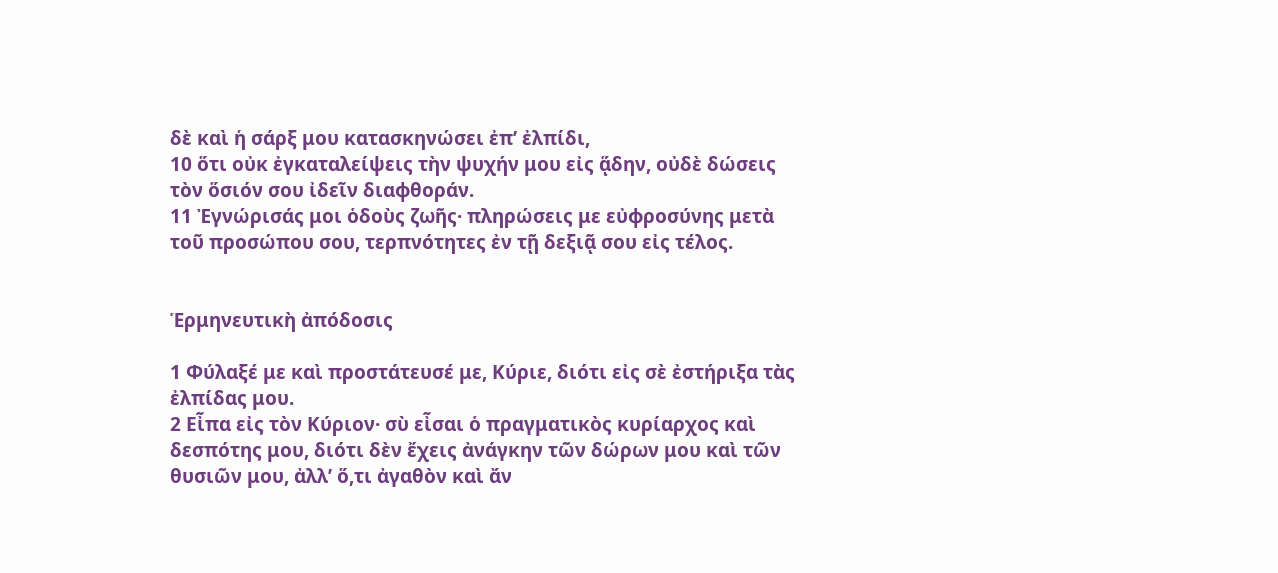δὲ καὶ ἡ σάρξ μου κατασκηνώσει ἐπ’ ἐλπίδι,
10 ὅτι οὐκ ἐγκαταλείψεις τὴν ψυχήν μου εἰς ᾅδην, οὐδὲ δώσεις τὸν ὅσιόν σου ἰδεῖν διαφθοράν.
11 Ἐγνώρισάς μοι ὁδοὺς ζωῆς· πληρώσεις με εὐφροσύνης μετὰ τοῦ προσώπου σου, τερπνότητες ἐν τῇ δεξιᾷ σου εἰς τέλος.


Ἑρμηνευτικὴ ἀπόδοσις

1 Φύλαξέ με καὶ προστάτευσέ με, Κύριε, διότι εἰς σὲ ἐστήριξα τὰς ἐλπίδας μου.
2 Εἶπα εἰς τὸν Κύριον· σὺ εἶσαι ὁ πραγματικὸς κυρίαρχος καὶ δεσπότης μου, διότι δὲν ἔχεις ἀνάγκην τῶν δώρων μου καὶ τῶν θυσιῶν μου, ἀλλ’ ὅ,τι ἀγαθὸν καὶ ἄν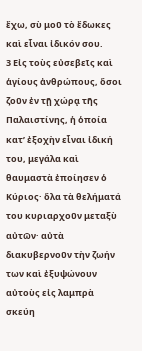ἔχω, σὺ μοῦ τὸ ἔδωκες καὶ εἶναι ἰδικόν σου.
3 Εἰς τοὺς εὐσεβεῖς καὶ ἁγίους ἀνθρώπους, ὅσοι ζοῦν ἐν τῇ χώρᾳ τῆς Παλαιστίνης, ἡ ὁποία κατ’ ἐξοχὴν εἶναι ἰδική του, μεγάλα καὶ θαυμαστὰ ἐποίησεν ὁ Κύριος· ὅλα τὰ θελήματά του κυριαρχοῦν μεταξὺ αὐτῶν· αὐτὰ διακυβερνοῦν τὴν ζωήν των καὶ ἐξυψώνουν αὐτοὺς εἰς λαμπρὰ σκεύη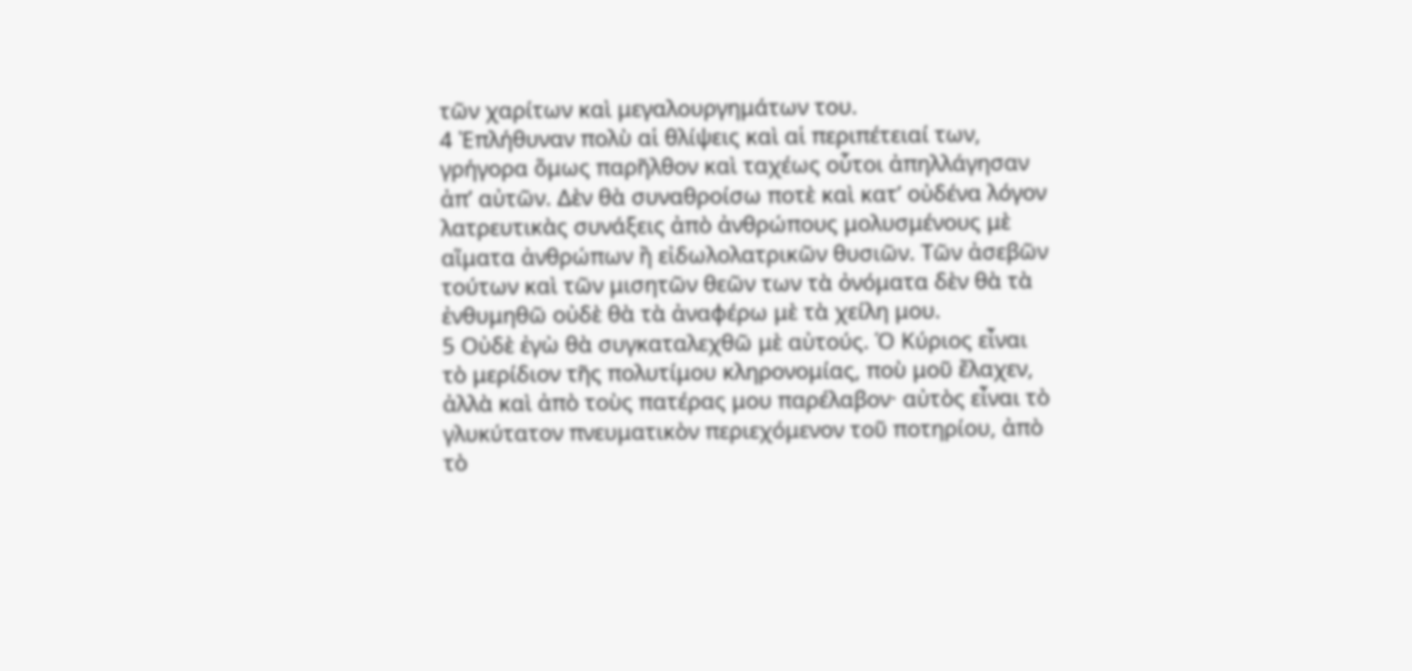τῶν χαρίτων καὶ μεγαλουργημάτων του.
4 Ἐπλήθυναν πολὺ αἱ θλίψεις καὶ αἱ περιπέτειαί των, γρήγορα ὅμως παρῆλθον καὶ ταχέως οὗτοι ἀπηλλάγησαν ἀπ’ αὐτῶν. Δὲν θὰ συναθροίσω ποτὲ καὶ κατ’ οὐδένα λόγον λατρευτικὰς συνάξεις ἀπὸ ἀνθρώπους μολυσμένους μὲ αἵματα ἀνθρώπων ἢ εἰδωλολατρικῶν θυσιῶν. Τῶν ἀσεβῶν τούτων καὶ τῶν μισητῶν θεῶν των τὰ ὀνόματα δὲν θὰ τὰ ἐνθυμηθῶ οὐδὲ θὰ τὰ ἀναφέρω μὲ τὰ χείλη μου.
5 Οὐδὲ ἐγὼ θὰ συγκαταλεχθῶ μὲ αὐτούς. Ὁ Κύριος εἶναι τὸ μερίδιον τῆς πολυτίμου κληρονομίας, ποὺ μοῦ ἔλαχεν, ἀλλὰ καὶ ἀπὸ τοὺς πατέρας μου παρέλαβον· αὐτὸς εἶναι τὸ γλυκύτατον πνευματικὸν περιεχόμενον τοῦ ποτηρίου, ἀπὸ τὸ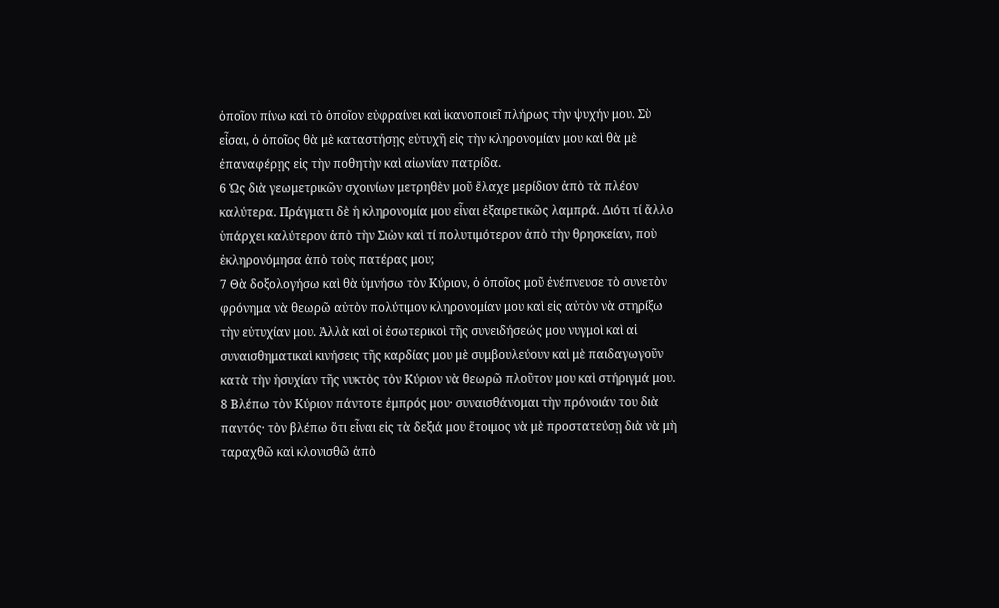ὁποῖον πίνω καὶ τὸ ὁποῖον εὐφραίνει καὶ ἱκανοποιεῖ πλήρως τὴν ψυχήν μου. Σὺ εἶσαι, ὁ ὁποῖος θὰ μὲ καταστήσῃς εὐτυχῆ εἰς τὴν κληρονομίαν μου καὶ θὰ μὲ ἐπαναφέρῃς εἰς τὴν ποθητὴν καὶ αἰωνίαν πατρίδα.
6 Ὡς διὰ γεωμετρικῶν σχοινίων μετρηθὲν μοῦ ἔλαχε μερίδιον ἀπὸ τὰ πλέον καλύτερα. Πράγματι δὲ ἡ κληρονομία μου εἶναι ἐξαιρετικῶς λαμπρά. Διότι τί ἄλλο ὑπάρχει καλύτερον ἀπὸ τὴν Σιὼν καὶ τί πολυτιμότερον ἀπὸ τὴν θρησκείαν, ποὺ ἐκληρονόμησα ἀπὸ τοὺς πατέρας μου;
7 Θὰ δοξολογήσω καὶ θὰ ὑμνήσω τὸν Κύριον, ὁ ὁποῖος μοῦ ἐνέπνευσε τὸ συνετὸν φρόνημα νὰ θεωρῶ αὐτὸν πολύτιμον κληρονομίαν μου καὶ εἰς αὐτὸν νὰ στηρίξω τὴν εὐτυχίαν μου. Ἀλλὰ καὶ οἱ ἐσωτερικοὶ τῆς συνειδήσεώς μου νυγμοὶ καὶ αἱ συναισθηματικαὶ κινήσεις τῆς καρδίας μου μὲ συμβουλεύουν καὶ μὲ παιδαγωγοῦν κατὰ τὴν ἡσυχίαν τῆς νυκτὸς τὸν Κύριον νὰ θεωρῶ πλοῦτον μου καὶ στήριγμά μου.
8 Βλέπω τὸν Κύριον πάντοτε ἐμπρός μου· συναισθάνομαι τὴν πρόνοιάν του διὰ παντός· τὸν βλέπω ὅτι εἶναι εἰς τὰ δεξιά μου ἕτοιμος νὰ μὲ προστατεύσῃ διὰ νὰ μὴ ταραχθῶ καὶ κλονισθῶ ἀπὸ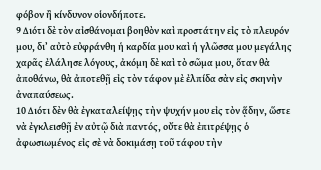φόβον ἢ κίνδυνον οἱονδήποτε.
9 Διότι δὲ τὸν αἰσθάνομαι βοηθὸν καὶ προστάτην εἰς τὸ πλευρόν μου, δι’ αὐτὸ εὐφράνθη ἡ καρδία μου καὶ ἡ γλῶσσα μου μεγάλης χαρᾶς ἐλάλησε λόγους, ἀκόμη δὲ καὶ τὸ σῶμα μου, ὅταν θὰ ἀποθάνω, θὰ ἀποτεθῇ εἰς τὸν τάφον μὲ ἐλπίδα σὰν εἰς σκηνὴν ἀναπαύσεως.
10 Διότι δὲν θὰ ἐγκαταλείψῃς τὴν ψυχήν μου εἰς τὸν ᾅδην, ὥστε νὰ ἐγκλεισθῇ ἐν αὐτῷ διὰ παντός, οὔτε θὰ ἐπιτρέψῃς ὁ ἀφωσιωμένος εἰς σὲ νὰ δοκιμάσῃ τοῦ τάφου τὴν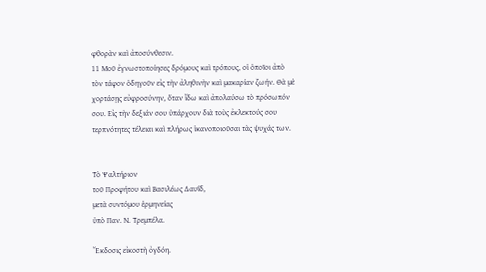φθορὰν καὶ ἀποσύνθεσιν.
11 Μοῦ ἐγνωστοποίησες δρόμους καὶ τρόπους, οἱ ὁποῖοι ἀπὸ τὸν τάφον ὁδηγοῦν εἰς τὴν ἀληθινὴν καὶ μακαρίαν ζωήν. Θὰ μὲ χορτάσῃς εὐφροσύνην, ὅταν ἴδω καὶ ἀπολαύσω τὸ πρόσωπόν σου. Εἰς τὴν δεξιάν σου ὑπάρχουν διὰ τοὺς ἐκλεκτούς σου τερπνότητες τέλειαι καὶ πλήρως ἱκανοποιοῦσαι τὰς ψυχάς των.


Τὸ Ψαλτήριον
τοῦ Προφήτου καὶ Βασιλέως Δαυΐδ,
μετὰ συντόμου ἑρμηνείας
ὑπὸ Παν. Ν. Τρεμπέλα.

Ἔκδοσις εἰκοστὴ ὀγδόη.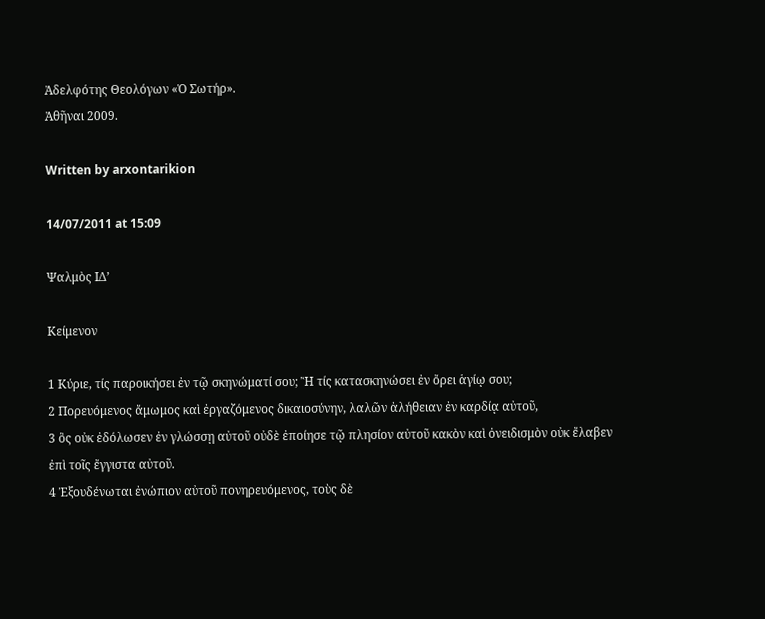Ἀδελφότης Θεολόγων «Ὁ Σωτήρ».
Ἀθῆναι 2009.

Written by arxontarikion

14/07/2011 at 15:09

Ψαλμὸς ΙΔ’

Κείμενον

1 Κύριε, τίς παροικήσει ἐν τῷ σκηνώματί σου; Ἢ τίς κατασκηνώσει ἐν ὄρει ἁγίῳ σου;
2 Πορευόμενος ἄμωμος καὶ ἐργαζόμενος δικαιοσύνην, λαλῶν ἀλήθειαν ἐν καρδίᾳ αὐτοῦ,
3 ὃς οὐκ ἐδόλωσεν ἐν γλώσσῃ αὐτοῦ οὐδὲ ἐποίησε τῷ πλησίον αὐτοῦ κακὸν καὶ ὀνειδισμὸν οὐκ ἔλαβεν ἐπὶ τοῖς ἔγγιστα αὐτοῦ.
4 Ἐξουδένωται ἐνώπιον αὐτοῦ πονηρευόμενος, τοὺς δὲ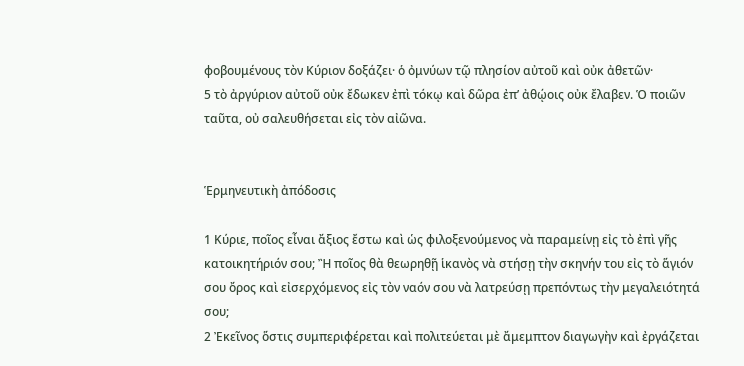φοβουμένους τὸν Κύριον δοξάζει· ὁ ὀμνύων τῷ πλησίον αὐτοῦ καὶ οὐκ ἀθετῶν·
5 τὸ ἀργύριον αὐτοῦ οὐκ ἔδωκεν ἐπὶ τόκῳ καὶ δῶρα ἐπ’ ἀθῴοις οὐκ ἔλαβεν. Ὁ ποιῶν ταῦτα, οὐ σαλευθήσεται εἰς τὸν αἰῶνα.


Ἑρμηνευτικὴ ἀπόδοσις

1 Κύριε, ποῖος εἶναι ἄξιος ἔστω καὶ ὡς φιλοξενούμενος νὰ παραμείνῃ εἰς τὸ ἐπὶ γῆς κατοικητήριόν σου; Ἢ ποῖος θὰ θεωρηθῇ ἱκανὸς νὰ στήσῃ τὴν σκηνήν του εἰς τὸ ἅγιόν σου ὄρος καὶ εἰσερχόμενος εἰς τὸν ναόν σου νὰ λατρεύσῃ πρεπόντως τὴν μεγαλειότητά σου;
2 Ἐκεῖνος ὅστις συμπεριφέρεται καὶ πολιτεύεται μὲ ἄμεμπτον διαγωγὴν καὶ ἐργάζεται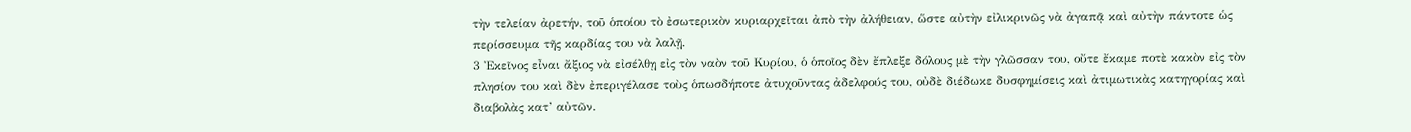τὴν τελείαν ἀρετήν, τοῦ ὁποίου τὸ ἐσωτερικὸν κυριαρχεῖται ἀπὸ τὴν ἀλήθειαν, ὥστε αὐτὴν εἰλικρινῶς νὰ ἀγαπᾷ καὶ αὐτὴν πάντοτε ὡς περίσσευμα τῆς καρδίας του νὰ λαλῇ.
3 Ἐκεῖνος εἶναι ἄξιος νὰ εἰσέλθῃ εἰς τὸν ναὸν τοῦ Κυρίου, ὁ ὁποῖος δὲν ἔπλεξε δόλους μὲ τὴν γλῶσσαν του, οὔτε ἔκαμε ποτὲ κακὸν εἰς τὸν πλησίον του καὶ δὲν ἐπεριγέλασε τοὺς ὁπωσδήποτε ἀτυχοῦντας ἀδελφούς του, οὐδὲ διέδωκε δυσφημίσεις καὶ ἀτιμωτικὰς κατηγορίας καὶ διαβολὰς κατ’ αὐτῶν.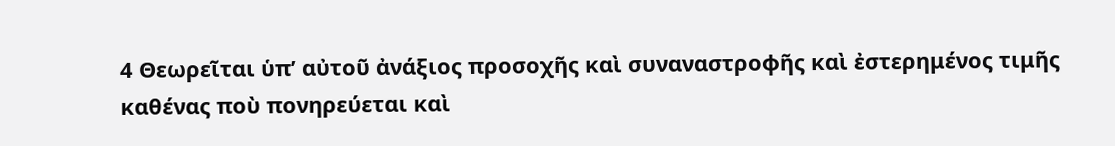4 Θεωρεῖται ὑπ’ αὐτοῦ ἀνάξιος προσοχῆς καὶ συναναστροφῆς καὶ ἐστερημένος τιμῆς καθένας ποὺ πονηρεύεται καὶ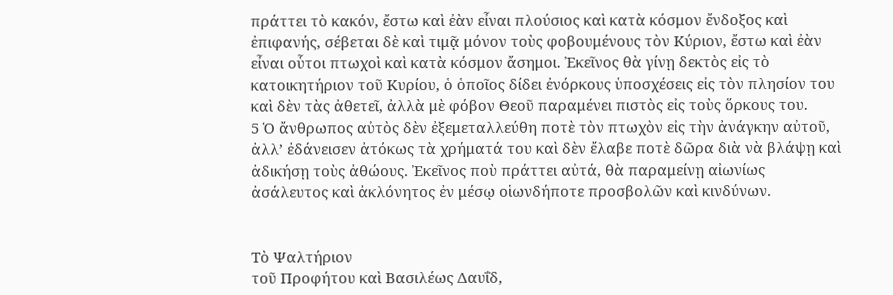πράττει τὸ κακόν, ἔστω καὶ ἐὰν εἶναι πλούσιος καὶ κατὰ κόσμον ἔνδοξος καὶ ἐπιφανής, σέβεται δὲ καὶ τιμᾷ μόνον τοὺς φοβουμένους τὸν Κύριον, ἔστω καὶ ἐὰν εἶναι οὗτοι πτωχοὶ καὶ κατὰ κόσμον ἄσημοι. Ἐκεῖνος θὰ γίνῃ δεκτὸς εἰς τὸ κατοικητήριον τοῦ Κυρίου, ὁ ὁποῖος δίδει ἐνόρκους ὑποσχέσεις εἰς τὸν πλησίον του καὶ δὲν τὰς ἀθετεῖ, ἀλλὰ μὲ φόβον Θεοῦ παραμένει πιστὸς εἰς τοὺς ὅρκους του.
5 Ὁ ἄνθρωπος αὐτὸς δὲν ἐξεμεταλλεύθη ποτὲ τὸν πτωχὸν εἰς τὴν ἀνάγκην αὐτοῦ, ἀλλ’ ἐδάνεισεν ἀτόκως τὰ χρήματά του καὶ δὲν ἔλαβε ποτὲ δῶρα διὰ νὰ βλάψῃ καὶ ἀδικήσῃ τοὺς ἀθώους. Ἐκεῖνος ποὺ πράττει αὐτά, θὰ παραμείνῃ αἰωνίως ἀσάλευτος καὶ ἀκλόνητος ἐν μέσῳ οἱωνδήποτε προσβολῶν καὶ κινδύνων.


Τὸ Ψαλτήριον
τοῦ Προφήτου καὶ Βασιλέως Δαυΐδ,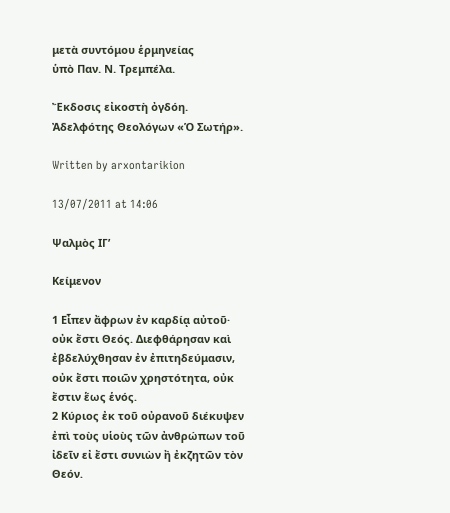μετὰ συντόμου ἑρμηνείας
ὑπὸ Παν. Ν. Τρεμπέλα.

Ἔκδοσις εἰκοστὴ ὀγδόη.
Ἀδελφότης Θεολόγων «Ὁ Σωτήρ».

Written by arxontarikion

13/07/2011 at 14:06

Ψαλμὸς ΙΓ’

Κείμενον

1 Εἶπεν ἄφρων ἐν καρδίᾳ αὐτοῦ· οὐκ ἔστι Θεός. Διεφθάρησαν καὶ ἐβδελύχθησαν ἐν ἐπιτηδεύμασιν, οὐκ ἔστι ποιῶν χρηστότητα, οὐκ ἔστιν ἕως ἑνός.
2 Κύριος ἐκ τοῦ οὐρανοῦ διέκυψεν ἐπὶ τοὺς υἱοὺς τῶν ἀνθρώπων τοῦ ἰδεῖν εἰ ἔστι συνιὼν ἢ ἐκζητῶν τὸν Θεόν.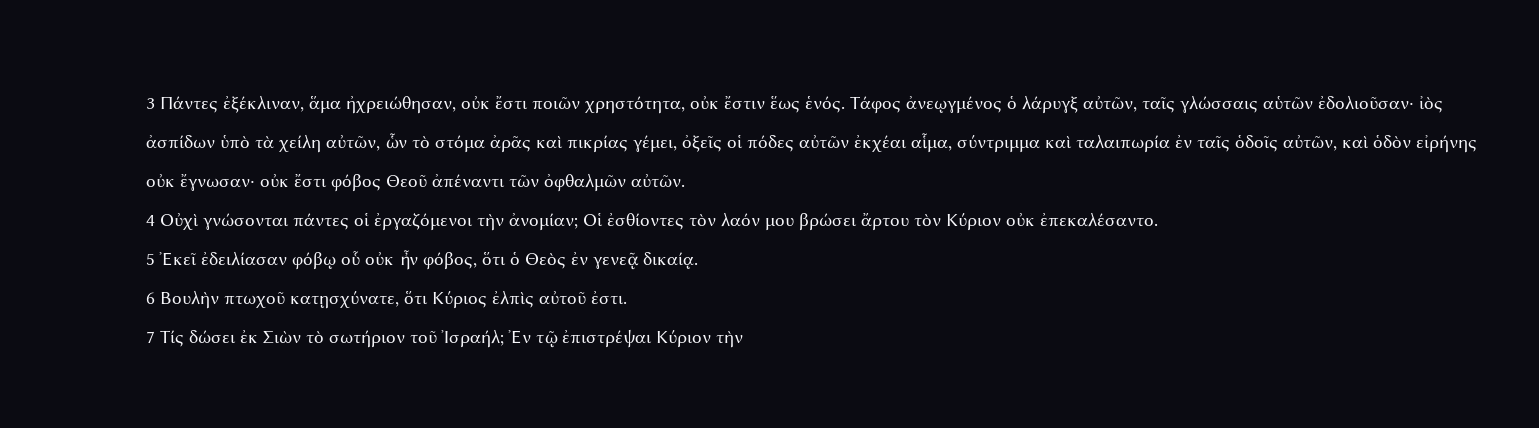3 Πάντες ἐξέκλιναν, ἅμα ἠχρειώθησαν, οὐκ ἔστι ποιῶν χρηστότητα, οὐκ ἔστιν ἕως ἑνός. Τάφος ἀνεῳγμένος ὁ λάρυγξ αὐτῶν, ταῖς γλώσσαις αὑτῶν ἐδολιοῦσαν· ἰὸς ἀσπίδων ὑπὸ τὰ χείλη αὐτῶν, ὧν τὸ στόμα ἀρᾶς καὶ πικρίας γέμει, ὀξεῖς οἱ πόδες αὐτῶν ἐκχέαι αἷμα, σύντριμμα καὶ ταλαιπωρία ἐν ταῖς ὁδοῖς αὐτῶν, καὶ ὁδὸν εἰρήνης οὐκ ἔγνωσαν· οὐκ ἔστι φόβος Θεοῦ ἀπέναντι τῶν ὀφθαλμῶν αὐτῶν.
4 Οὐχὶ γνώσονται πάντες οἱ ἐργαζόμενοι τὴν ἀνομίαν; Οἱ ἐσθίοντες τὸν λαόν μου βρώσει ἄρτου τὸν Κύριον οὐκ ἐπεκαλέσαντο.
5 Ἐκεῖ ἐδειλίασαν φόβῳ οὗ οὐκ ἦν φόβος, ὅτι ὁ Θεὸς ἐν γενεᾷ δικαίᾳ.
6 Βουλὴν πτωχοῦ κατῃσχύνατε, ὅτι Κύριος ἐλπὶς αὐτοῦ ἐστι.
7 Τίς δώσει ἐκ Σιὼν τὸ σωτήριον τοῦ Ἰσραήλ; Ἐν τῷ ἐπιστρέψαι Κύριον τὴν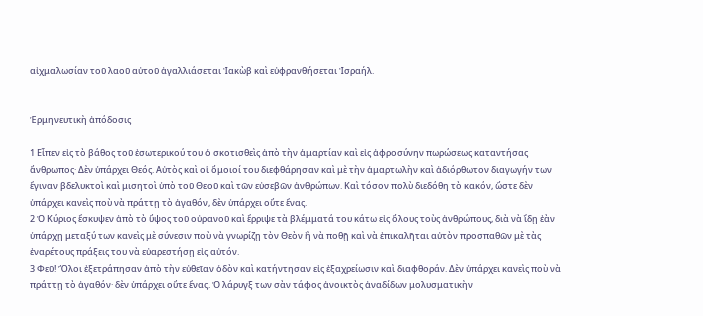αἰχμαλωσίαν τοῦ λαοῦ αὐτοῦ ἀγαλλιάσεται Ἰακὼβ καὶ εὐφρανθήσεται Ἰσραήλ.


Ἑρμηνευτικὴ ἀπόδοσις

1 Εἶπεν εἰς τὸ βάθος τοῦ ἐσωτερικού του ὁ σκοτισθεὶς ἀπὸ τὴν ἁμαρτίαν καὶ εἰς ἀφροσύνην πωρώσεως καταντήσας ἄνθρωπος· Δὲν ὑπάρχει Θεός. Αὐτὸς καὶ οἱ ὅμοιοί του διεφθάρησαν καὶ μὲ τὴν ἁμαρτωλὴν καὶ ἀδιόρθωτον διαγωγήν των ἔγιναν βδελυκτοὶ καὶ μισητοὶ ὑπὸ τοῦ Θεοῦ καὶ τῶν εὐσεβῶν ἀνθρώπων. Καὶ τόσον πολὺ διεδόθη τὸ κακόν, ὥστε δὲν ὑπάρχει κανεὶς ποὺ νὰ πράττῃ τὸ ἀγαθόν, δὲν ὑπάρχει οὔτε ἕνας.
2 Ὁ Κύριος ἔσκυψεν ἀπὸ τὸ ὕψος τοῦ οὐρανοῦ καὶ ἔρριψε τὰ βλέμματά του κάτω εἰς ὅλους τοὺς ἀνθρώπους, διὰ νὰ ἴδῃ ἐὰν ὑπάρχῃ μεταξύ των κανεὶς μὲ σύνεσιν ποὺ νὰ γνωρίζῃ τὸν Θεὸν ἢ νὰ ποθῇ καὶ νὰ ἐπικαλῆται αὐτὸν προσπαθῶν μὲ τὰς ἐναρέτους πράξεις του νὰ εὐαρεστήσῃ εἰς αὐτόν.
3 Φεῦ! Ὅλοι ἐξετράπησαν ἀπὸ τὴν εὐθεῖαν ὁδὸν καὶ κατήντησαν εἰς ἐξαχρείωσιν καὶ διαφθοράν. Δὲν ὑπάρχει κανεὶς ποὺ νὰ πράττῃ τὸ ἀγαθόν· δὲν ὑπάρχει οὔτε ἕνας. Ὁ λάρυγξ των σὰν τάφος ἀνοικτὸς ἀναδίδων μολυσματικὴν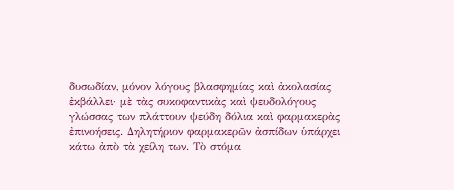δυσωδίαν, μόνον λόγους βλασφημίας καὶ ἀκολασίας ἐκβάλλει· μὲ τὰς συκοφαντικὰς καὶ ψευδολόγους γλώσσας των πλάττουν ψεύδη δόλια καὶ φαρμακερὰς ἐπινοήσεις. Δηλητήριον φαρμακερῶν ἀσπίδων ὑπάρχει κάτω ἀπὸ τὰ χείλη των. Τὸ στόμα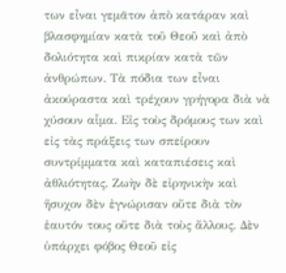των εἶναι γεμᾶτον ἀπὸ κατάραν καὶ βλασφημίαν κατὰ τοῦ Θεοῦ καὶ ἀπὸ δολιότητα καὶ πικρίαν κατὰ τῶν ἀνθρώπων. Τὰ πόδια των εἶναι ἀκούραστα καὶ τρέχουν γρήγορα διὰ νὰ χύσουν αἷμα. Εἰς τοὺς δρόμους των καὶ εἰς τὰς πράξεις των σπείρουν συντρίμματα καὶ καταπιέσεις καὶ ἀθλιότητας. Ζωὴν δὲ εἰρηνικὴν καὶ ἥσυχον δὲν ἐγνώρισαν οὔτε διὰ τὸν ἑαυτόν τους οὔτε διὰ τοὺς ἄλλους. Δὲν ὑπάρχει φόβος Θεοῦ εἰς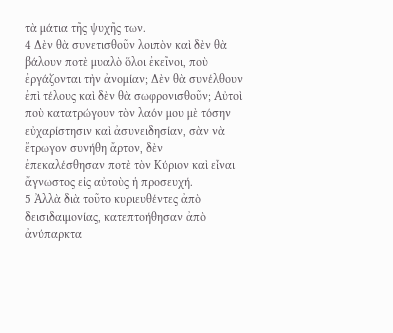τὰ μάτια τῆς ψυχῆς των.
4 Δὲν θὰ συνετισθοῦν λοιπὸν καὶ δὲν θὰ βάλουν ποτὲ μυαλὸ ὅλοι ἐκεῖνοι, ποὺ ἐργάζονται τὴν ἀνομίαν; Δὲν θὰ συνέλθουν ἐπὶ τέλους καὶ δὲν θὰ σωφρονισθοῦν; Αὐτοὶ ποὺ κατατρώγουν τὸν λαόν μου μὲ τόσην εὐχαρίστησιν καὶ ἀσυνειδησίαν, σὰν νὰ ἔτρωγον συνήθη ἄρτον, δὲν ἐπεκαλέσθησαν ποτὲ τὸν Κύριον καὶ εἶναι ἄγνωστος εἰς αὐτοὺς ἡ προσευχή.
5 Ἀλλὰ διὰ τοῦτο κυριευθέντες ἀπὸ δεισιδαιμονίας, κατεπτοήθησαν ἀπὸ ἀνύπαρκτα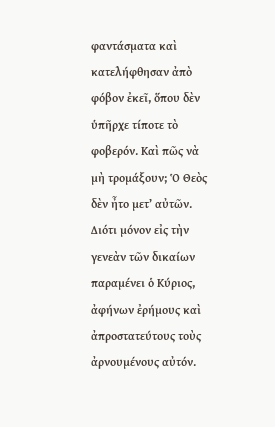φαντάσματα καὶ κατελήφθησαν ἀπὸ φόβον ἐκεῖ, ὅπου δὲν ὑπῆρχε τίποτε τὸ φοβερόν. Καὶ πῶς νὰ μὴ τρομάξουν; Ὁ Θεὸς δὲν ἦτο μετ’ αὐτῶν. Διότι μόνον εἰς τὴν γενεὰν τῶν δικαίων παραμένει ὁ Κύριος, ἀφήνων ἐρήμους καὶ ἀπροστατεύτους τοὺς ἀρνουμένους αὐτόν.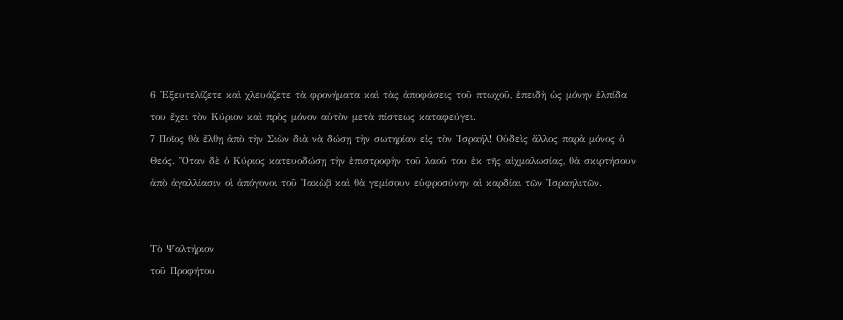6 Ἐξευτελίζετε καὶ χλευάζετε τὰ φρονήματα καὶ τὰς ἀποφάσεις τοῦ πτωχοῦ, ἐπειδὴ ὡς μόνην ἐλπίδα του ἔχει τὸν Κύριον καὶ πρὸς μόνον αὐτὸν μετὰ πίστεως καταφεύγει.
7 Ποῖος θὰ ἔλθῃ ἀπὸ τὴν Σιὼν διὰ νὰ δώσῃ τὴν σωτηρίαν εἰς τὸν Ἰσραήλ! Οὐδεὶς ἄλλος παρὰ μόνος ὁ Θεός. Ὅταν δὲ ὁ Κύριος κατευοδώσῃ τὴν ἐπιστροφὴν τοῦ λαοῦ του ἐκ τῆς αἰχμαλωσίας, θὰ σκιρτήσουν ἀπὸ ἀγαλλίασιν οἱ ἀπόγονοι τοῦ Ἰακὼβ καὶ θὰ γεμίσουν εὐφροσύνην αἱ καρδίαι τῶν Ἰσραηλιτῶν.


Τὸ Ψαλτήριον
τοῦ Προφήτου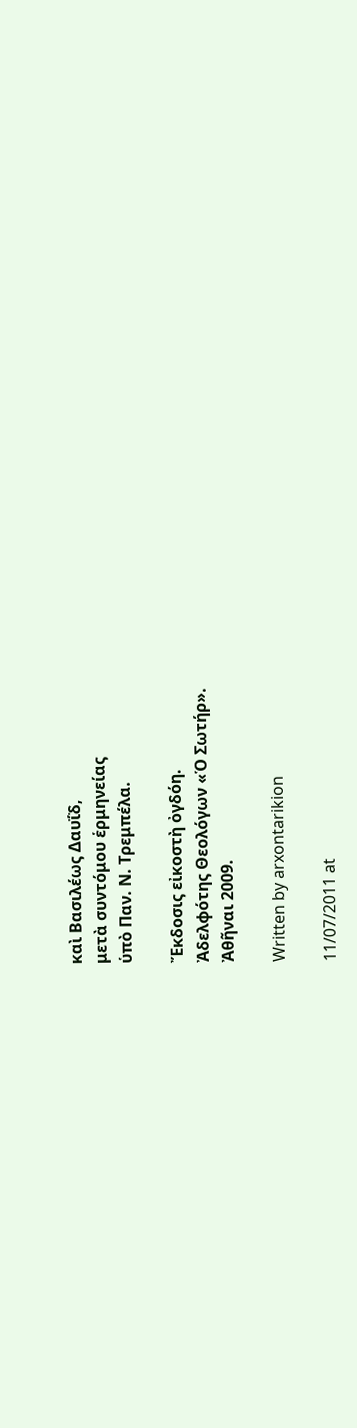καὶ Βασιλέως Δαυΐδ,
μετὰ συντόμου ἑρμηνείας
ὑπὸ Παν. Ν. Τρεμπέλα.

Ἔκδοσις εἰκοστὴ ὀγδόη.
Ἀδελφότης Θεολόγων «Ὁ Σωτήρ».
Ἀθῆναι 2009.

Written by arxontarikion

11/07/2011 at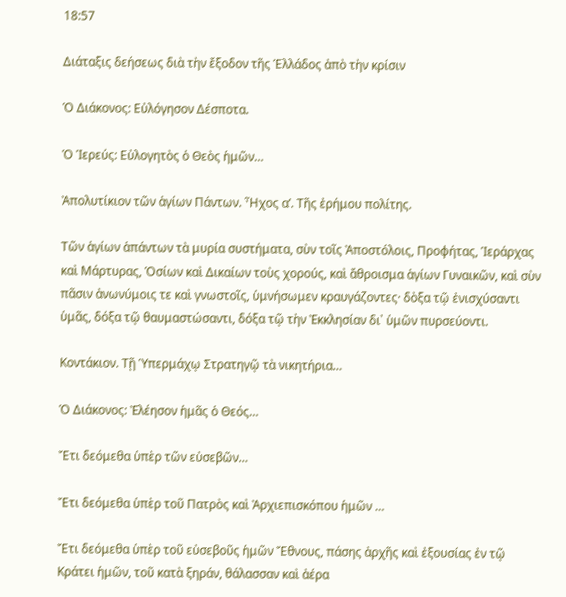18:57

Διάταξις δεήσεως διὰ τὴν ἔξοδον τῆς Ἑλλάδος ἀπὸ τὴν κρίσιν

Ὁ Διάκονος: Εὐλόγησον Δέσποτα.

Ὁ Ἱερεύς: Εὐλογητὸς ὁ Θεὸς ἡμῶν…

Ἀπολυτίκιον τῶν ἁγίων Πάντων. Ἦχος α’. Τῆς ἐρήμου πολίτης.

Τῶν ἁγίων ἁπάντων τὰ μυρία συστήματα, σὺν τοῖς Ἀποστόλοις, Προφήτας, Ἱεράρχας καὶ Μάρτυρας, Ὁσίων καὶ Δικαίων τοὺς χορούς, καὶ ἄθροισμα ἁγίων Γυναικῶν, καὶ σὺν πᾶσιν ἀνωνύμοις τε καὶ γνωστοῖς, ὑμνήσωμεν κραυγάζοντες· δὸξα τῷ ἐνισχύσαντι ὑμᾶς, δόξα τῷ θαυμαστώσαντι, δόξα τῷ τὴν Ἐκκλησίαν δι᾿ ὑμῶν πυρσεύοντι.

Κοντάκιον. Τῇ Ὑπερμάχῳ Στρατηγῷ τὰ νικητήρια…

Ὁ Διάκονος: Ἐλέησον ἡμᾶς ὁ Θεός…

Ἔτι δεόμεθα ὑπὲρ τῶν εὐσεβῶν…

Ἔτι δεόμεθα ὑπὲρ τοῦ Πατρὸς καὶ Ἀρχιεπισκόπου ἡμῶν …

Ἔτι δεόμεθα ὑπὲρ τοῦ εὐσεβοῦς ἡμῶν Ἔθνους, πάσης ἀρχῆς καὶ ἐξουσίας ἐν τῷ Κράτει ἡμῶν, τοῦ κατὰ ξηράν, θάλασσαν καὶ ἀέρα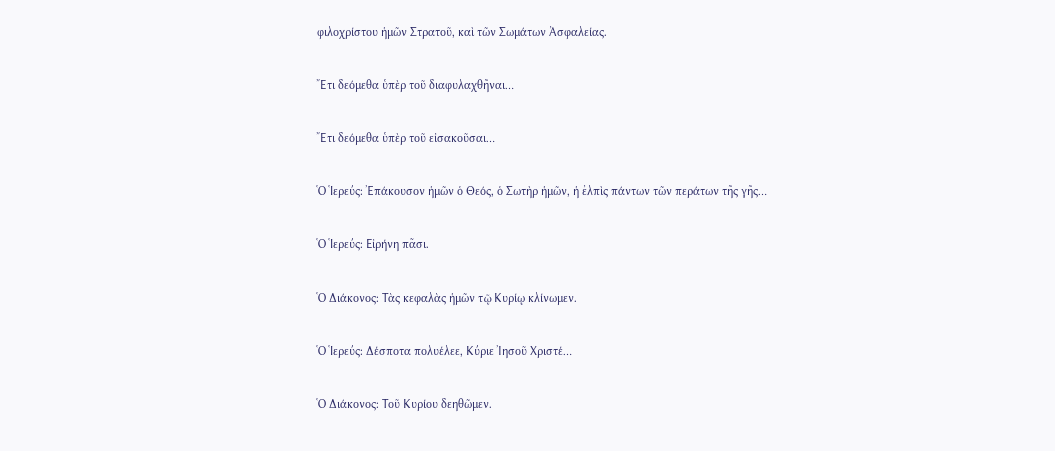φιλοχρίστου ἡμῶν Στρατοῦ, καὶ τῶν Σωμάτων Ἀσφαλείας.

Ἔτι δεόμεθα ὑπὲρ τοῦ διαφυλαχθῆναι…

Ἔτι δεόμεθα ὑπὲρ τοῦ εἰσακοῦσαι…

Ὁ Ἱερεύς: Ἐπάκουσον ἡμῶν ὁ Θεός, ὁ Σωτὴρ ἡμῶν, ἡ ἐλπὶς πάντων τῶν περάτων τῆς γῆς…

Ὁ Ἱερεύς: Εἰρήνη πᾶσι.

Ὁ Διάκονος: Τὰς κεφαλὰς ἡμῶν τῷ Κυρίῳ κλίνωμεν.

Ὁ Ἱερεύς: Δέσποτα πολυέλεε, Κύριε Ἰησοῦ Χριστέ…

Ὁ Διάκονος: Τοῦ Κυρίου δεηθῶμεν.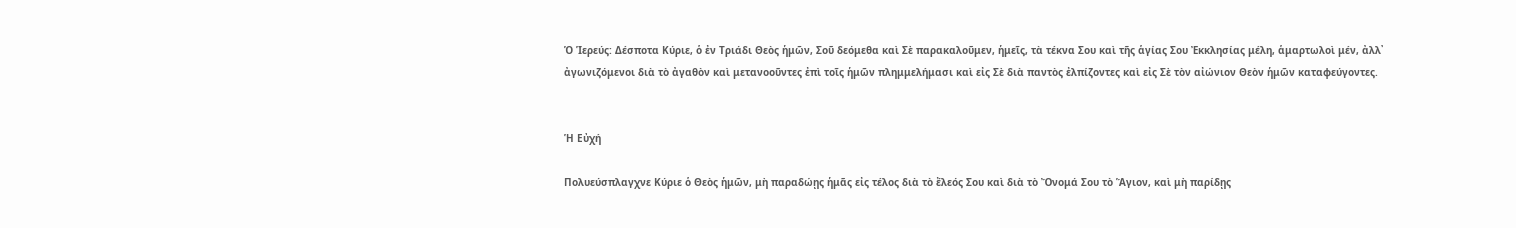Ὁ Ἱερεύς: Δέσποτα Κύριε, ὁ ἐν Τριάδι Θεὸς ἡμῶν, Σοῦ δεόμεθα καὶ Σὲ παρακαλοῦμεν, ἡμεῖς, τὰ τέκνα Σου καὶ τῆς ἁγίας Σου Ἐκκλησίας μέλη, ἁμαρτωλοὶ μέν, ἀλλ᾿ ἀγωνιζόμενοι διὰ τὸ ἀγαθὸν καὶ μετανοοῦντες ἐπὶ τοῖς ἡμῶν πλημμελήμασι καὶ εἰς Σὲ διὰ παντὸς ἐλπίζοντες καὶ εἰς Σὲ τὸν αἰώνιον Θεὸν ἡμῶν καταφεύγοντες.


Ἡ Εὐχή

Πολυεύσπλαγχνε Κύριε ὁ Θεὸς ἡμῶν, μὴ παραδώῃς ἡμᾶς εἰς τέλος διὰ τὸ ἔλεός Σου καὶ διὰ τὸ Ὄνομά Σου τὸ Ἅγιον, καὶ μὴ παρίδῃς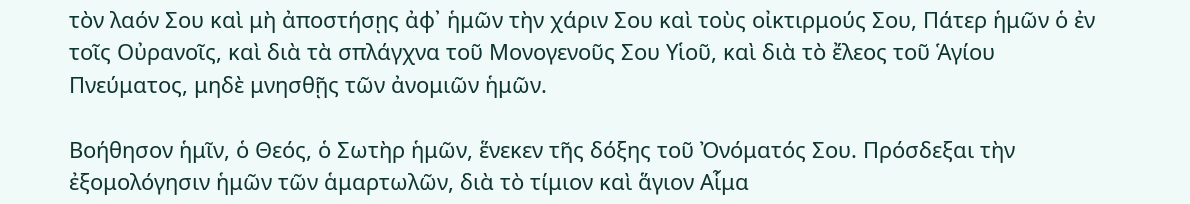τὸν λαόν Σου καὶ μὴ ἀποστήσῃς ἀφ᾿ ἡμῶν τὴν χάριν Σου καὶ τοὺς οἰκτιρμούς Σου, Πάτερ ἡμῶν ὁ ἐν τοῖς Οὐρανοῖς, καὶ διὰ τὰ σπλάγχνα τοῦ Μονογενοῦς Σου Υἱοῦ, καὶ διὰ τὸ ἔλεος τοῦ Ἁγίου Πνεύματος, μηδὲ μνησθῇς τῶν ἀνομιῶν ἡμῶν.

Βοήθησον ἡμῖν, ὁ Θεός, ὁ Σωτὴρ ἡμῶν, ἕνεκεν τῆς δόξης τοῦ Ὀνόματός Σου. Πρόσδεξαι τὴν ἐξομολόγησιν ἡμῶν τῶν ἁμαρτωλῶν, διὰ τὸ τίμιον καὶ ἅγιον Αἷμα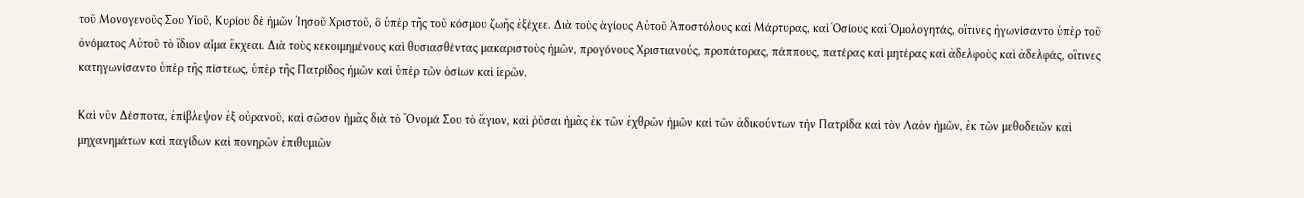τοῦ Μονογενοῦς Σου Υἱοῦ, Κυρίου δὲ ἡμῶν Ἰησοῦ Χριστοῦ, ὃ ὑπὲρ τῆς τοῦ κόσμου ζωῆς ἐξέχεε. Διὰ τοὺς ἁγίους Αὐτοῦ Ἀποστόλους καὶ Μάρτυρας, καὶ Ὁσίους καὶ Ὁμολογητάς, οἵτινες ἠγωνίσαντο ὑπὲρ τοῦ ὀνόματος Αὐτοῦ τὸ ἴδιον αἷμα ἔκχεαι. Διὰ τοὺς κεκοιμημένους καὶ θυσιασθέντας μακαριστοὺς ἡμῶν, προγόνους Χριστιανούς, προπάτορας, πάππους, πατέρας καὶ μητέρας καὶ ἀδελφοὺς καὶ ἀδελφάς, οἵτινες κατηγωνίσαντο ὑπὲρ τῆς πίστεως, ὑπὲρ τῆς Πατρίδος ἡμῶν καὶ ὑπὲρ τῶν ὁσίων καὶ ἱερῶν.

Καὶ νῦν Δέσποτα, ἐπίβλεψον ἐξ οὐρανοῦ, καὶ σῶσον ἡμᾶς διὰ τὸ Ὄνομά Σου τὸ ἅγιον, καὶ ῥῦσαι ἡμᾶς ἐκ τῶν ἐχθρῶν ἡμῶν καὶ τῶν ἀδικούντων τὴν Πατρίδα καὶ τὸν Λαὸν ἡμῶν, ἐκ τῶν μεθοδειῶν καὶ μηχανημάτων καὶ παγίδων καὶ πονηρῶν ἐπιθυμιῶν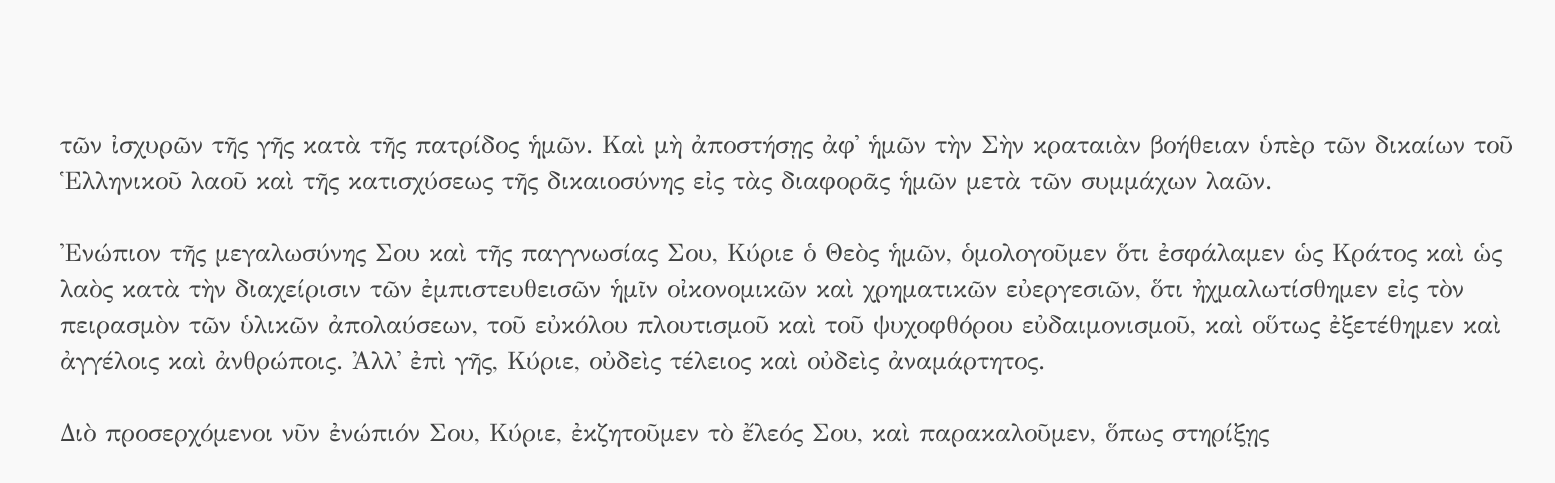τῶν ἰσχυρῶν τῆς γῆς κατὰ τῆς πατρίδος ἡμῶν. Καὶ μὴ ἀποστήσῃς ἀφ᾿ ἡμῶν τὴν Σὴν κραταιὰν βοήθειαν ὑπὲρ τῶν δικαίων τοῦ Ἑλληνικοῦ λαοῦ καὶ τῆς κατισχύσεως τῆς δικαιοσύνης εἰς τὰς διαφορᾶς ἡμῶν μετὰ τῶν συμμάχων λαῶν.

Ἐνώπιον τῆς μεγαλωσύνης Σου καὶ τῆς παγγνωσίας Σου, Κύριε ὁ Θεὸς ἡμῶν, ὁμολογοῦμεν ὅτι ἐσφάλαμεν ὡς Κράτος καὶ ὡς λαὸς κατὰ τὴν διαχείρισιν τῶν ἐμπιστευθεισῶν ἡμῖν οἰκονομικῶν καὶ χρηματικῶν εὐεργεσιῶν, ὅτι ἠχμαλωτίσθημεν εἰς τὸν πειρασμὸν τῶν ὑλικῶν ἀπολαύσεων, τοῦ εὐκόλου πλουτισμοῦ καὶ τοῦ ψυχοφθόρου εὐδαιμονισμοῦ, καὶ οὕτως ἐξετέθημεν καὶ ἀγγέλοις καὶ ἀνθρώποις. Ἀλλ᾿ ἐπὶ γῆς, Κύριε, οὐδεὶς τέλειος καὶ οὐδεὶς ἀναμάρτητος.

Διὸ προσερχόμενοι νῦν ἐνώπιόν Σου, Κύριε, ἐκζητοῦμεν τὸ ἔλεός Σου, καὶ παρακαλοῦμεν, ὅπως στηρίξῃς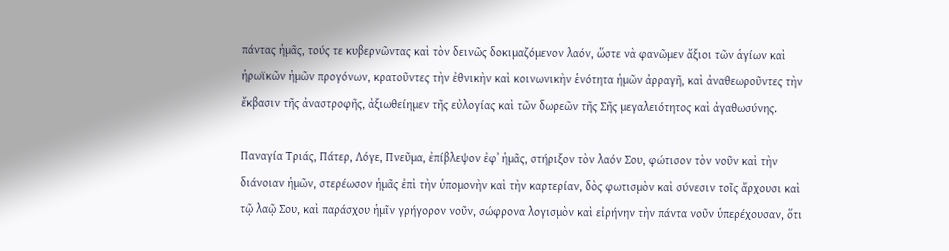πάντας ἡμᾶς, τούς τε κυβερνῶντας καὶ τὸν δεινῶς δοκιμαζόμενον λαόν, ὥστε νὰ φανῶμεν ἄξιοι τῶν ἁγίων καὶ ἡρωϊκῶν ἡμῶν προγόνων, κρατοῦντες τὴν ἐθνικὴν καὶ κοινωνικὴν ἑνότητα ἡμῶν ἀρραγῆ, καὶ ἀναθεωροῦντες τὴν ἔκβασιν τῆς ἀναστροφῆς, ἀξιωθείημεν τῆς εὐλογίας καὶ τῶν δωρεῶν τῆς Σῆς μεγαλειότητος καὶ ἀγαθωσύνης.

Παναγία Τριάς, Πάτερ, Λόγε, Πνεῦμα, ἐπίβλεψον ἐφ᾿ ἡμᾶς, στήριξον τὸν λαόν Σου, φώτισον τὸν νοῦν καὶ τὴν διάνοιαν ἡμῶν, στερέωσον ἡμᾶς ἐπὶ τὴν ὑπομονὴν καὶ τὴν καρτερίαν, δὸς φωτισμὸν καὶ σύνεσιν τοῖς ἄρχουσι καὶ τῷ λαῷ Σου, καὶ παράσχου ἡμῖν γρήγορον νοῦν, σώφρονα λογισμὸν καὶ εἰρήνην τὴν πάντα νοῦν ὑπερέχουσαν, ὅτι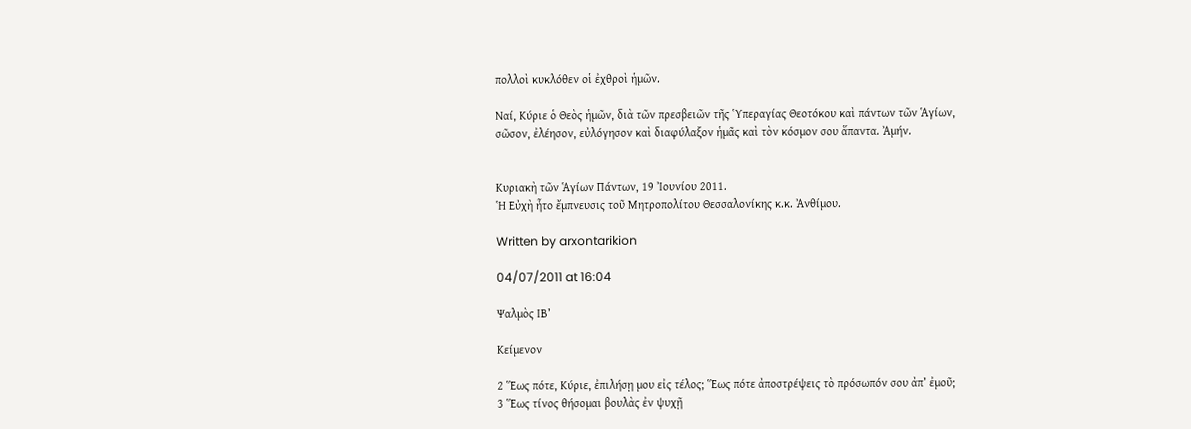πολλοὶ κυκλόθεν οἱ ἐχθροὶ ἡμῶν.

Ναί, Κύριε ὁ Θεὸς ἡμῶν, διὰ τῶν πρεσβειῶν τῆς Ὑπεραγίας Θεοτόκου καὶ πάντων τῶν Ἁγίων, σῶσον, ἐλέησον, εὐλόγησον καὶ διαφύλαξον ἡμᾶς καὶ τὸν κόσμον σου ἅπαντα. Ἀμήν.


Κυριακὴ τῶν Ἁγίων Πάντων, 19 Ἰουνίου 2011.
Ἡ Εὐχὴ ἦτο ἔμπνευσις τοῦ Μητροπολίτου Θεσσαλονίκης κ.κ. Ἀνθίμου.

Written by arxontarikion

04/07/2011 at 16:04

Ψαλμὸς ΙΒ’

Κείμενον

2 Ἕως πότε, Κύριε, ἐπιλήσῃ μου εἰς τέλος; Ἕως πότε ἀποστρέψεις τὸ πρόσωπόν σου ἀπ’ ἐμοῦ;
3 Ἕως τίνος θήσομαι βουλὰς ἐν ψυχῇ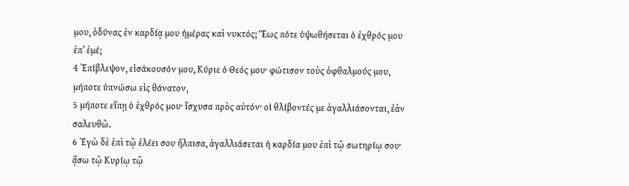μου, ὀδύνας ἐν καρδίᾳ μου ἡμέρας καὶ νυκτός; Ἕως πότε ὑψωθήσεται ὁ ἐχθρός μου ἐπ’ ἐμέ;
4 Ἐπίβλεψον, εἰσάκουσόν μου, Κύριε ὁ Θεός μου· φώτισον τοὺς ὀφθαλμούς μου, μήποτε ὑπνώσω εἰς θάνατον,
5 μήποτε εἴπῃ ὁ ἐχθρός μου· ἴσχυσα πρὸς αὐτόν· οἱ θλίβοντές με ἀγαλλιάσονται, ἐὰν σαλευθῶ.
6 Ἐγὼ δὲ ἐπὶ τῷ ἐλέει σου ἤλπισα, ἀγαλλιάσεται ἡ καρδία μου ἐπὶ τῷ σωτηρίῳ σου· ᾄσω τῷ Κυρίῳ τῷ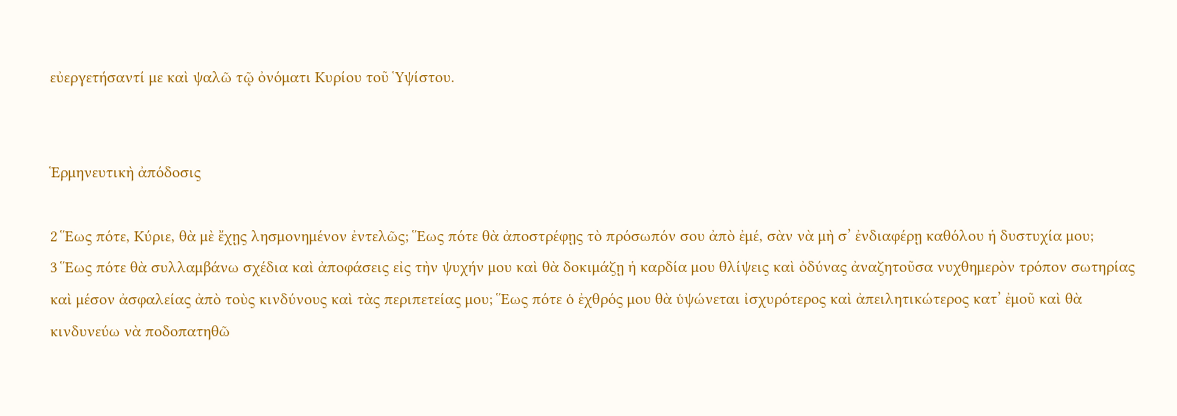εὐεργετήσαντί με καὶ ψαλῶ τῷ ὀνόματι Κυρίου τοῦ Ὑψίστου.


Ἑρμηνευτικὴ ἀπόδοσις

2 Ἕως πότε, Κύριε, θὰ μὲ ἔχῃς λησμονημένον ἐντελῶς; Ἕως πότε θὰ ἀποστρέφῃς τὸ πρόσωπόν σου ἀπὸ ἐμέ, σὰν νὰ μὴ σ’ ἐνδιαφέρῃ καθόλου ἡ δυστυχία μου;
3 Ἕως πότε θὰ συλλαμβάνω σχέδια καὶ ἀποφάσεις εἰς τὴν ψυχήν μου καὶ θὰ δοκιμάζῃ ἡ καρδία μου θλίψεις καὶ ὀδύνας ἀναζητοῦσα νυχθημερὸν τρόπον σωτηρίας καὶ μέσον ἀσφαλείας ἀπὸ τοὺς κινδύνους καὶ τὰς περιπετείας μου; Ἕως πότε ὁ ἐχθρός μου θὰ ὑψώνεται ἰσχυρότερος καὶ ἀπειλητικώτερος κατ’ ἐμοῦ καὶ θὰ κινδυνεύω νὰ ποδοπατηθῶ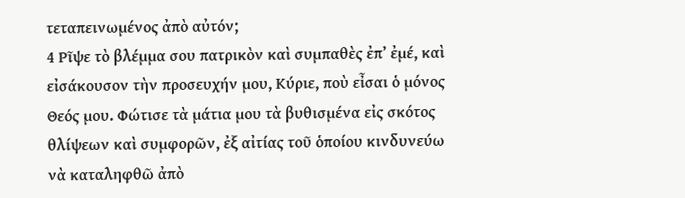τεταπεινωμένος ἀπὸ αὐτόν;
4 Ρῖψε τὸ βλέμμα σου πατρικὸν καὶ συμπαθὲς ἐπ’ ἐμέ, καὶ εἰσάκουσον τὴν προσευχήν μου, Κύριε, ποὺ εἶσαι ὁ μόνος Θεός μου. Φώτισε τὰ μάτια μου τὰ βυθισμένα εἰς σκότος θλίψεων καὶ συμφορῶν, ἐξ αἰτίας τοῦ ὁποίου κινδυνεύω νὰ καταληφθῶ ἀπὸ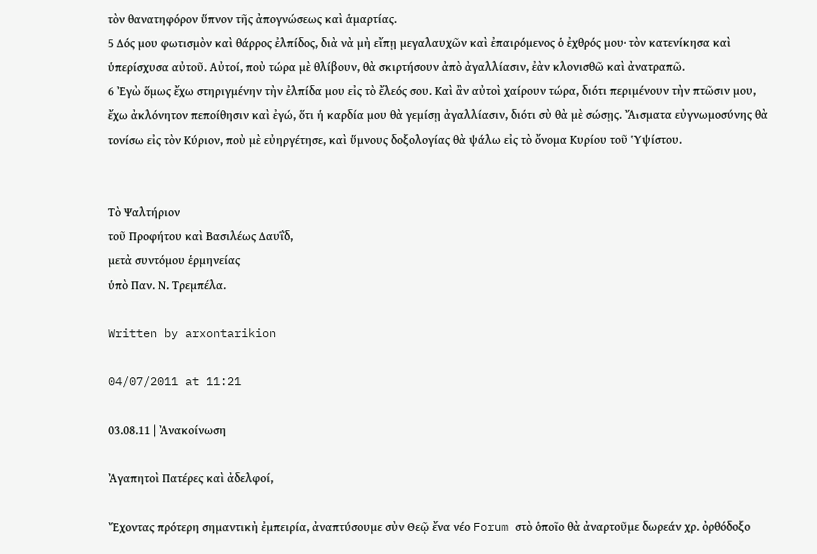τὸν θανατηφόρον ὕπνον τῆς ἀπογνώσεως καὶ ἁμαρτίας.
5 Δός μου φωτισμὸν καὶ θάρρος ἐλπίδος, διὰ νὰ μὴ εἴπῃ μεγαλαυχῶν καὶ ἐπαιρόμενος ὁ ἐχθρός μου· τὸν κατενίκησα καὶ ὑπερίσχυσα αὐτοῦ. Αὐτοί, ποὺ τώρα μὲ θλίβουν, θὰ σκιρτήσουν ἀπὸ ἀγαλλίασιν, ἐὰν κλονισθῶ καὶ ἀνατραπῶ.
6 Ἐγὼ ὅμως ἔχω στηριγμένην τὴν ἐλπίδα μου εἰς τὸ ἔλεός σου. Καὶ ἂν αὐτοὶ χαίρουν τώρα, διότι περιμένουν τὴν πτῶσιν μου, ἔχω ἀκλόνητον πεποίθησιν καὶ ἐγώ, ὅτι ἡ καρδία μου θὰ γεμίσῃ ἀγαλλίασιν, διότι σὺ θὰ μὲ σώσῃς. ᾌσματα εὐγνωμοσύνης θὰ τονίσω εἰς τὸν Κύριον, ποὺ μὲ εὐηργέτησε, καὶ ὕμνους δοξολογίας θὰ ψάλω εἰς τὸ ὄνομα Κυρίου τοῦ Ὑψίστου.


Τὸ Ψαλτήριον
τοῦ Προφήτου καὶ Βασιλέως Δαυΐδ,
μετὰ συντόμου ἑρμηνείας
ὑπὸ Παν. Ν. Τρεμπέλα.

Written by arxontarikion

04/07/2011 at 11:21

03.08.11 | Ἀνακοίνωση

Ἀγαπητοὶ Πατέρες καὶ ἀδελφοί,

Ἔχοντας πρότερη σημαντικὴ ἐμπειρία, ἀναπτύσουμε σὺν Θεῷ ἔνα νέο Forum στὸ ὁποῖο θὰ ἀναρτοῦμε δωρεάν χρ. ὀρθόδοξο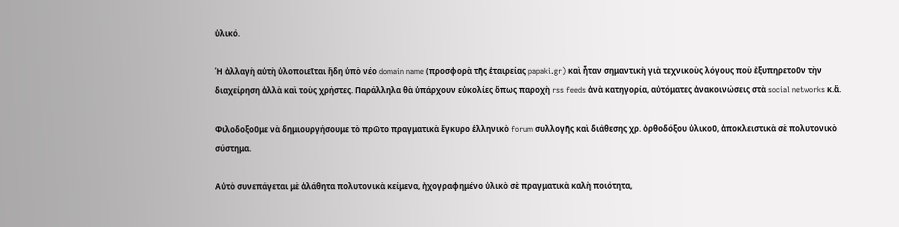ὑλικό.

Ἡ ἀλλαγὴ αὐτὴ ὑλοποιεῖται ἤδη ὑπὸ νέο domain name (προσφορὰ τῆς ἑταιρείας papaki.gr) καὶ ἦταν σημαντικὴ γιὰ τεχνικοὺς λόγους ποὺ ἐξυπηρετοῦν τὴν διαχείρηση ἀλλὰ καὶ τοὺς χρήστες. Παράλληλα θὰ ὑπάρχουν εὐκολίες ὅπως παροχὴ rss feeds ἀνὰ κατηγορία, αὐτόματες ἀνακοινώσεις στὰ social networks κ.ἄ.

Φιλοδοξοῦμε νὰ δημιουργήσουμε τὸ πρῶτο πραγματικὰ ἔγκυρο ἑλληνικὸ forum συλλογῆς καὶ διάθεσης χρ. ὀρθοδόξου ὑλικοῦ, ἀποκλειστικὰ σὲ πολυτονικὸ σύστημα.

Αὐτὸ συνεπάγεται μὲ ἀλάθητα πολυτονικὰ κείμενα, ἠχογραφημένο ὑλικὸ σὲ πραγματικὰ καλὴ ποιότητα,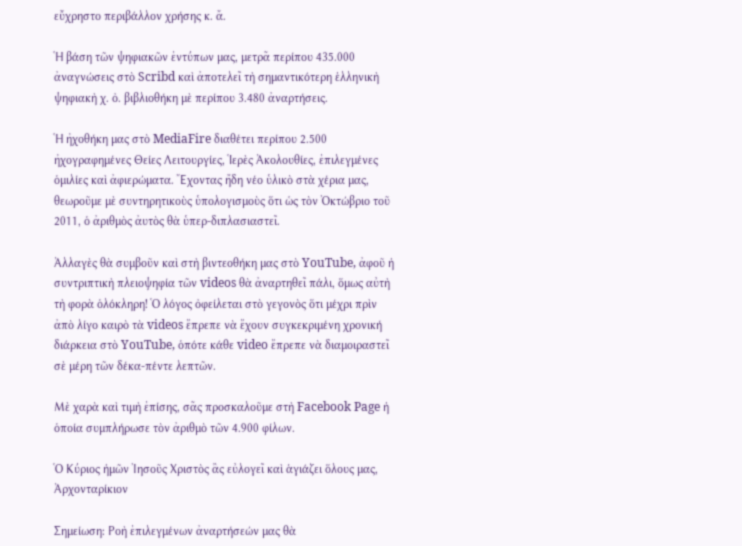εὔχρηστο περιβάλλον χρήσης κ. ἄ.

Ἡ βάση τῶν ψηφιακῶν ἐντύπων μας, μετρᾶ περίπου 435.000 ἀναγνώσεις στὸ Scribd καὶ ἀποτελεῖ τὴ σημαντικότερη ἑλληνικὴ ψηφιακὴ χ. ὀ. βιβλιοθήκη μὲ περίπου 3.480 ἀναρτήσεις.

Ἡ ἠχοθήκη μας στὸ MediaFire διαθέτει περίπου 2.500 ἠχογραφημένες Θείες Λειτουργίες, Ἱερὲς Ἀκολουθίες, ἐπιλεγμένες ὁμιλίες καὶ ἀφιερώματα. Ἔχοντας ἤδη νέο ὑλικὸ στὰ χέρια μας, θεωροῦμε μὲ συντηρητικοὺς ὑπολογισμοὺς ὅτι ὡς τὸν Ὀκτώβριο τοῦ 2011, ὁ ἀριθμὸς ἀυτὸς θὰ ὑπερ-διπλασιαστεῖ.

Ἀλλαγὲς θὰ συμβοῦν καὶ στὴ βιντεοθήκη μας στὸ YouTube, ἀφοῦ ἡ συντριπτικὴ πλειοψηφία τῶν videos θὰ ἀναρτηθεῖ πάλι, ὅμως αὐτὴ τὴ φορὰ ὁλόκληρη! Ὁ λόγος ὀφείλεται στὸ γεγονὸς ὅτι μέχρι πρὶν ἀπὸ λίγο καιρὸ τὰ videos ἔπρεπε νὰ ἔχουν συγκεκριμένη χρονική διάρκεια στὸ YouTube, ὁπότε κάθε video ἔπρεπε νὰ διαμοιραστεῖ σὲ μέρη τῶν δέκα-πέντε λεπτῶν.

Μὲ χαρὰ καὶ τιμὴ ἐπίσης, σᾶς προσκαλοῦμε στὴ Facebook Page ἡ ὁποία συμπλήρωσε τὸν ἀριθμὸ τῶν 4.900 φίλων.

Ὁ Κύριος ἡμῶν Ἰησοῦς Χριστὸς ἂς εὐλογεῖ καὶ ἁγιάζει ὅλους μας,
Ἀρχονταρίκιον

Σημείωση: Ροὴ ἐπιλεγμένων ἀναρτήσεών μας θὰ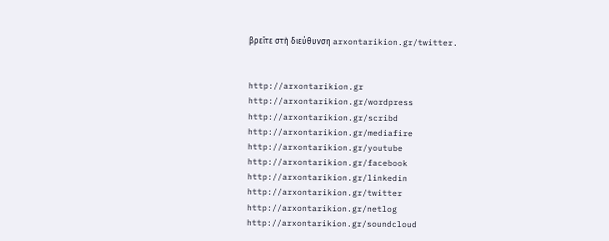βρεῖτε στὴ διεύθυνση arxontarikion.gr/twitter.


http://arxontarikion.gr
http://arxontarikion.gr/wordpress
http://arxontarikion.gr/scribd
http://arxontarikion.gr/mediafire
http://arxontarikion.gr/youtube
http://arxontarikion.gr/facebook
http://arxontarikion.gr/linkedin
http://arxontarikion.gr/twitter
http://arxontarikion.gr/netlog
http://arxontarikion.gr/soundcloud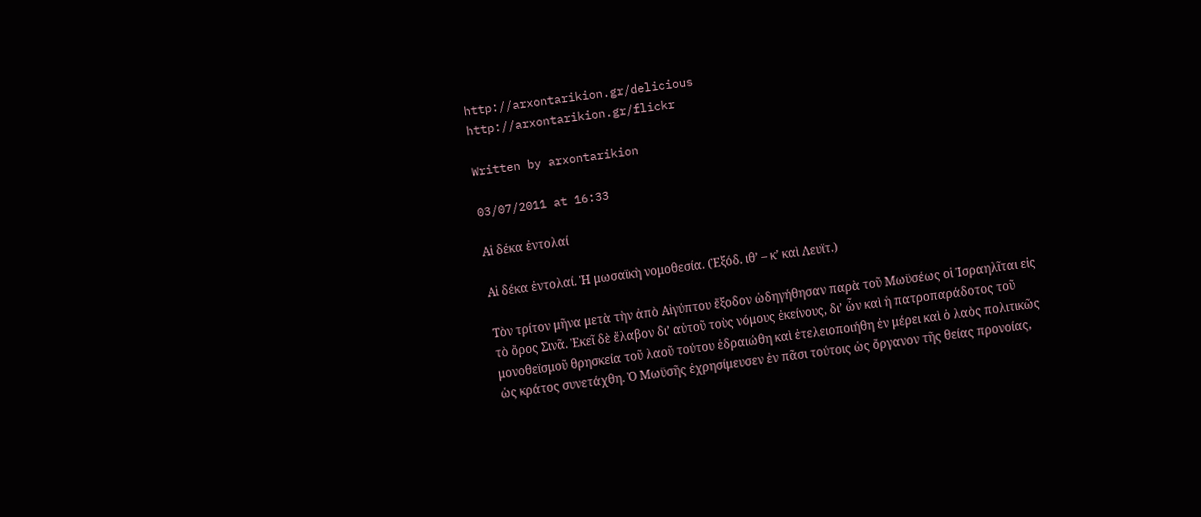http://arxontarikion.gr/delicious
http://arxontarikion.gr/flickr

Written by arxontarikion

03/07/2011 at 16:33

Αἱ δέκα ἐντολαί

Αἱ δέκα ἐντολαί. Ἡ μωσαϊκὴ νομοθεσία. (Ἐξόδ. ιθ’ – κ’ καὶ Λευϊτ.)

Τὸν τρίτον μῆνα μετὰ τὴν ἀπὸ Αἰγύπτου ἔξοδον ὡδηγήθησαν παρὰ τοῦ Μωϋσέως οἱ Ἰσραηλῖται εἰς τὸ ὄρος Σινᾶ. Ἐκεῖ δὲ ἔλαβον δι’ αὐτοῦ τοὺς νόμους ἐκείνους, δι’ ὧν καὶ ἡ πατροπαράδοτος τοῦ μονοθεϊσμοῦ θρησκεία τοῦ λαοῦ τούτου ἑδραιώθη καὶ ἐτελειοποιήθη ἐν μέρει καὶ ὁ λαὸς πολιτικῶς ὡς κράτος συνετάχθη. Ὁ Μωϋσῆς ἐχρησίμευσεν ἐν πᾶσι τούτοις ὡς ὄργανον τῆς θείας προνοίας,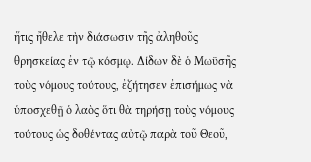ἥτις ἤθελε τὴν διάσωσιν τῆς ἀληθοῦς θρησκείας ἐν τῷ κόσμῳ. Δίδων δὲ ὁ Μωϋσῆς τοὺς νόμους τούτους, ἐζήτησεν ἐπισήμως νὰ ὑποσχεθῇ ὁ λαὸς ὅτι θὰ τηρήσῃ τοὺς νόμους τούτους ὡς δοθέντας αὐτῷ παρὰ τοῦ Θεοῦ,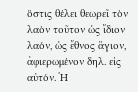ὅστις θέλει θεωρεῖ τὸν λαὸν τοῦτον ὡς ἴδιον λαόν, ὡς ἔθνος ἅγιον, ἀφιερωμένον δηλ. εἰς αὐτόν. Ἡ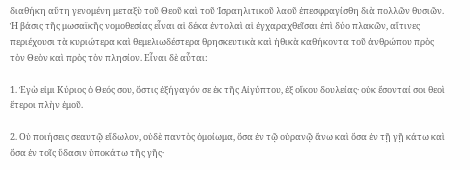διαθήκη αὕτη γενομένη μεταξὺ τοῦ Θεοῦ καὶ τοῦ Ἰσραηλιτικοῦ λαοῦ ἐπεσφραγίσθη διὰ πολλῶν θυσιῶν. Ἡ βάσις τῆς μωσαϊκῆς νομοθεσίας εἶναι αἱ δέκα ἐντολαὶ αἱ ἐγχαραχθεῖσαι ἐπὶ δύο πλακῶν, αἵτινες περιέχουσι τὰ κυριώτερα καὶ θεμελιωδέστερα θρησκευτικὰ καὶ ἠθικὰ καθήκοντα τοῦ ἀνθρώπου πρὸς τὸν Θεὸν καὶ πρὸς τὸν πλησίον. Εἶναι δὲ αὗται:

1. Ἐγὼ εἰμι Κύριος ὁ Θεός σου, ὅστις ἐξήγαγόν σε ἐκ τῆς Αἰγύπτου, ἐξ οἴκου δουλείας· οὐκ ἔσονταί σοι θεοὶ ἕτεροι πλὴν ἐμοῦ.

2. Οὐ ποιήσεις σεαυτῷ εἴδωλον, οὐδὲ παντὸς ὁμοίωμα, ὅσα ἐν τῷ οὐρανῷ ἄνω καὶ ὅσα ἐν τῇ γῇ κάτω καὶ ὅσα ἐν τοῖς ὕδασιν ὑποκάτω τῆς γῆς·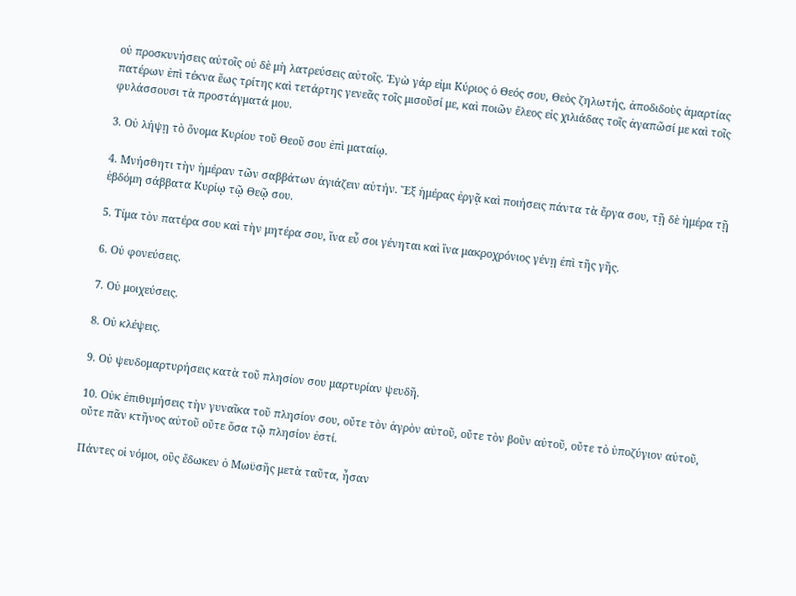οὐ προσκυνήσεις αὐτοῖς οὐ δὲ μὴ λατρεύσεις αὐτοῖς. Ἐγὼ γάρ εἰμι Κύριος ὁ Θεός σου, Θεὸς ζηλωτής, ἀποδιδοὺς ἁμαρτίας πατέρων ἐπὶ τέκνα ἕως τρίτης καὶ τετάρτης γενεᾶς τοῖς μισοῦσί με, καὶ ποιῶν ἔλεος εἰς χιλιάδας τοῖς ἀγαπῶσί με καὶ τοῖς φυλάσσουσι τὰ προστάγματά μου.

3. Οὐ λήψῃ τὸ ὄνομα Κυρίου τοῦ Θεοῦ σου ἐπὶ ματαίῳ.

4. Μνήσθητι τὴν ἡμέραν τῶν σαββάτων ἁγιάζειν αὐτήν. Ἕξ ἡμέρας ἐργᾷ καὶ ποιήσεις πάντα τὰ ἔργα σου, τῇ δὲ ἡμέρα τῇ ἑβδόμη σάββατα Κυρίῳ τῷ Θεῷ σου.

5. Τίμα τὸν πατέρα σου καὶ τὴν μητέρα σου, ἵνα εὖ σοι γένηται καὶ ἵνα μακροχρόνιος γένῃ ἐπὶ τῆς γῆς.

6. Οὐ φονεύσεις.

7. Οὐ μοιχεύσεις.

8. Οὐ κλέψεις.

9. Οὐ ψευδομαρτυρήσεις κατὰ τοῦ πλησίον σου μαρτυρίαν ψευδῆ.

10. Οὐκ ἐπιθυμήσεις τὴν γυναῖκα τοῦ πλησίον σου, οὔτε τὸν ἀγρὸν αὐτοῦ, οὔτε τὸν βοῦν αὐτοῦ, οὔτε τὸ ὑποζύγιον αὐτοῦ, οὔτε πᾶν κτῆνος αὐτοῦ οὔτε ὅσα τῷ πλησίον ἐστί.

Πάντες οἱ νόμοι, οὓς ἔδωκεν ὁ Μωϋσῆς μετὰ ταῦτα, ἦσαν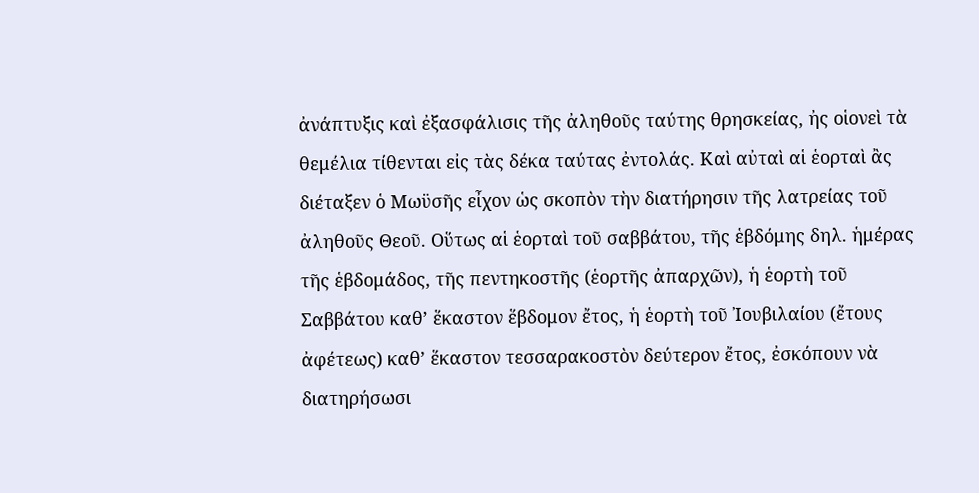ἀνάπτυξις καὶ ἐξασφάλισις τῆς ἀληθοῦς ταύτης θρησκείας, ἠς οἱονεὶ τὰ θεμέλια τίθενται εἰς τὰς δέκα ταύτας ἐντολάς. Καὶ αὐταὶ αἱ ἑορταὶ ἂς διέταξεν ὁ Μωϋσῆς εἶχον ὡς σκοπὸν τὴν διατήρησιν τῆς λατρείας τοῦ ἀληθοῦς Θεοῦ. Οὕτως αἱ ἑορταὶ τοῦ σαββάτου, τῆς ἑβδόμης δηλ. ἡμέρας τῆς ἑβδομάδος, τῆς πεντηκοστῆς (ἑορτῆς ἀπαρχῶν), ἡ ἑορτὴ τοῦ Σαββάτου καθ’ ἕκαστον ἕβδομον ἔτος, ἡ ἑορτὴ τοῦ Ἰουβιλαίου (ἔτους ἀφέτεως) καθ’ ἕκαστον τεσσαρακοστὸν δεύτερον ἔτος, ἐσκόπουν νὰ διατηρήσωσι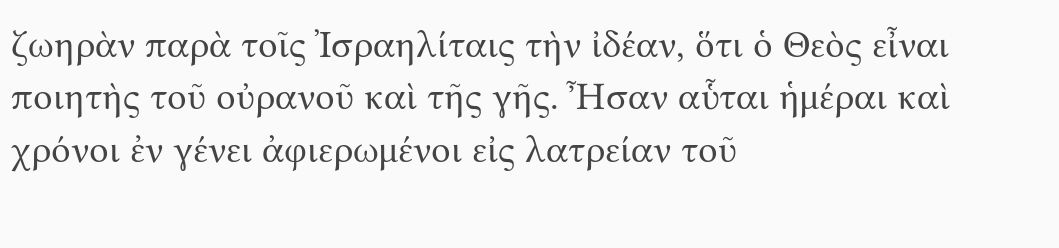ζωηρὰν παρὰ τοῖς Ἰσραηλίταις τὴν ἰδέαν, ὅτι ὁ Θεὸς εἶναι ποιητὴς τοῦ οὐρανοῦ καὶ τῆς γῆς. Ἦσαν αὗται ἡμέραι καὶ χρόνοι ἐν γένει ἀφιερωμένοι εἰς λατρείαν τοῦ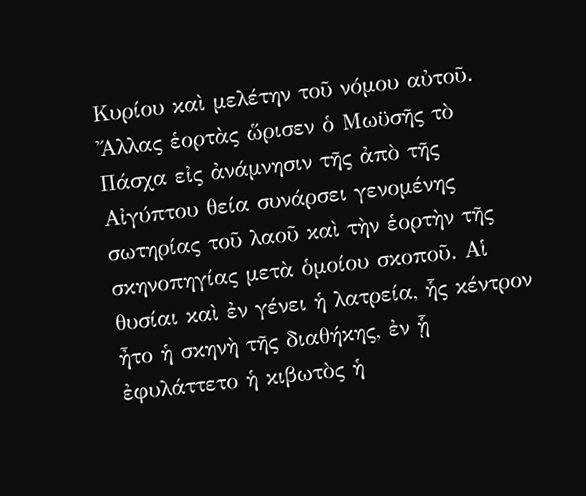Κυρίου καὶ μελέτην τοῦ νόμου αὐτοῦ. Ἄλλας ἑορτὰς ὥρισεν ὁ Μωϋσῆς τὸ Πάσχα εἰς ἀνάμνησιν τῆς ἀπὸ τῆς Αἰγύπτου θεία συνάρσει γενομένης σωτηρίας τοῦ λαοῦ καὶ τὴν ἑορτὴν τῆς σκηνοπηγίας μετὰ ὁμοίου σκοποῦ. Αἱ θυσίαι καὶ ἐν γένει ἡ λατρεία, ἧς κέντρον ἦτο ἡ σκηνὴ τῆς διαθήκης, ἐν ᾗ ἐφυλάττετο ἡ κιβωτὸς ἡ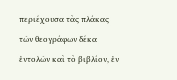περιέχουσα τὰς πλάκας τῶν θεογράφων δέκα ἐντολῶν καὶ τὸ βιβλίον, ἐν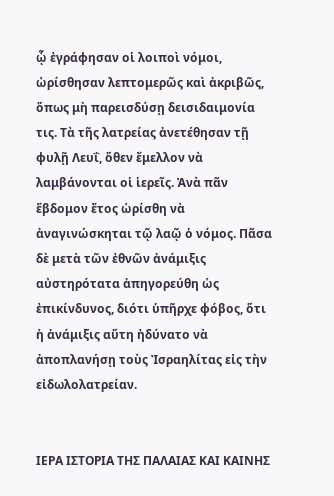ᾧ ἐγράφησαν οἱ λοιποὶ νόμοι, ὡρίσθησαν λεπτομερῶς καὶ ἀκριβῶς, ὅπως μὴ παρεισδύσῃ δεισιδαιμονία τις. Τὰ τῆς λατρείας ἀνετέθησαν τῇ φυλῇ Λευΐ, ὅθεν ἔμελλον νὰ λαμβάνονται οἱ ἱερεῖς. Ἀνὰ πᾶν ἕβδομον ἔτος ὡρίσθη νὰ ἀναγινώσκηται τῷ λαῷ ὁ νόμος. Πᾶσα δὲ μετὰ τῶν ἐθνῶν ἀνάμιξις αὐστηρότατα ἀπηγορεύθη ὡς ἐπικίνδυνος, διότι ὑπῆρχε φόβος, ὅτι ἡ ἀνάμιξις αὕτη ἠδύνατο νὰ ἀποπλανήσῃ τοὺς Ἰσραηλίτας εἰς τὴν εἰδωλολατρείαν.


IΕΡΑ ΙΣΤΟΡΙΑ ΤΗΣ ΠΑΛΑΙΑΣ ΚΑΙ ΚΑΙΝΗΣ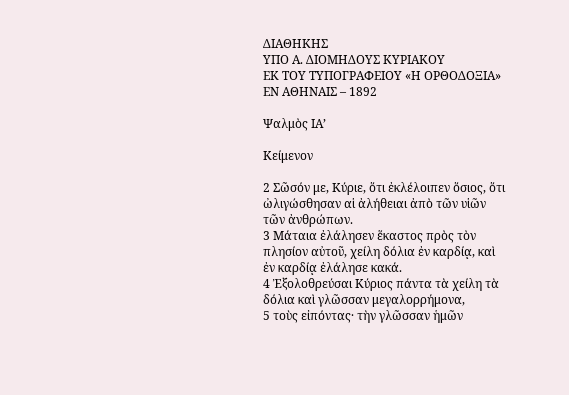ΔΙΑΘΗΚΗΣ
ΥΠΟ Α. ΔΙΟΜΗΔΟΥΣ ΚΥΡΙΑΚΟΥ
ΕΚ ΤΟΥ ΤΥΠΟΓΡΑΦΕΙΟΥ «Η ΟΡΘΟΔΟΞΙΑ»
ΕΝ ΑΘΗΝΑΙΣ – 1892

Ψαλμὸς ΙΑ’

Κείμενον

2 Σῶσόν με, Κύριε, ὅτι ἐκλέλοιπεν ὅσιος, ὅτι ὠλιγώσθησαν αἱ ἀλήθειαι ἀπὸ τῶν υἱῶν τῶν ἀνθρώπων.
3 Μάταια ἐλάλησεν ἕκαστος πρὸς τὸν πλησίον αὐτοῦ, χείλη δόλια ἐν καρδίᾳ, καὶ ἐν καρδίᾳ ἐλάλησε κακά.
4 Ἐξολοθρεύσαι Κύριος πάντα τὰ χείλη τὰ δόλια καὶ γλῶσσαν μεγαλορρήμονα,
5 τοὺς εἰπόντας· τὴν γλῶσσαν ἡμῶν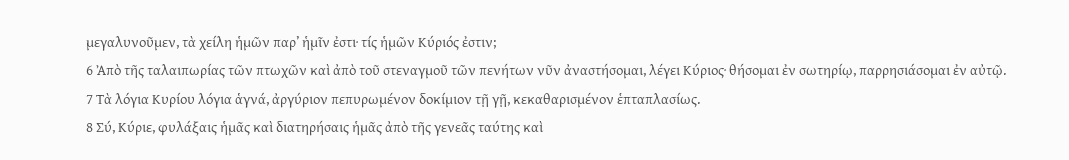μεγαλυνοῦμεν, τὰ χείλη ἡμῶν παρ’ ἡμῖν ἐστι· τίς ἡμῶν Κύριός ἐστιν;
6 Ἀπὸ τῆς ταλαιπωρίας τῶν πτωχῶν καὶ ἀπὸ τοῦ στεναγμοῦ τῶν πενήτων νῦν ἀναστήσομαι, λέγει Κύριος· θήσομαι ἐν σωτηρίῳ, παρρησιάσομαι ἐν αὐτῷ.
7 Τὰ λόγια Κυρίου λόγια ἁγνά, ἀργύριον πεπυρωμένον δοκίμιον τῇ γῇ, κεκαθαρισμένον ἑπταπλασίως.
8 Σύ, Κύριε, φυλάξαις ἡμᾶς καὶ διατηρήσαις ἡμᾶς ἀπὸ τῆς γενεᾶς ταύτης καὶ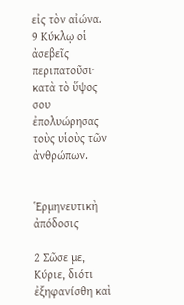εἰς τὸν αἰώνα.
9 Κύκλῳ οἱ ἀσεβεῖς περιπατοῦσι· κατὰ τὸ ὕψος σου ἐπολυώρησας τοὺς υἱοὺς τῶν ἀνθρώπων.


Ἑρμηνευτικὴ ἀπόδοσις

2 Σῶσε με, Κύριε, διότι ἐξηφανίσθη καὶ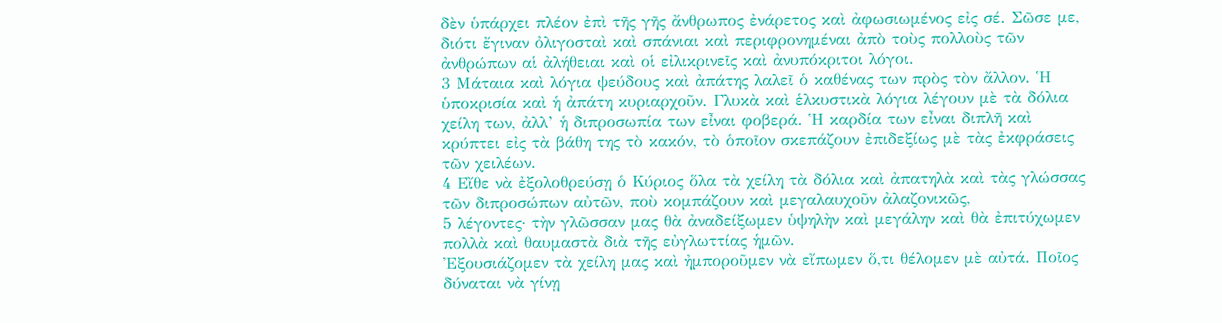δὲν ὑπάρχει πλέον ἐπὶ τῆς γῆς ἄνθρωπος ἐνάρετος καὶ ἀφωσιωμένος εἰς σέ. Σῶσε με, διότι ἔγιναν ὀλιγοσταὶ καὶ σπάνιαι καὶ περιφρονημέναι ἀπὸ τοὺς πολλοὺς τῶν ἀνθρώπων αἱ ἀλήθειαι καὶ οἱ εἰλικρινεῖς καὶ ἀνυπόκριτοι λόγοι.
3 Μάταια καὶ λόγια ψεύδους καὶ ἀπάτης λαλεῖ ὁ καθένας των πρὸς τὸν ἄλλον. Ἡ ὑποκρισία καὶ ἡ ἀπάτη κυριαρχοῦν. Γλυκὰ καὶ ἑλκυστικὰ λόγια λέγουν μὲ τὰ δόλια χείλη των, ἀλλ’ ἡ διπροσωπία των εἶναι φοβερά. Ἡ καρδία των εἶναι διπλῆ καὶ κρύπτει εἰς τὰ βάθη της τὸ κακόν, τὸ ὁποῖον σκεπάζουν ἐπιδεξίως μὲ τὰς ἐκφράσεις τῶν χειλέων.
4 Εἴθε νὰ ἐξολοθρεύσῃ ὁ Κύριος ὅλα τὰ χείλη τὰ δόλια καὶ ἀπατηλὰ καὶ τὰς γλώσσας τῶν διπροσώπων αὐτῶν, ποὺ κομπάζουν καὶ μεγαλαυχοῦν ἀλαζονικῶς,
5 λέγοντες· τὴν γλῶσσαν μας θὰ ἀναδείξωμεν ὑψηλὴν καὶ μεγάλην καὶ θὰ ἐπιτύχωμεν πολλὰ καὶ θαυμαστὰ διὰ τῆς εὐγλωττίας ἡμῶν.
Ἐξουσιάζομεν τὰ χείλη μας καὶ ἠμποροῦμεν νὰ εἴπωμεν ὅ,τι θέλομεν μὲ αὐτά. Ποῖος δύναται νὰ γίνῃ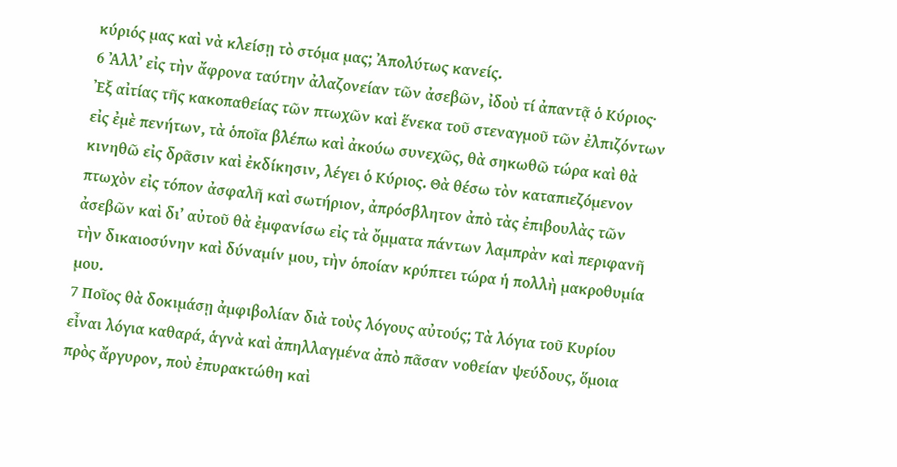κύριός μας καὶ νὰ κλείσῃ τὸ στόμα μας; Ἀπολύτως κανείς.
6 Ἀλλ’ εἰς τὴν ἄφρονα ταύτην ἀλαζονείαν τῶν ἀσεβῶν, ἰδοὺ τί ἀπαντᾷ ὁ Κύριος· Ἐξ αἰτίας τῆς κακοπαθείας τῶν πτωχῶν καὶ ἕνεκα τοῦ στεναγμοῦ τῶν ἐλπιζόντων εἰς ἐμὲ πενήτων, τὰ ὁποῖα βλέπω καὶ ἀκούω συνεχῶς, θὰ σηκωθῶ τώρα καὶ θὰ κινηθῶ εἰς δρᾶσιν καὶ ἐκδίκησιν, λέγει ὁ Κύριος. Θὰ θέσω τὸν καταπιεζόμενον πτωχὸν εἰς τόπον ἀσφαλῆ καὶ σωτήριον, ἀπρόσβλητον ἀπὸ τὰς ἐπιβουλὰς τῶν ἀσεβῶν καὶ δι’ αὐτοῦ θὰ ἐμφανίσω εἰς τὰ ὄμματα πάντων λαμπρὰν καὶ περιφανῆ τὴν δικαιοσύνην καὶ δύναμίν μου, τὴν ὁποίαν κρύπτει τώρα ἡ πολλὴ μακροθυμία μου.
7 Ποῖος θὰ δοκιμάσῃ ἀμφιβολίαν διὰ τοὺς λόγους αὐτούς; Τὰ λόγια τοῦ Κυρίου εἶναι λόγια καθαρά, ἁγνὰ καὶ ἀπηλλαγμένα ἀπὸ πᾶσαν νοθείαν ψεύδους, ὅμοια πρὸς ἄργυρον, ποὺ ἐπυρακτώθη καὶ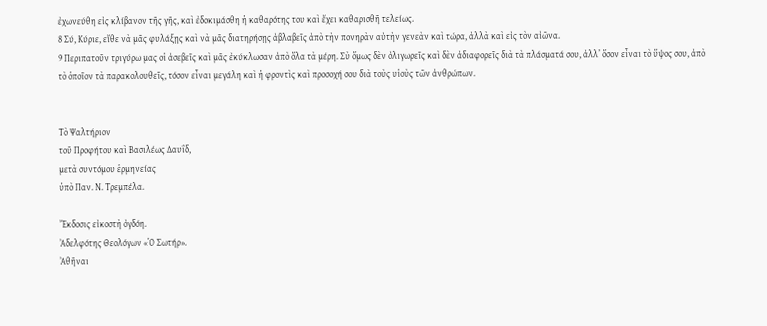ἐχωνεύθη εἰς κλίβανον τῆς γῆς, καὶ ἐδοκιμάσθη ἡ καθαρότης του καὶ ἔχει καθαρισθῆ τελείως.
8 Σύ, Κύριε, εἴθε νὰ μᾶς φυλάξῃς καὶ νὰ μᾶς διατηρήσῃς ἀβλαβεῖς ἀπὸ τὴν πονηρὰν αὐτὴν γενεὰν καὶ τώρα, ἀλλὰ καὶ εἰς τὸν αἰῶνα.
9 Περιπατοῦν τριγύρω μας οἱ ἀσεβεῖς καὶ μᾶς ἐκύκλωσαν ἀπὸ ὅλα τὰ μέρη. Σὺ ὅμως δὲν ὀλιγωρεῖς καὶ δὲν ἀδιαφορεῖς διὰ τὰ πλάσματά σου, ἀλλ’ ὅσον εἶναι τὸ ὕψος σου, ἀπὸ τὸ ὁποῖον τὰ παρακολουθεῖς, τόσον εἶναι μεγάλη καὶ ἡ φροντὶς καὶ προσοχή σου διὰ τοὺς υἱοὺς τῶν ἀνθρώπων.


Τὸ Ψαλτήριον
τοῦ Προφήτου καὶ Βασιλέως Δαυΐδ,
μετὰ συντόμου ἑρμηνείας
ὑπὸ Παν. Ν. Τρεμπέλα.

Ἔκδοσις εἰκοστὴ ὀγδόη.
Ἀδελφότης Θεολόγων «Ὁ Σωτήρ».
Ἀθῆναι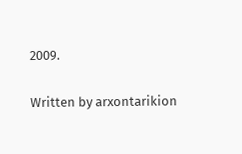2009.

Written by arxontarikion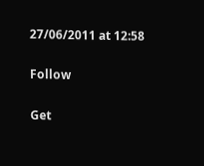27/06/2011 at 12:58

Follow

Get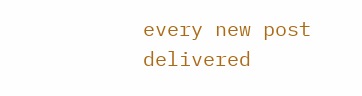every new post delivered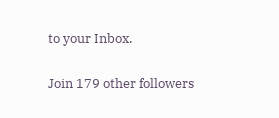to your Inbox.

Join 179 other followers